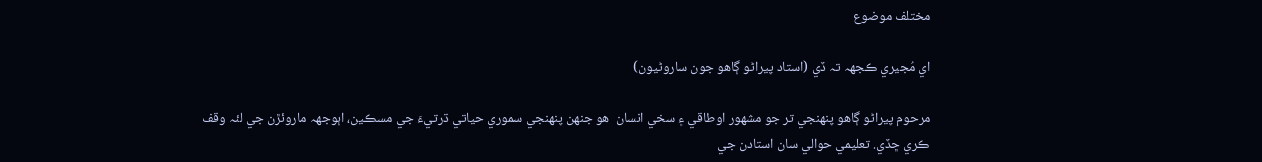مختلف موضوع

اي مُجيري ڪجهہ تہ ڏي (استاد پيراڻو ڳاهو جون ساروڻيون)

مرحوم پيراڻو ڳاھو پنھنجي تر جو مشھور اوطاقي ۽ سخي انسان  ھو جنھن پنھنجي سموري حياتي ڌرتيءَ جي مسڪين، اٻوجهہ ماروئڙن جي لئہ وقف ڪري ڇڏي. تعليمي حوالي سان استادن جي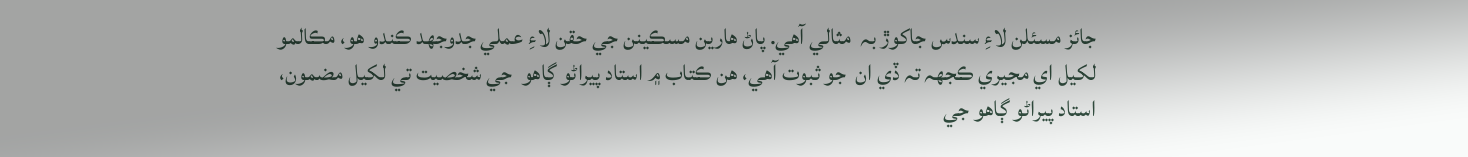جائز مسئلن لاءِ سندس جاکوڙ بہ  مثالي آھي. پاڻ ھارين مسڪينن جي حقن لاءِ عملي جدوجھد ڪندو ھو، مڪالمو لکيل اي مجيري ڪجهہ تہ ڏي ان  جو ثبوت آھي، ھن ڪتاب ۾ استاد پيراڻو ڳاهو  جي شخصيت تي لکيل مضمون، استاد پيراڻو ڳاھو جي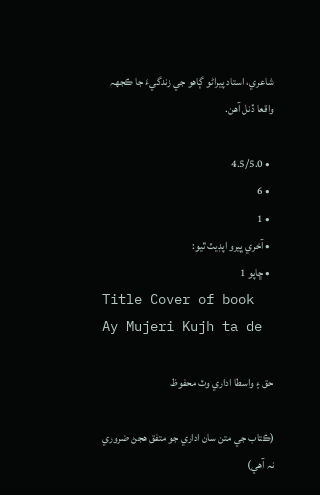شاعري، استاد پيراڻو ڳاهو جي زندگيءَ جا ڪجهہ واقعا ڏنل آھن.

  • 4.5/5.0
  • 6
  • 1
  • آخري ڀيرو اپڊيٽ ٿيو:
  • ڇاپو 1
Title Cover of book Ay Mujeri Kujh ta de

حق ۽ واسطا اداري وٽ محفوظ

(ڪتاب جي متن سان اداري جو متفق هجڻ ضروري نہ آهي)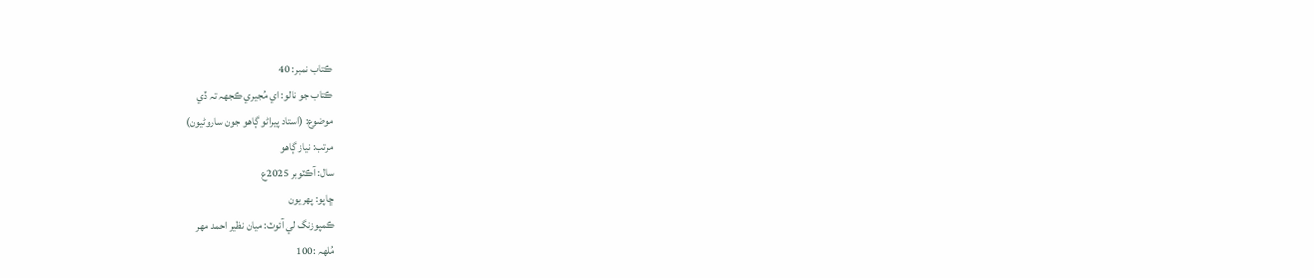ڪتاب نمبر: 40
ڪتاب جو نالو: اي مُجيري ڪجهہ تہ ڏي
موضوع: (استاد پيراڻو ڳاهو جون ساروڻيون)
مرتب: نياز ڳاهو
سال: آڪٽوبر 2025ع
ڇاپو: پھريون
ڪمپوزنگ لي آئوٽ: ميان نظير احمد مھر
مُلھہ :100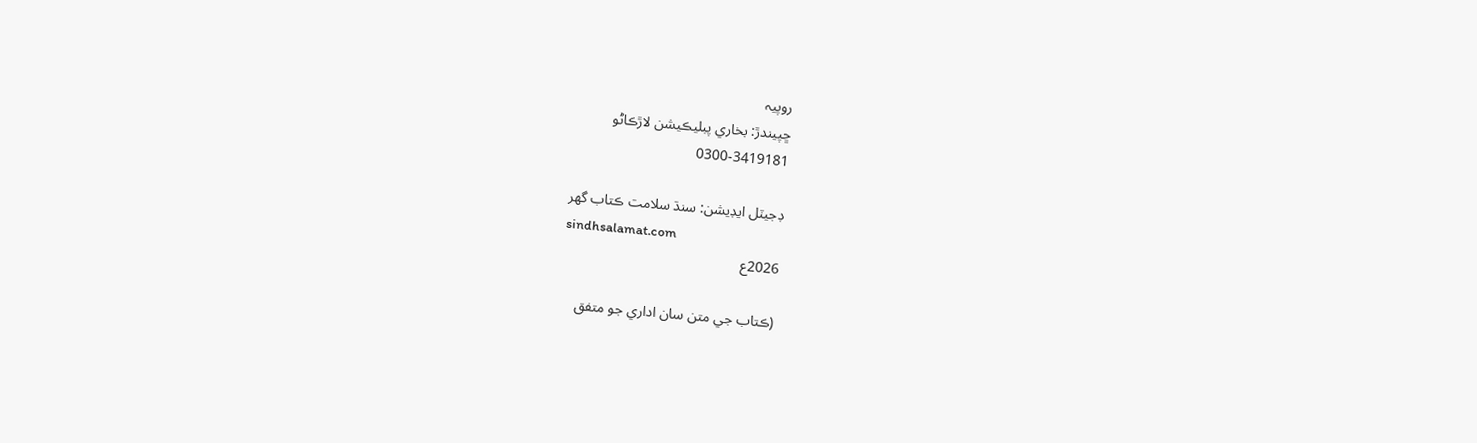روپيہ
ڇپيندڙ: بخاري پبليڪيشن لاڙڪاڻو
0300-3419181

ڊجيٽل ايڊيشن: سنڌ سلامت ڪتاب گهر
sindhsalamat.com
2026ع

(ڪتاب جي متن سان اداري جو متفق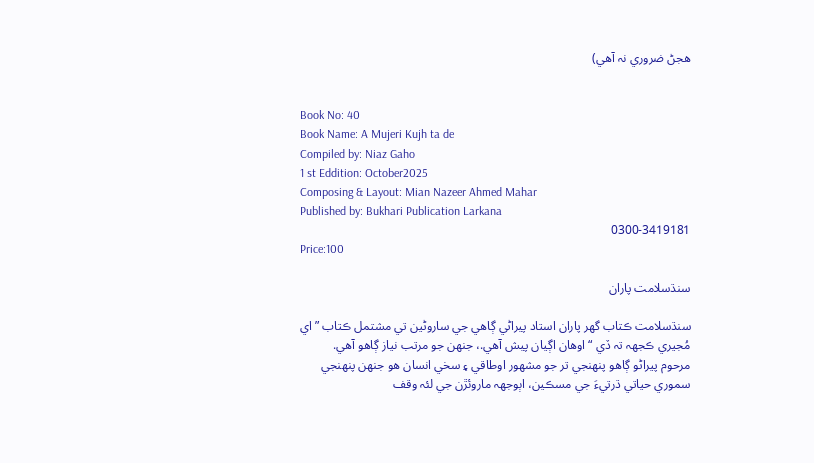هجڻ ضروري نہ آهي)


Book No: 40
Book Name: A Mujeri Kujh ta de
Compiled by: Niaz Gaho
1 st Eddition: October2025
Composing & Layout: Mian Nazeer Ahmed Mahar
Published by: Bukhari Publication Larkana
0300-3419181
Price:100

سنڌسلامت پاران

سنڌسلامت ڪتاب گهر پاران استاد پيراڻي ڳاهي جي ساروڻين تي مشتمل ڪتاب ” اي مُجيري ڪجهہ تہ ڏي “ اوھان اڳيان پيش آهي.، جنھن جو مرتب نياز ڳاهو آھي.
مرحوم پيراڻو ڳاھو پنھنجي تر جو مشھور اوطاقي ۽ سخي انسان ھو جنھن پنھنجي سموري حياتي ڌرتيءَ جي مسڪين، اٻوجهہ ماروئڙن جي لئہ وقف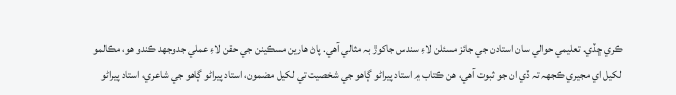ڪري ڇڏي. تعليمي حوالي سان استادن جي جائز مسئلن لاءِ سندس جاکوڙ بہ مثالي آھي. پاڻ ھارين مسڪينن جي حقن لاءِ عملي جدوجھد ڪندو ھو، مڪالمو لکيل اي مجيري ڪجهہ تہ ڏي ان جو ثبوت آھي، ھن ڪتاب ۾ استاد پيراڻو ڳاهو جي شخصيت تي لکيل مضمون، استاد پيراڻو ڳاھو جي شاعري، استاد پيراڻو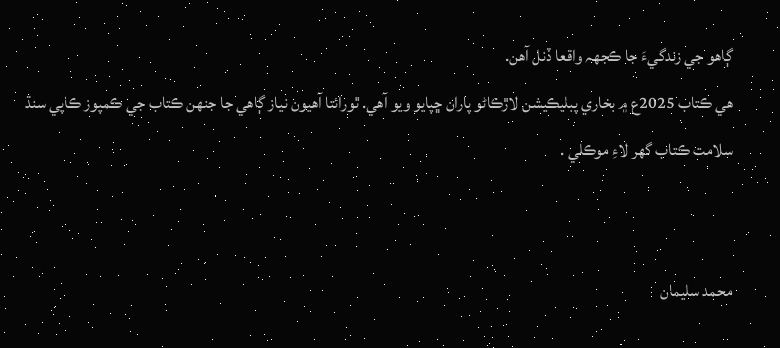ڳاهو جي زندگيءَ جا ڪجهہ واقعا ڏنل آھن.
ھي ڪتاب 2025ع ۾ بخاري پبليڪيشن لاڙڪاڻو پاران ڇپايو ويو آھي. ٿورائتا آھيون نياز ڳاھي جا جنھن ڪتاب جي ڪمپوز ڪاپي سنڌ سلامت ڪتاب گهر لاءِ موڪلي .


محمد سليمان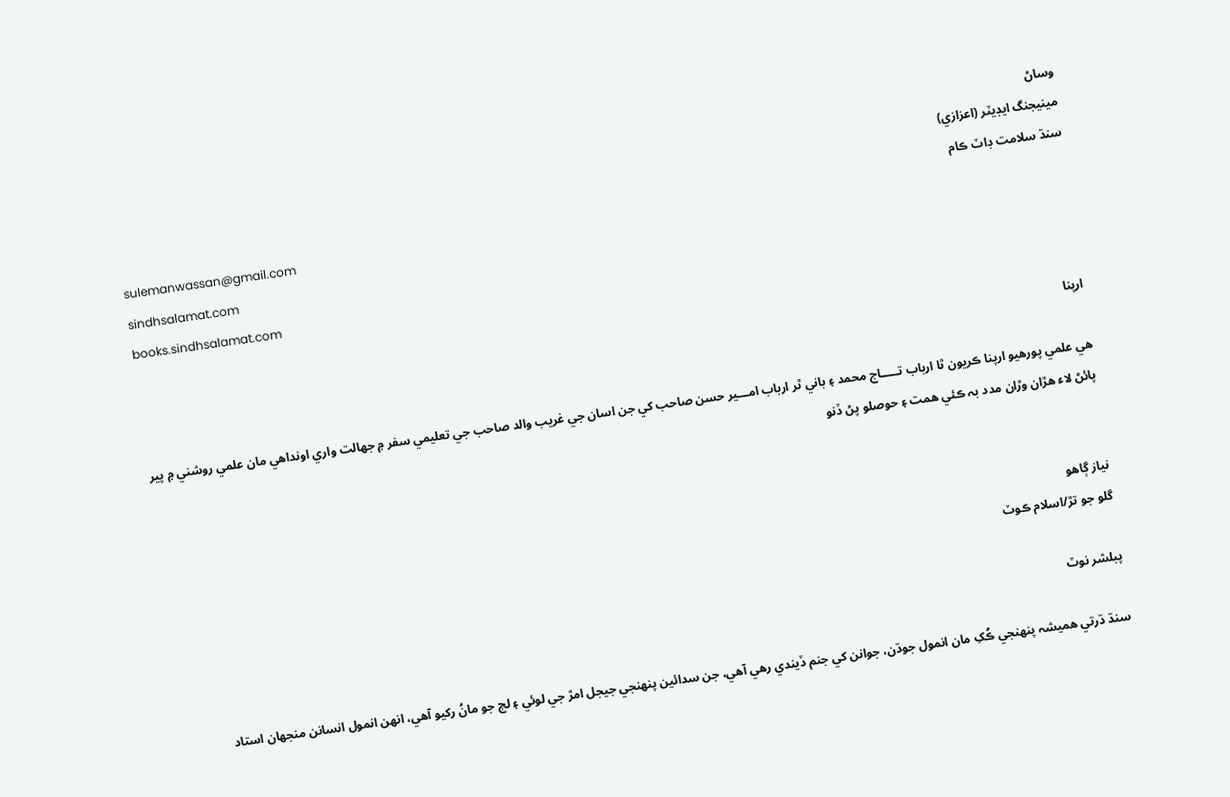وساڻ
مينيجنگ ايڊيٽر (اعزازي)
سنڌ سلامت ڊاٽ ڪام
sulemanwassan@gmail.com
sindhsalamat.com
books.sindhsalamat.com

ارپنا

ھي علمي پورھيو ارپنا ڪريون ٿا ارباب تـــــاج محمد ۽ باني ٿر ارباب امـــير حسن صاحب کي جن اسان جي غريب والد صاحب جي تعليمي سفر ۾ جھالت واري اونداھي مان علمي روشني ۾ پير پائڻ لاء ھڙان وڙان مدد بہ ڪئي ھمت ۽ حوصلو پڻ ڏنو


نياز ڳاهو
گلو جو تڙ/اسلام ڪوٽ

پبلشر نوٽ

سنڌ ڌرتي هميشہ پنھنجي ڪُکِ مان انمول جوڌن، جوانن کي جنم ڏيندي رهي آهي، جن سدائين پنھنجي جيجل امڙ جي لوئي ۽ لڄ جو مانُ رکيو آهي، انھن انمول انسانن منجهان استاد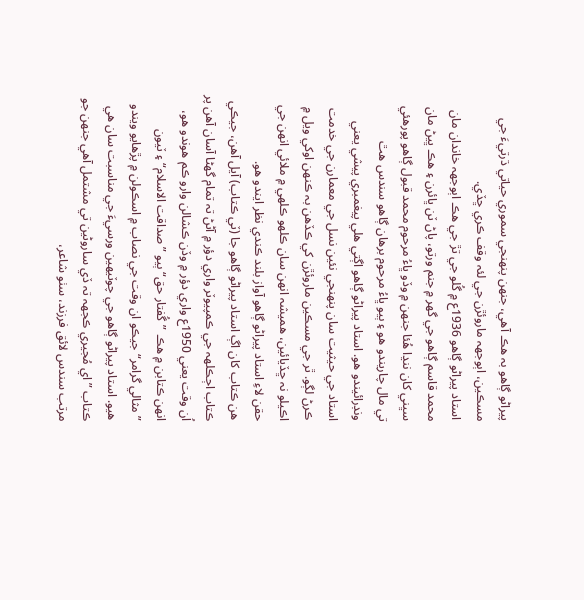پيراڻو ڳاهو بہ هڪ آهي، جنھن پنھنجي سموري حياتي ڌرتيءَ جي مسڪين، اٻوجهہ ماروئڙن جي لئہ وقف ڪري ڇڏي.
استاد پيراڻو ڳاهو 1936ع ۾ گُلو جي تڙ جي هڪ اٻوجهہ خاندان مان محمد قاسم ڳاهو جي گهر ۾ جنم ورتو، پاڻ ٽن ڀائرن ۽ هڪ ڀيڻ مان سڀني کان ننڍا هُئا جنھن ۾ وڏو ڀاءُ مرحوم محمد قبول ڳاهو پورهئي تي مال چاريندو هو ۽ ٻيو ڀاءُ مرحوم برهان ڳاهو سندس هٿ ونڊرائيندو هو. استاد پيراڻو ڳاهو اڳتي هلي پيغمبري پيشي يعني استاد جي حيثيت سان پنھنجي نئين نسل جي معمارن جي خدمت ڪرڻ لڳو. ٿر جي مسڪين ماروئڙن کي ڪڏهن بہ ڪنھن اوکي ويل ۾ اڪيلو نہ ڇڏيائين، هميشہ انھن سان ڪلھو ڪلھي ۾ ملائي انھن جي حقن لاءِ استاد پيراڻو ڳاهو آواز بلند ڪندي نظر ايندو هو.
هن ڪتاب کان اڳ استاد پيراڻو ڳاهو جا (ٽي ڪتاب) آيل آهن، جيڪي ڪتاب اڄڪلھہ جي ڪمپيوٽر واري دؤر ۾ آڻڻ تہ تمام گهڻا آسان آهن پر اُن وقت يعني 1950ع واري دؤر ۾ وڏن ڪشالن وارو ڪم هوندو هو، انھن ڪتابن ۾ هڪ ”گُفتار حق“ ٻيو ”صداقت الاسلام“ ۽ ٽيون ”مثالي گرامر“ جيڪو ان وقت جي نصاب ۾ اسڪولن ۾ پڙهايو ويندو هيو. استاد پيراڻو ڳاهو جي چوٽيھين ورسيءَ جي مناسبت سان هي ڪتاب ”اي مُجيري ڪجهہ تہ ڏي ساروڻين تي مشتمل آهي جنھن جو مرتب سندس لائق فرزند، سٺو شاعر،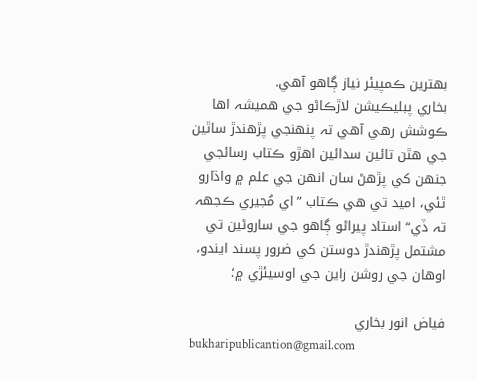بھترين ڪمپيئر نياز ڳاهو آهي.
بخاري پبليڪيشن لاڙڪاڻو جي هميشہ اها ڪوشش رهي آهي تہ پنھنجي پڙهندڙ ساٿين جي هٿن تائين سدائين اهڙو ڪتاب رسائجي جنھن کي پڙهڻ سان انھن جي علم ۾ واڌارو ٿئي، اميد تي هي ڪتاب ”اي مُجيري ڪجهہ تہ ڏي“ استاد پيراڻو ڳاهو جي ساروڻين تي مشتمل پڙهندڙ دوستن کي ضرور پسند ايندو، اوهان جي روشن راين جي اوسيئڙي ۾؛

فياض انور بخاري
bukharipublicantion@gmail.com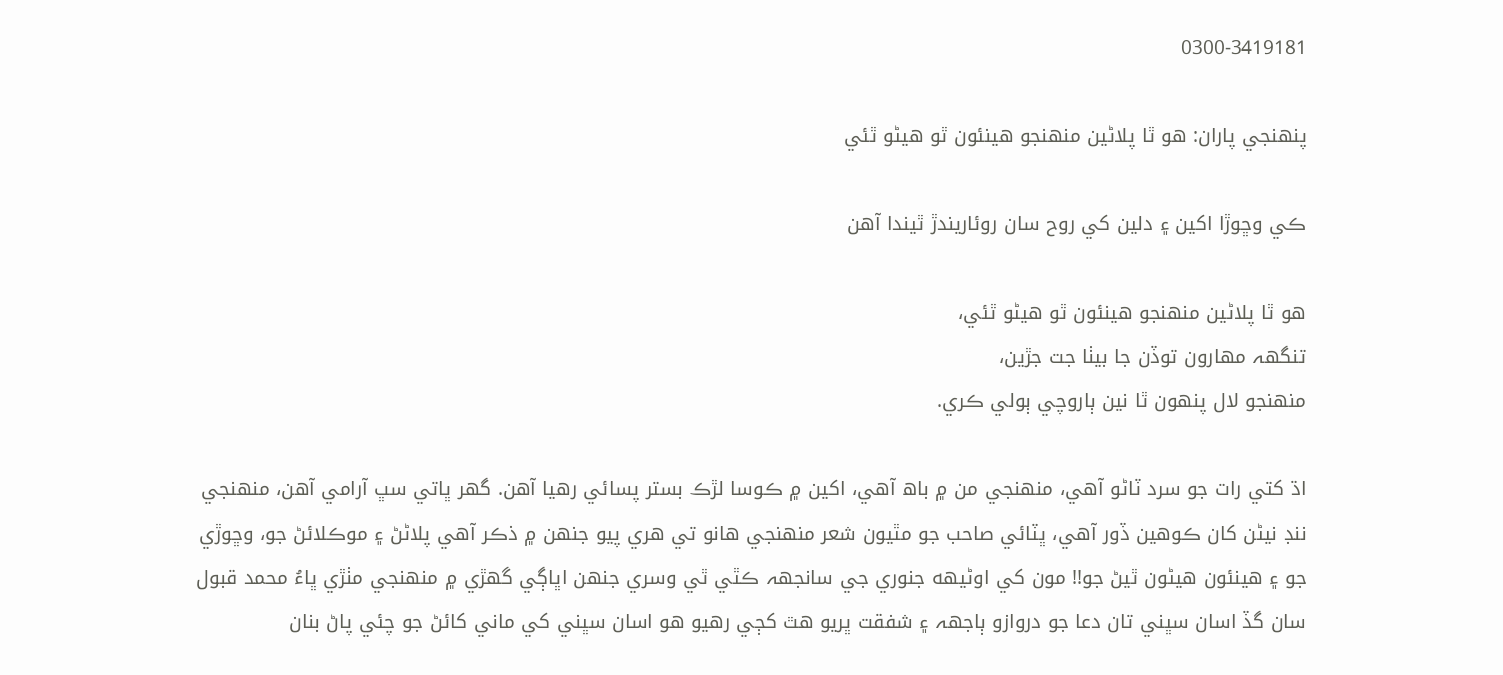0300-3419181

پنھنجي پاران: ھو ٿا پلاڻين منھنجو ھينئون ٿو ھيڻو ٿئي

ڪي وڇوڙا اکين ۽ دلين کي روح سان روئاريندڙ ٿيندا آھن

ھو ٿا پلاڻين منھنجو ھينئون ٿو ھيڻو ٿئي،
تنگهہ مھارون توڏن جا بيٺا جت جڙين،
منھنجو لال پنھون ٿا نين ٻاروچي ٻولي ڪري.

اڌ کتي رات جو سرد ٽاڻو آھي، منھنجي من ۾ باھ آھي، اکين ۾ ڪوسا لڙڪ بستر پسائي رھيا آھن. گهر ڀاتي سڀ آرامي آھن، منھنجي ننڊ نيڻن کان ڪوھين ڏور آھي، ڀٽائي صاحب جو مٿيون شعر منھنجي ھانو تي ھري پيو جنھن ۾ ذڪر آھي پلاڻڻ ۽ موڪلائڻ جو، وڇوڙي جو ۽ ھينئون ھيڻون ٿيڻ جو!! مون کي اوڻيھه جنوري جي سانجهہ ڪٿي ٿي وسري جنھن اڀاڳي گهڙي ۾ منھنجي مٺڙي ڀاءُ محمد قبول سان گڏ اسان سڀني تان دعا جو دروازو ٻاجهہ ۽ شفقت ڀريو ھٿ کڄي رھيو ھو اسان سڀني کي ماني کائڻ جو چئي پاڻ بنان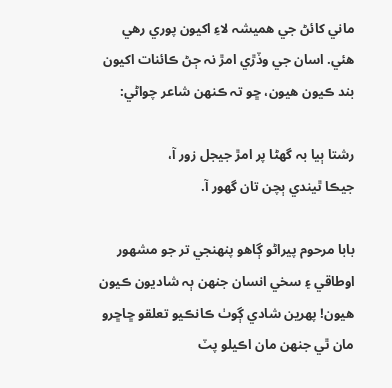ماني کائڻ جي ھميشہ لاءِ اکيون پوري رھي ھئي. اسان جي وڏڙي امڙ نہ ڄڻ ڪائنات اکيون بند ڪيون ھيون، ڇو تہ ڪنھن شاعر چواڻي:

رشتا ٻيا بہ گهڻا پر امڙ جيجل زور آ،
جيڪا ٿيندي ٻچن تان گهور آ.

بابا مرحوم پيراڻو ڳاھو پنھنجي تر جو مشھور اوطاقي ۽ سخي انسان جنھن ٻہ شاديون ڪيون ھيون! پھرين شادي ڳوٺ ڪانڪيو تعلقو ڇاڇرو مان ٿي جنھن مان اڪيلو پٽ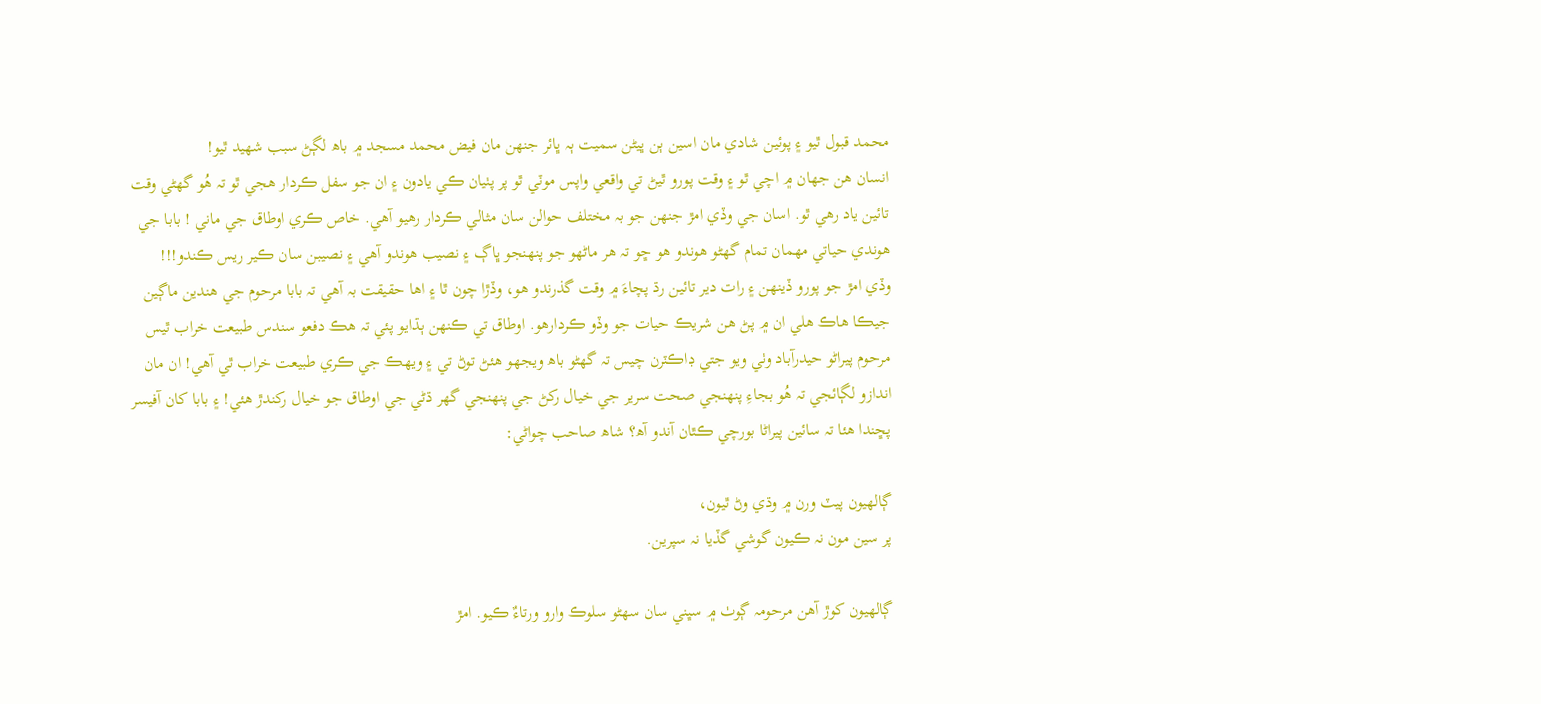محمد قبول ٿيو ۽ پوئين شادي مان اسين ٻن ڀيڻن سميت ٻہ ڀائر جنھن مان فيض محمد مسجد ۾ باھ لڳڻ سبب شھيد ٿيو!
انسان ھن جھان ۾ اچي ٿو ۽ وقت پورو ٿيڻ تي واقعي واپس موٽي ٿو پر پٺيان ڪي يادون ۽ ان جو سفل ڪردار ھجي ٿو تہ ھُو گهڻي وقت تائين ياد رھي ٿو. اسان جي وڏي امڙ جنھن جو بہ مختلف حوالن سان مثالي ڪردار رھيو آھي. خاص ڪري اوطاق جي ماني ! بابا جي ھوندي حياتي مھمان تمام گهڻو ھوندو ھو ڇو تہ ھر ماڻھو جو پنھنجو ڀاڳ ۽ نصيب ھوندو آھي ۽ نصيبن سان ڪير ريس ڪندو!!!
وڏي امڙ جو پورو ڏينھن ۽ رات دير تائين رڌ پچاءَ ۾ وقت گذرندو ھو، وڏڙا چون ٿا ۽ اھا حقيقت بہ آھي تہ بابا مرحوم جي ھندين ماڳين جيڪا ھاڪ ھلي ان ۾ پڻ ھن شريڪ حيات جو وڏو ڪردارھو. اوطاق تي ڪنھن ٻڌايو پئي تہ ھڪ دفعو سندس طبيعت خراب ٿيس مرحوم پيراڻو حيدرآباد وٺي ويو جتي ڊاڪٽرن چيس تہ گهڻو باھ ويجهو ھئڻ توڻ تي ۽ ويھڪ جي ڪري طبيعت خراب ٿي آھي! ان مان اندازو لڳائجي تہ ھُو بجاءِ پنھنجي صحت سرير جي خيال رکڻ جي پنھنجي گهر ڌڻي جي اوطاق جو خيال رکندڙ ھئي! ۽ بابا کان آفيسر پڇندا ھئا تہ سائين پيراڻا بورچي ڪٿان آندو آھ؟ شاھ صاحب چواڻي:

ڳالھيون پيٽ ورن ۾ وڌي وڻ ٿيون،
پر سين مون نہ ڪيون گوشي گڏيا نہ سپرين.

ڳالھيون کوڙ آھن مرحومہ ڳوٺ ۾ سڀني سان سھڻو سلوڪ وارو ورتاءٌ ڪيو. امڙ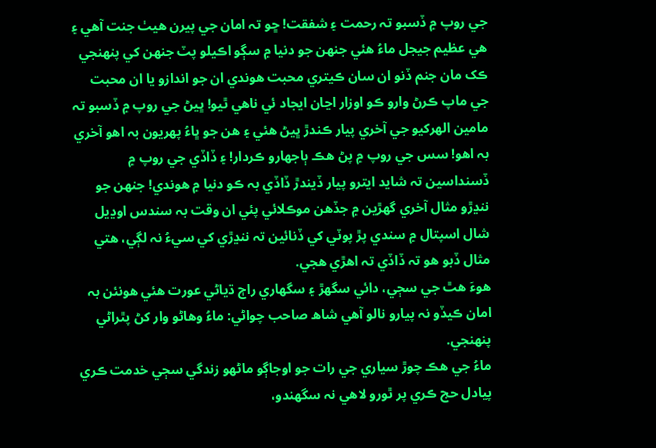جي روپ ۾ ڏسبو تہ رحمت ۽ شفقت! ڇو تہ امان جي پيرن ھيٺ جنت آھي ۽ ھي عظيم جيجل ماءُ ھئي جنھن جو دنيا ۾ سڳو اڪيلو پٽ جنھن کي پنھنجي ڪک مان جنم ڏنو ان سان ڪيتري محبت ھوندي ان جو اندازو يا ان محبت جي ماپ ڪرڻ وارو ڪو اوزار اڃان ايجاد ئي ناھي ٿيو! ڀيڻ جي روپ ۾ ڏسبو تہ مامين الھرکيو جي آخري پيار ڪندڙ ڀيڻ ھئي ۽ ھن جو ڀاءُ پھريون بہ اھو آخري بہ اھو! سس جي روپ ۾ پڻ ھڪ ٻاجهارو ڪردار! ۽ ڏاڏي جي روپ ۾ ڏسنداسين تہ شايد ايترو پيار ڏيندڙ ڏاڏي بہ ڪو دنيا ۾ ھوندي! جنھن جو ننڍڙو مثال آخري گهڙين ۾ جڏھن موڪلائي پئي ان وقت بہ سندس اوڍيل شال اسپتال ۾ سندي پڙ پوٽي کي ڏنائين تہ ننڍڙي کي سيءُ نہ لڳي، ھتي مثال ڏبو ھو تہ ڏاڏي تہ اھڙي ھجي.
ھوءَ ھٿ جي سڄي، دائي سگهڙ ۽ سگهاري راڄ ڌياڻي عورت ھئي ھونئن بہ امان ڪيڏو نہ پيارو نالو آھي شاھ صاحب چواڻي: ماءُ وھاڻو وار کڻ پٿراڻي پنھنجي.
ماءُ جي ھڪ چوڙ سياري جي رات جو اوجاڳو ماڻھو زندگي سڄي خدمت ڪري پيادل حج ڪري پر ٿورو لاھي نہ سگهندو،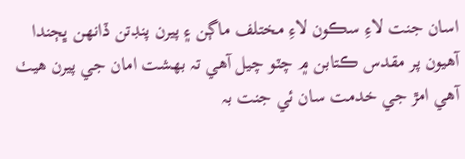اسان جنت لاءِ سڪون لاءِ مختلف ماڳن ۽ پيرن پنڊتن ڏانھن ڀڄندا آھيون پر مقدس ڪتابن ۾ چٽو چيل آھي تہ بھشت امان جي پيرن ھيٺ آھي امڙ جي خدمت سان ئي جنت بہ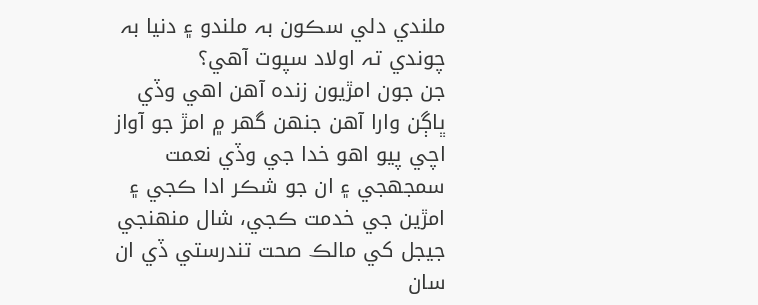ملندي دلي سڪون بہ ملندو ۽ دنيا بہ چوندي تہ اولاد سپوت آھي؟
جن جون امڙيون زندہ آھن اھي وڏي ڀاڳن وارا آھن جنھن گهر ۾ امڙ جو آواز اچي پيو اھو خدا جي وڏي نعمت سمجهجي ۽ ان جو شڪر ادا ڪجي ۽ امڙين جي خدمت ڪجي، شال منھنجي جيجل کي مالڪ صحت تندرستي ڏي ان سان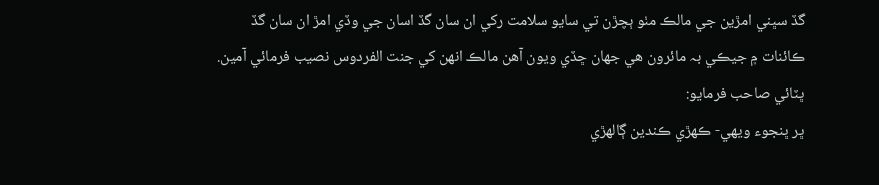گڏ سڀني امڙين جي مالڪ مٺو ٻچڙن تي سايو سلامت رکي ان سان گڏ اسان جي وڏي امڙ ان سان گڏ ڪائنات ۾ جيڪي بہ مائرون ھي جھان ڇڏي ويون آھن مالڪ انھن کي جنت الفردوس نصيب فرمائي آمين. ڀٽائي صاحب فرمايو:
ڀر ڀنجوء ويھي- ڪھڙي ڪندين ڳالھڙي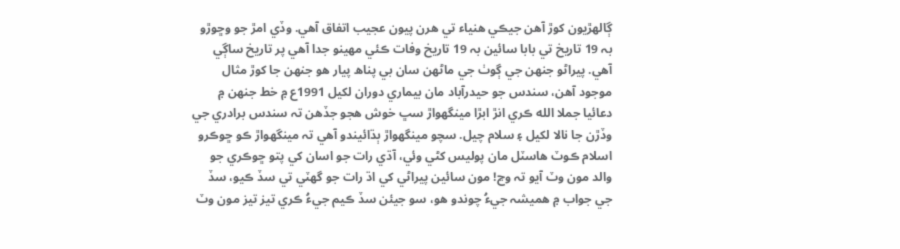ڳالھڙيون کوڙ آھن جيڪي ھنياء تي ھرن پيون عجيب اتفاق آھي. وڏي امڙ جو وڇوڙو بہ 19 تاريخ تي بابا سائين بہ 19 تاريخ وفات ڪئي مھينو جدا آھي پر تاريخ ساڳي آھي. پيراڻو جنھن جي ڳوٺ جي ماڻھن سان بي پناھ پيار ھو جنھن جا کوڙ مثال موجود آھن، سندس جو حيدرآباد مان بيماري دوران لکيل 1991ع ۾ خط جنھن ۾ دعائيا جملا الله ڪري انڙ ابڙا مينگهواڙ سڀ خوش ھجو جڏھن تہ سندس برادري جي وڏڙن جا نالا لکيل ۽ سلام چيل. سچو مينگهواڙ ٻڌائيندو آھي تہ مينگهواڙ ڪو ڇوڪرو اسلام ڪوٽ ھاسٽل مان پوليس کڻي وئي، آڌي رات جو اسان کي پتو ڇوڪري جو والد مون وٽ آيو تہ وڃ! مون سائين پيراڻي کي اڌ رات جو گهٽي تي سڏ ڪيو، سڏ جي جواب ۾ ھميشہ جيءُ چوندو ھو، سو جيئن سڏ ڪيم جيءُ ڪري تيز تيز مون وٽ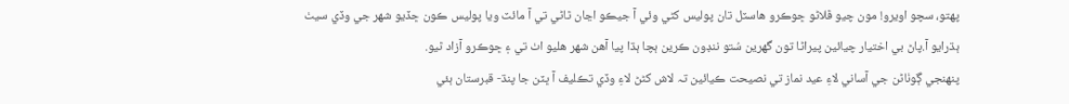پھتو، سچو اويرو! مون چيو ڦلاڻو ڇوڪرو ھاسٽل تان پوليس کڻي وئي آ جيڪو اڃان ٿاڻي تي آ مائٽ ويا پوليس ڪون ڇڏيو شھر جي وڏي سيٺ ٻڌرايو آ.پاڻ بي اختيار چيائين پيراڻا تون گهرين سُتو ننڊون ڪرين ٻچا ٻڌا پيا آھن شھر ھليو اٺ تي ۽ ڇوڪرو آزاد ٿيو.
پنھنجي ڳوٺاڻن جي آساني لاءِ عيد نماز تي نصيحت ڪيائين تہ لاش کڻڻ لاءِ وڏي تڪليف آ ڀٽن جا پنڌ- قبرستان ٻئي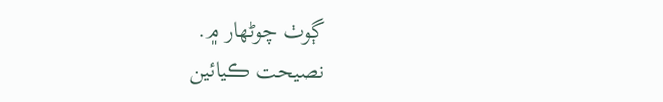ڳوٺ چوڻھار ۾.
نصيحت ڪيائين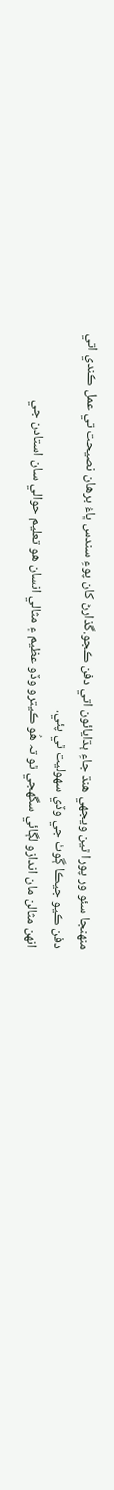منھنجا سئو ور پورا ٿين ويجهي ھنڌ جاءِ ٻڌايائون اتي دفن ڪجو.گذارڻ کان پوءِ سندس ڀاءُ برھان نصيحت تي عمل ڪندي اتي دفن ڪيو جيڪا ڳوٺ جي وڏي سھوليت ٿي پئي.
انھن مثالن مان اندازو لڳائي سگهجي ٿو تہ ھُو ڪيترو وڏو عظيم ۽ مثالي انسان ھو تعليم حوالي سان استادن جي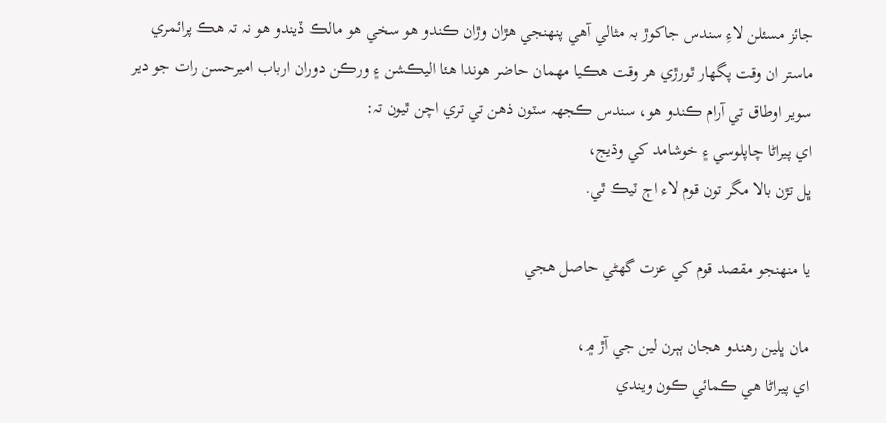جائز مسئلن لاءِ سندس جاکوڙ بہ مثالي آھي پنھنجي ھڙان وڙان ڪندو ھو سخي ھو مالڪ ڏيندو ھو نہ تہ ھڪ پرائمري ماستر ان وقت پگهار ٿورڙي ھر وقت ھڪيا مھمان حاضر ھوندا ھئا اليڪشن ۽ ورڪن دوران ارباب اميرحسن رات جو دير سوير اوطاق تي آرام ڪندو ھو، سندس ڪجهہ سٽون ذھن تي تري اچن ٿيون تہ:
اي پيراڻا چاپلوسي ۽ خوشامد کي وڌيج،
ڀل تڙن بالا مگر تون قوم لاء اڄ ٽيڪ ٿي.

يا منھنجو مقصد قوم کي عزت گهڻي حاصل ھجي

مان ڀلين رھندو ھجان ٻٻرن لين جي آڙ ۾،
اي پيراڻا ھي ڪمائي ڪون ويندي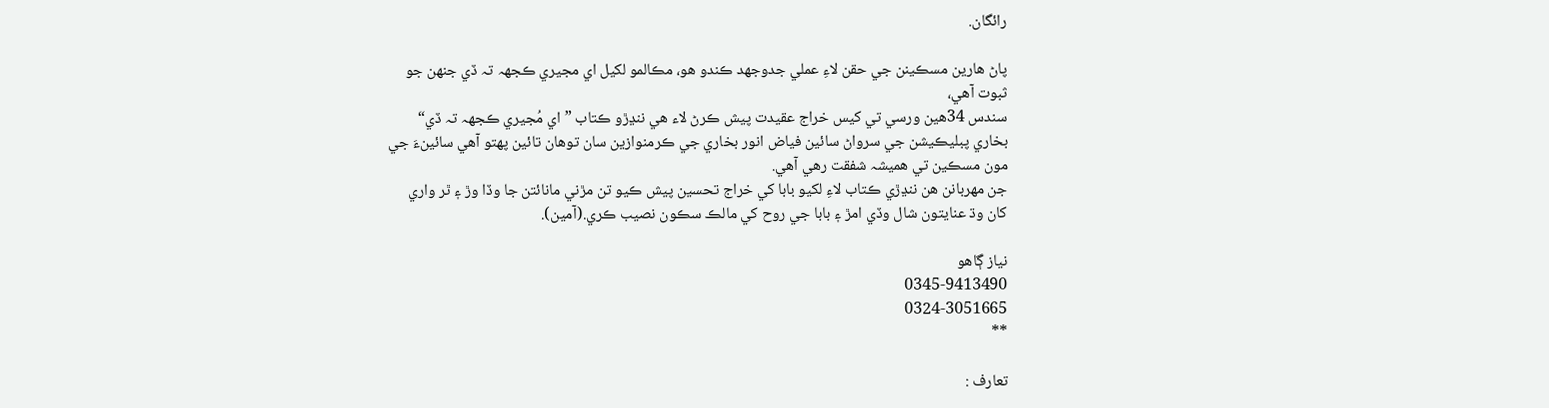رائگان.

پاڻ ھارين مسڪينن جي حقن لاءِ عملي جدوجھد ڪندو ھو، مڪالمو لکيل اي مجيري ڪجهہ تہ ڏي جنھن جو ثبوت آھي،
سندس 34ھين ورسي تي کيس خراج عقيدت پيش ڪرڻ لاء ھي ننڍڙو ڪتاب ”اي مُجيري ڪجهہ تہ ڏي“ بخاري پبليڪيشن جي سرواڻ سائين فياض انور بخاري جي ڪرمنوازين سان توھان تائين پھتو آھي سائينءَ جي مون مسڪين تي ھميشہ شفقت رھي آھي.
جن مھربانن ھن ننڍڙي ڪتاب لاءِ لکيو بابا کي خراج تحسين پيش ڪيو تن مڙني مانائتن جا وڏا وڙ ۽ ٿر واري کان وڌ عنايتون شال وڏي امڙ ۽ بابا جي روح کي مالڪ سڪون نصيب ڪري.(آمين).

نياز ڳاھو
0345-9413490
0324-3051665
**

تعارف :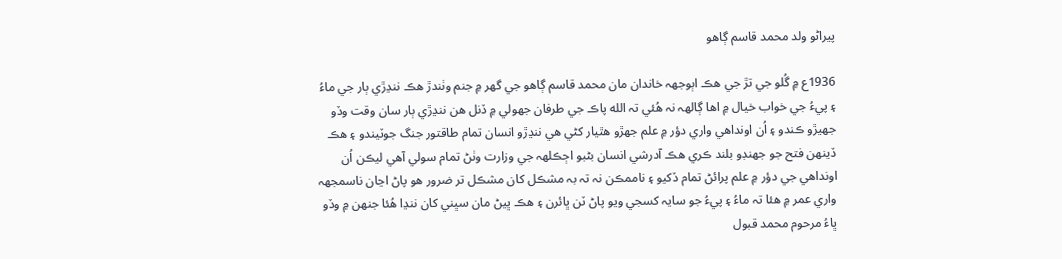پيراڻو ولد محمد قاسم ڳاهو

1936ع ۾ گُلو جي تڙ جي هڪ اٻوجهہ خاندان مان محمد قاسم ڳاهو جي گهر ۾ جنم وٺندڙ هڪ ننڍڙي ٻار جي ماءُ ۽ پيءُ جي خواب خيال ۾ اها ڳالھہ نہ هُئي تہ الله پاڪ جي طرفان جهولي ۾ ڏنل هن ننڍڙي ٻار سان وقت وڏو جهيڙو ڪندو ۽ اُن اونداهي واري دؤر ۾ علم جھڙو هٿيار کڻي هي ننڍڙو انسان تمام طاقتور جنگ جوٽيندو ۽ هڪ ڏينھن فتح جو جهنڊو بلند ڪري هڪ آدرشي انسان بڻبو اڄڪلھہ جي وزارت وٺڻ تمام سولي آهي ليڪن اُن اونداهي جي دؤر ۾ علم پرائڻ تمام ڏکيو ۽ ناممڪن نہ تہ بہ مشڪل کان مشڪل تر ضرور هو پاڻ اڃان ناسمجهہ واري عمر ۾ هئا تہ ماءُ ۽ پيءُ جو سايہ کسجي ويو پاڻ ٽن ڀائرن ۽ هڪ ڀيڻ مان سڀني کان ننڍا هُئا جنھن ۾ وڏو ڀاءُ مرحوم محمد قبول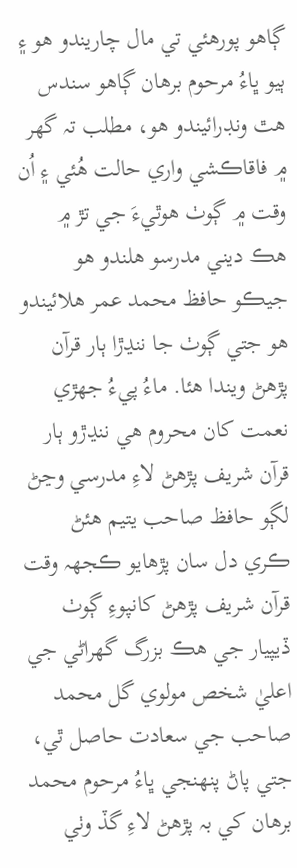ڳاهو پورهئي تي مال چاريندو هو ۽ ٻيو ڀاءُ مرحوم برهان ڳاهو سندس هٿ ونڊرائيندو هو، مطلب تہ گهر ۾ فاقاڪشي واري حالت هُئي ۽ اُن وقت ۾ ڳوٺ هوٿيءَ جي تڙ ۾ هڪ ديني مدرسو هلندو هو جيڪو حافظ محمد عمر هلائيندو هو جتي ڳوٺ جا ننڍڙا ٻار قرآن پڙهڻ ويندا هئا. ماءُ پيءُ جھڙي نعمت کان محروم هي ننڍڙو ٻار قرآن شريف پڙهڻ لاءِ مدرسي وڃڻ لڳو حافظ صاحب يتيم هئڻ ڪري دل سان پڙهايو ڪجهہ وقت قرآن شريف پڙهڻ کانپوءِ ڳوٺ ڏيپيار جي هڪ بزرگ گهراڻي جي اعليٰ شخص مولوي گل محمد صاحب جي سعادت حاصل ٿي، جتي پاڻ پنھنجي ڀاءُ مرحوم محمد برهان کي بہ پڙهڻ لاءِ گڏ وٺي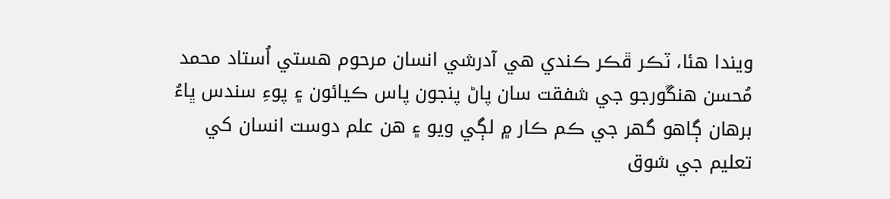ويندا هئا، ٽڪر ڦڪر ڪندي هي آدرشي انسان مرحوم هستي اُستاد محمد مُحسن هنڱورجو جي شفقت سان پاڻ پنجون پاس ڪيائون ۽ پوءِ سندس ڀاءُ برهان ڳاهو گهر جي ڪم ڪار ۾ لڳي ويو ۽ هن علم دوست انسان کي تعليم جي شوق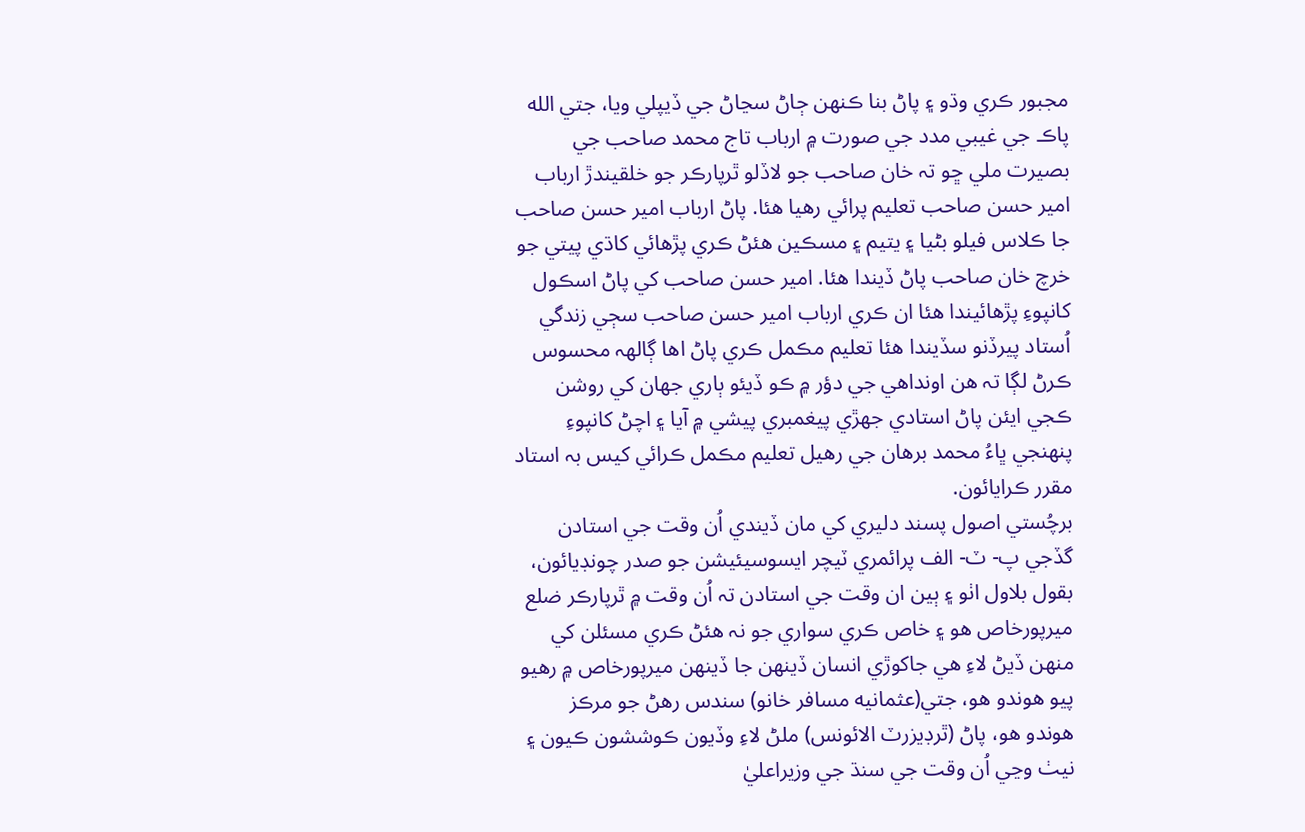مجبور ڪري وڌو ۽ پاڻ بنا ڪنھن ڄاڻ سڃاڻ جي ڏيپلي ويا، جتي الله پاڪ جي غيبي مدد جي صورت ۾ ارباب تاج محمد صاحب جي بصيرت ملي ڇو تہ خان صاحب جو لاڏلو ٿرپارڪر جو خلقيندڙ ارباب امير حسن صاحب تعليم پرائي رهيا هئا. پاڻ ارباب امير حسن صاحب جا ڪلاس فيلو بڻيا ۽ يتيم ۽ مسڪين هئڻ ڪري پڙهائي کاڌي پيتي جو خرچ خان صاحب پاڻ ڏيندا هئا. امير حسن صاحب کي پاڻ اسڪول کانپوءِ پڙهائيندا هئا ان ڪري ارباب امير حسن صاحب سڄي زندگي اُستاد پيرڏنو سڏيندا هئا تعليم مڪمل ڪري پاڻ اها ڳالھہ محسوس ڪرڻ لڳا تہ هن اونداهي جي دؤر ۾ ڪو ڏيئو ٻاري جھان کي روشن ڪجي ايئن پاڻ استادي جھڙي پيغمبري پيشي ۾ آيا ۽ اچڻ کانپوءِ پنھنجي ڀاءُ محمد برهان جي رهيل تعليم مڪمل ڪرائي کيس بہ استاد مقرر ڪرايائون.
برچُستي اصول پسند دليري کي مان ڏيندي اُن وقت جي استادن گڏجي پ- ٽ- الف پرائمري ٽيچر ايسوسيئيشن جو صدر چونڊيائون، بقول بلاول اٺو ۽ ٻين ان وقت جي استادن تہ اُن وقت ۾ ٿرپارڪر ضلع ميرپورخاص هو ۽ خاص ڪري سواري جو نہ هئڻ ڪري مسئلن کي منھن ڏيڻ لاءِ هي جاکوڙي انسان ڏينھن جا ڏينھن ميرپورخاص ۾ رهيو پيو هوندو هو، جتي(عثمانيه مسافر خانو) سندس رهڻ جو مرڪز هوندو هو، پاڻ (ٿرڊيزرٽ الائونس) ملڻ لاءِ وڏيون ڪوششون ڪيون ۽ نيٺ وڃي اُن وقت جي سنڌ جي وزيراعليٰ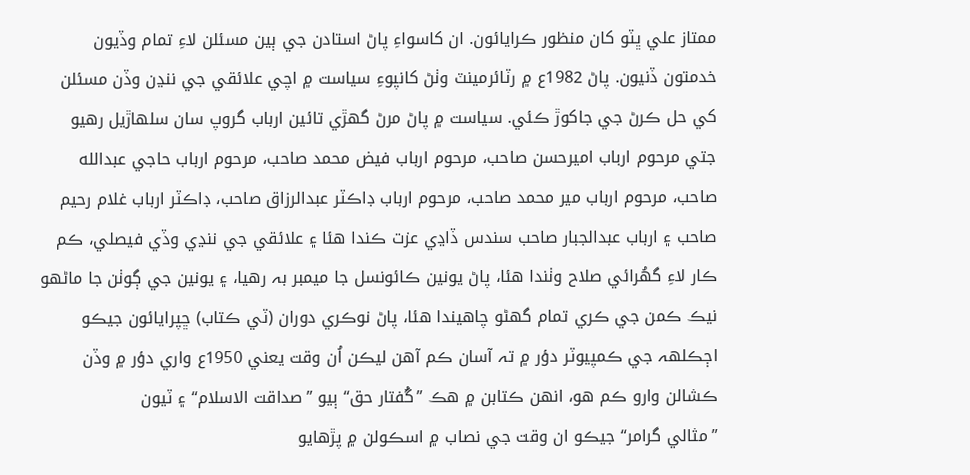ممتاز علي ڀٽو کان منظور ڪرايائون. ان کاسواءِ پاڻ استادن جي ٻين مسئلن لاءِ تمام وڏيون خدمتون ڏنيون. پاڻ 1982ع ۾ رٽائرمينٽ وٺڻ کانپوءِ سياست ۾ اچي علائقي جي ننڍن وڏن مسئلن کي حل ڪرڻ جي جاکوڙ ڪئي. سياست ۾ پاڻ مرڻ گهڙي تائين ارباب گروپ سان سلھاڙيل رهيو جتي مرحوم ارباب اميرحسن صاحب، مرحوم ارباب فيض محمد صاحب، مرحوم ارباب حاجي عبدالله صاحب، مرحوم ارباب مير محمد صاحب، مرحوم ارباب ڊاڪٽر عبدالرزاق صاحب، ڊاڪٽر ارباب غلام رحيم صاحب ۽ ارباب عبدالجبار صاحب سندس ڏاڍي عزت ڪندا هئا ۽ علائقي جي ننڍي وڏي فيصلي، ڪم ڪار لاءِ گهُرائي صلاح وٺندا هئا، پاڻ يونين ڪائونسل جا ميمبر بہ رهيا، ۽ يونين جي ڳوٺن جا ماڻھو نيڪ ڪمن جي ڪري تمام گهڻو چاهيندا هئا، پاڻ نوڪري دوران (ٽي ڪتاب) ڇپرايائون جيڪو اڄڪلھہ جي ڪمپيوٽر دؤر ۾ تہ آسان ڪم آهن ليڪن اُن وقت يعني 1950ع واري دؤر ۾ وڏن ڪشالن وارو ڪم هو، انھن ڪتابن ۾ هڪ ”گُفتار حق“ ٻيو ”صداقت الاسلام“ ۽ ٽيون
”مثالي گرامر“ جيڪو ان وقت جي نصاب ۾ اسڪولن ۾ پڙهايو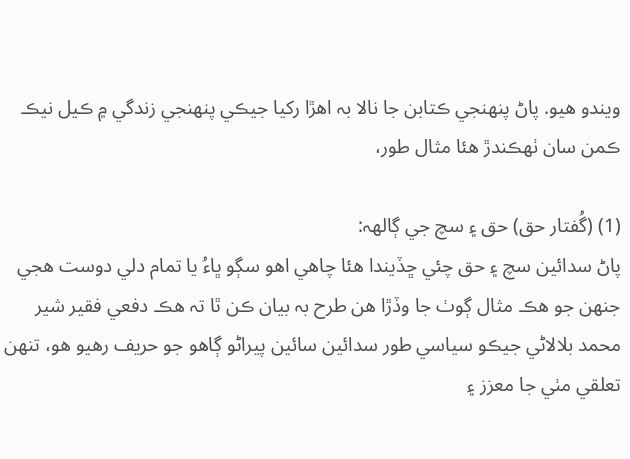ويندو هيو. پاڻ پنھنجي ڪتابن جا نالا بہ اهڙا رکيا جيڪي پنھنجي زندگي ۾ ڪيل نيڪ ڪمن سان ٺھڪندڙ هئا مثال طور،

(1) (گُفتار حق) حق ۽ سچ جي ڳالھہ:
پاڻ سدائين سچ ۽ حق چئي ڇڏيندا هئا چاهي اهو سڳو ڀاءُ يا تمام دلي دوست هجي جنھن جو هڪ مثال ڳوٺ جا وڏڙا هن طرح بہ بيان ڪن ٿا تہ هڪ دفعي فقير شير محمد بلالاڻي جيڪو سياسي طور سدائين سائين پيراڻو ڳاهو جو حريف رهيو هو، تنھن تعلقي مٺي جا معزز ۽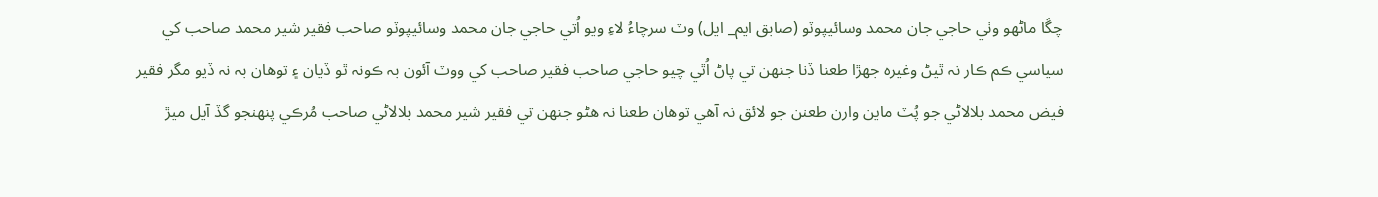چڱا ماڻھو وٺي حاجي جان محمد وسائيپوٽو (صابق ايم_ ايل) وٽ سرچاءُ لاءِ ويو اُتي حاجي جان محمد وسائيپوٽو صاحب فقير شير محمد صاحب کي سياسي ڪم ڪار نہ ٿيڻ وغيرہ جهڙا طعنا ڏنا جنھن تي پاڻ اُٿي چيو حاجي صاحب فقير صاحب کي ووٽ آئون بہ ڪونہ ٿو ڏيان ۽ توهان بہ نہ ڏيو مگر فقير فيض محمد بلالاڻي جو پُٽ ماين وارن طعنن جو لائق نہ آهي توهان طعنا نہ هڻو جنھن تي فقير شير محمد بلالاڻي صاحب مُرڪي پنھنجو گڏ آيل ميڙ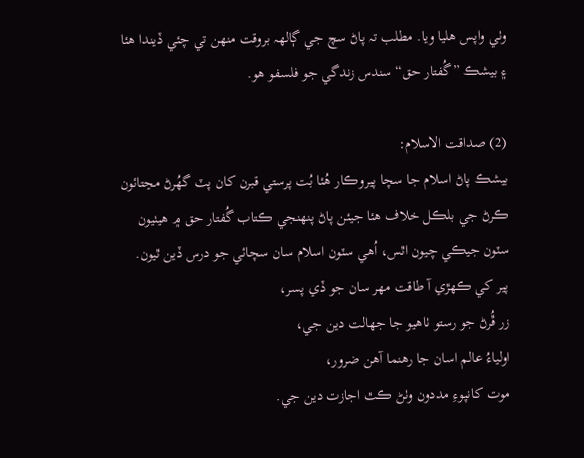وٺي واپس هليا ويا. مطلب تہ پاڻ سچ جي ڳالھہ بروقت منھن تي چئي ڏيندا هئا ۽ بيشڪ ”گُفتار حق“ سندس زندگي جو فلسفو هو.

(2) صداقت الاسلام:
بيشڪ پاڻ اسلام جا سچا پيروڪار هُئا بُت پرستي قبرن کان پٽ گهُرڻ مڃتائون ڪرڻ جي بلڪل خلاف هئا جيئن پاڻ پنھنجي ڪتاب گُفتار حق ۾ هيٺيون سٽون جيڪي چيون اٿس، اُهي سٽون اسلام سان سچائي جو درس ڏين ٿيون.
پير کي ڪھڙي آ طاقت مھر سان جو ڏي پسر،
زر ڦُرڻ جو رستو ٺاهيو جا جھالت دين جي،
اولياءُ عالم اسان جا رهنما آهن ضرور،
موت کانپوءِ مددون وٺڻ ڪٿ اجازت دين جي.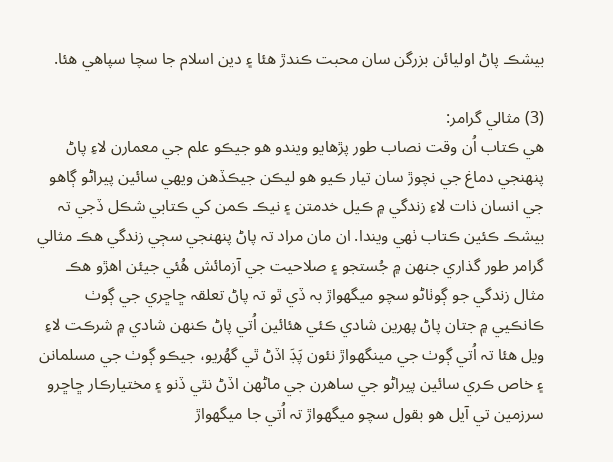بيشڪ پاڻ اوليائن بزرگن سان محبت ڪندڙ هئا ۽ دين اسلام جا سچا سپاهي هئا.

(3) مثالي گرامر:
هي ڪتاب اُن وقت نصاب طور پڙهايو ويندو هو جيڪو علم جي معمارن لاءِ پاڻ پنھنجي دماغ جي نچوڙ سان تيار ڪيو هو ليڪن جيڪڏهن ويھي سائين پيراڻو ڳاهو جي انسان ذات لاءِ زندگي ۾ ڪيل خدمتن ۽ نيڪ ڪمن کي ڪتابي شڪل ڏجي تہ بيشڪ ڪئين ڪتاب ٺھي ويندا. ان مان مراد تہ پاڻ پنھنجي سڄي زندگي هڪ مثالي گرامر طور گذاري جنھن ۾ جُستجو ۽ صلاحيت جي آزمائش هُئي جيئن اهڙو هڪ مثال زندگي جو ڳوٺاڻو سچو ميگهواڙ بہ ڏي ٿو تہ پاڻ تعلقہ ڇاڇري جي ڳوٺ ڪانڪيي ۾ جتان پاڻ پھرين شادي ڪئي هئائين اُتي پاڻ ڪنھن شادي ۾ شرڪت لاءِ ويل هئا تہ اُتي ڳوٺ جي مينگهواڙ نئون پَڊَ اڏڻ ٿي گهُريو، جيڪو ڳوٺ جي مسلمانن ۽ خاص ڪري سائين پيراڻو جي ساهرن جي ماڻھن اڏڻ نٿي ڏنو ۽ مختيارڪار ڇاڇرو سرزمين تي آيل هو بقول سچو ميگهواڙ تہ اُتي جا ميگهواڙ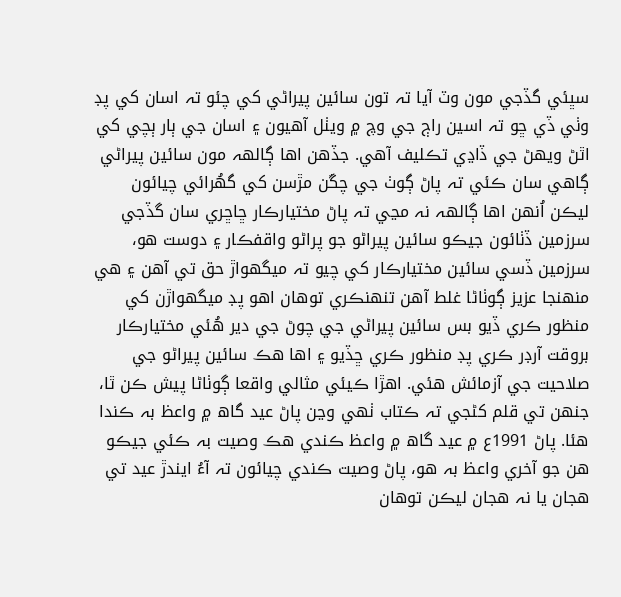سڀئي گڏجي مون وٽ آيا تہ تون سائين پيراڻي کي چئو تہ اسان کي پڊ وٺي ڏي ڇو تہ اسين راڄ جي وچ ۾ ويٺل آهيون ۽ اسان جي ٻار ٻچي کي اٿڻ ويھڻ جي ڏاڍي تڪليف آهي. جڏهن اها ڳالھہ مون سائين پيراڻي ڳاهي سان ڪئي تہ پاڻ ڳوٺ جي چڱن مڙسن کي گهُرائي چيائون ليڪن اُنھن اها ڳالھہ نہ مڃي تہ پاڻ مختيارڪار ڇاڇري سان گڏجي سرزمين ڏٺائون جيڪو سائين پيراڻو جو پراڻو واقفڪار ۽ دوست هو، سرزمين ڏسي سائين مختيارڪار کي چيو تہ ميگهواڙ حق تي آهن ۽ هي منھنجا عزيز ڳوٺاڻا غلط آهن تنھنڪري توهان اهو پڊ ميگهواڙن کي منظور ڪري ڏيو بس سائين پيراڻي جي چوڻ جي دير هُئي مختيارڪار بروقت آرڊر ڪري پڊ منظور ڪري ڇڏيو ۽ اها هڪ سائين پيراڻو جي صلاحيت جي آزمائش هئي. اهڙا ڪيئي مثالي واقعا ڳوٺاڻا پيش ڪن ٿا، جنھن تي قلم کڻجي تہ ڪتاب ٺھي وڃن پاڻ عيد گاھ ۾ واعظ بہ ڪندا هئا. پاڻ 1991ع ۾ عيد گاھ ۾ واعظ ڪندي هڪ وصيت بہ ڪئي جيڪو هن جو آخري واعظ بہ هو، پاڻ وصيت ڪندي چيائون تہ آءُ ايندڙ عيد تي هجان يا نہ هجان ليڪن توهان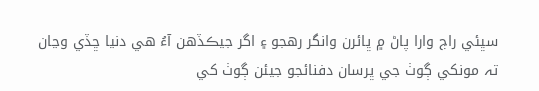سڀئي راڄ وارا پاڻ ۾ ڀائرن وانگر رهجو ۽ اگر جيڪڏهن آءُ هي دنيا ڇڏي وڃان تہ مونکي ڳوٺ جي ڀرسان دفنائجو جيئن ڳوٺ کي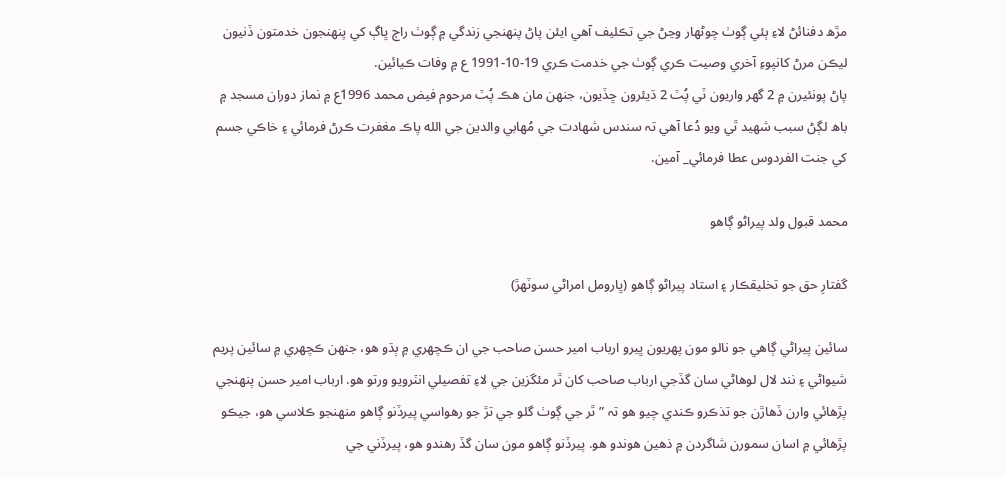مڙھ دفنائڻ لاءِ ٻئي ڳوٺ چوڻھار وڃڻ جي تڪليف آهي ايئن پاڻ پنھنجي زندگي ۾ ڳوٺ راڄ ڀاڳ کي پنھنجون خدمتون ڏنيون ليڪن مرڻ کانپوءِ آخري وصيت ڪري ڳوٺ جي خدمت ڪري 19-10-1991 ع ۾ وفات ڪيائين.
پاڻ پونئيرن ۾ 2 گهر واريون ٽي پُٽ 2 ڌيئرون ڇڏيون، جنھن مان هڪ پُٽ مرحوم فيض محمد 1996ع ۾ نماز دوران مسجد ۾ باھ لڳڻ سبب شھيد ٿي ويو دُعا آهي تہ سندس شھادت جي مُهابي والدين جي الله پاڪ مغفرت ڪرڻ فرمائي ۽ خاڪي جسم کي جنت الفردوس عطا فرمائي_ آمين.

محمد قبول ولد پيراڻو ڳاهو

گفتارِ حق جو تخليقڪار ۽ استاد پيراڻو ڳاهو (ڀارومل امراڻي سوٽھڙ)

سائين پيراڻي ڳاهي جو نالو مون پھريون ڀيرو ارباب امير حسن صاحب جي ان ڪچھري ۾ ٻڌو هو، جنھن ڪچھري ۾ سائين پريم شيواڻي ۽ نند لال لوهاڻي سان گڏجي ارباب صاحب کان ٿر مئگزين جي لاءِ تفصيلي انٽرويو ورتو هو. ارباب امير حسن پنھنجي پڙهائي وارن ڏهاڙن جو تذڪرو ڪندي چيو هو تہ ”ٿر جي ڳوٺ گلو جي تڙ جو رهواسي پيرڏنو ڳاهو منھنجو ڪلاسي هو، جيڪو پڙهائي ۾ اسان سمورن شاگردن ۾ ذهين هوندو هو. پيرڏنو ڳاهو مون سان گڏ رهندو هو، پيرڏني جي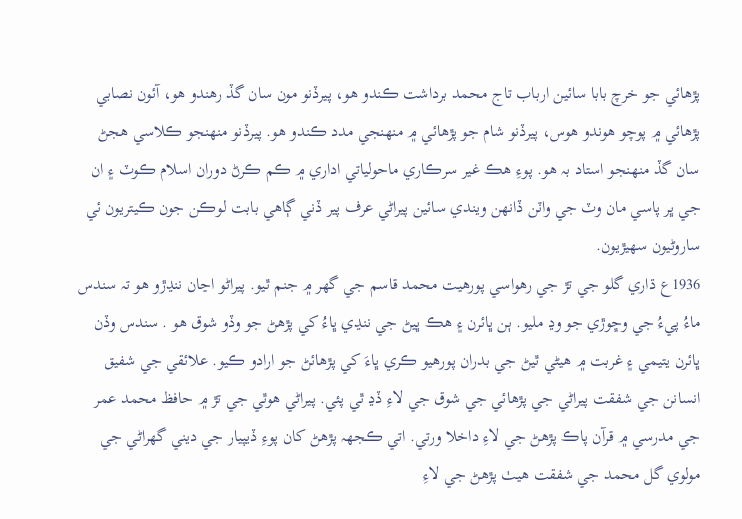پڙهائي جو خرچ بابا سائين ارباب تاج محمد برداشت ڪندو هو، پيرڏنو مون سان گڏ رهندو هو، آئون نصابي پڙهائي ۾ پوچو هوندو هوس، پيرڏنو شام جو پڙهائي ۾ منھنجي مدد ڪندو هو. پيرڏنو منھنجو ڪلاسي هجڻ سان گڏ منھنجو استاد بہ هو. پوءِ هڪ غير سرڪاري ماحولياتي اداري ۾ ڪم ڪرڻ دوران اسلام ڪوٽ ۽ ان جي ڀر پاسي مان وٽ جي واٽن ڏانھن ويندي سائين پيراڻي عرف پير ڏني ڳاهي بابت لوڪن جون ڪيتريون ئي ساروڻيون سھيڙيون.
1936ع ڌاري گلو جي تڙ جي رهواسي پورهيت محمد قاسم جي گهر ۾ جنم ٿيو. پيراڻو اڃان ننڍڙو هو تہ سندس ماءُ پيءُ جي وڇوڙي جو وڍ مليو. ٻن ڀائرن ۽ هڪ ڀيڻ جي ننڍي ڀاءُ کي پڙهڻ جو وڏو شوق هو . سندس وڏن ڀائرن يتيمي ۽ غربت ۾ هيڻي ٿيڻ جي بدران پورهيو ڪري ڀاءَ کي پڙهائڻ جو ارادو ڪيو. علائقي جي شفيق انسانن جي شفقت پيراڻي جي پڙهائي جي شوق جي لاءِ ڏڍ ٿي پئي. پيراڻي هوٿي جي تڙ ۾ حافظ محمد عمر جي مدرسي ۾ قرآن پاڪ پڙهڻ جي لاءِ داخلا ورتي. اتي ڪجهہ پڙهڻ کان پوءِ ڏيپيار جي ديني گهراڻي جي مولوي گل محمد جي شفقت هيٺ پڙهڻ جي لاءِ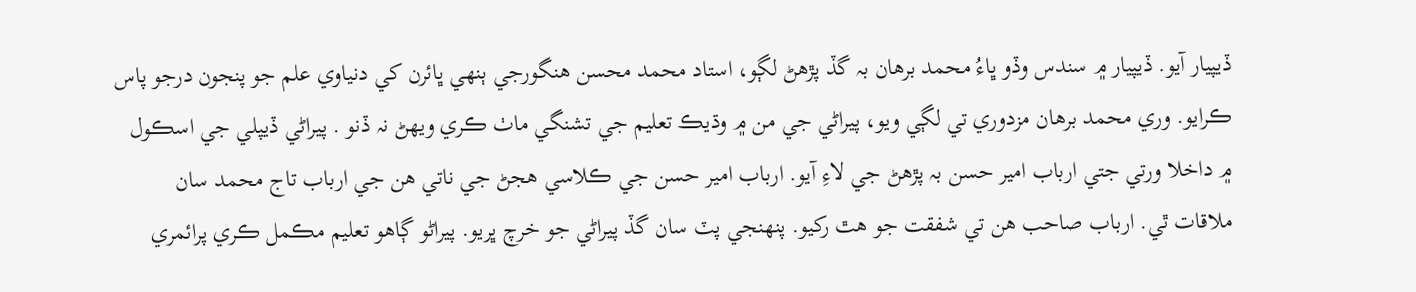ڏيپيار آيو. ڏيپيار ۾ سندس وڏو ڀاءُ محمد برهان بہ گڏ پڙهڻ لڳو، استاد محمد محسن هنگورجي ٻنھي ڀائرن کي دنياوي علم جو پنجون درجو پاس ڪرايو. وري محمد برهان مزدوري تي لڳي ويو، پيراڻي جي من ۾ وڌيڪ تعليم جي تشنگي ماٺ ڪري ويھڻ نہ ڏنو . پيراڻي ڏيپلي جي اسڪول ۾ داخلا ورتي جتي ارباب امير حسن بہ پڙهڻ جي لاءِ آيو. ارباب امير حسن جي ڪلاسي هجڻ جي ناتي هن جي ارباب تاج محمد سان ملاقات ٿي. ارباب صاحب هن تي شفقت جو هٿ رکيو. پنھنجي پٽ سان گڏ پيراڻي جو خرچ ڀريو. پيراڻو ڳاهو تعليم مڪمل ڪري پرائمري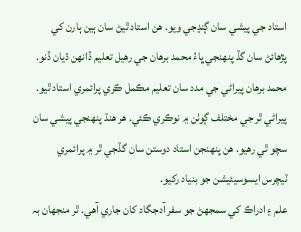استاد جي پيشي سان ڳنڍجي ويو. هن استاد ٿيڻ سان ٻين ٻارن کي پڙهائڻ سان گڏ پنھنجي ڀاءُ محمد برهان جي رهيل تعليم ڏانھن ڌيان ڏنو. محمد برهان پيراڻي جي مدد سان تعليم مڪمل ڪري پرائمري استاد ٿيو. پيراڻي ٿر جي مختلف ڳوٺن ۾ نوڪري ڪئي. هر هنڌ پنھنجي پيشي سان سچو ٿي رهيو. هن پنھنجن استاد دوستن سان گڏجي ٿر ۾ پرائمري ٽيچرس ايسوسيئيشن جو بنياد رکيو.
علم ۽ ادراڪ کي سمجهڻ جو سفر آدجگاد کان جاري آهي. ٿر منجهان بہ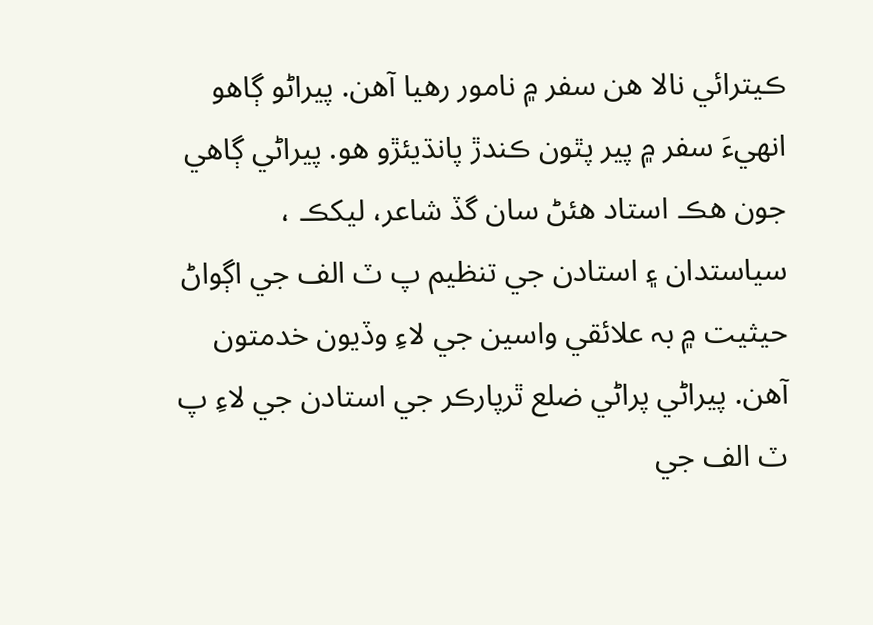ڪيترائي نالا هن سفر ۾ نامور رهيا آهن. پيراڻو ڳاهو انھيءَ سفر ۾ پير پٿون ڪندڙ پانڌيئڙو هو. پيراڻي ڳاهي جون هڪ استاد هئڻ سان گڏ شاعر، ليکڪ ، سياستدان ۽ استادن جي تنظيم پ ٽ الف جي اڳواڻ حيثيت ۾ بہ علائقي واسين جي لاءِ وڏيون خدمتون آهن. پيراڻي پراڻي ضلع ٿرپارڪر جي استادن جي لاءِ پ ٽ الف جي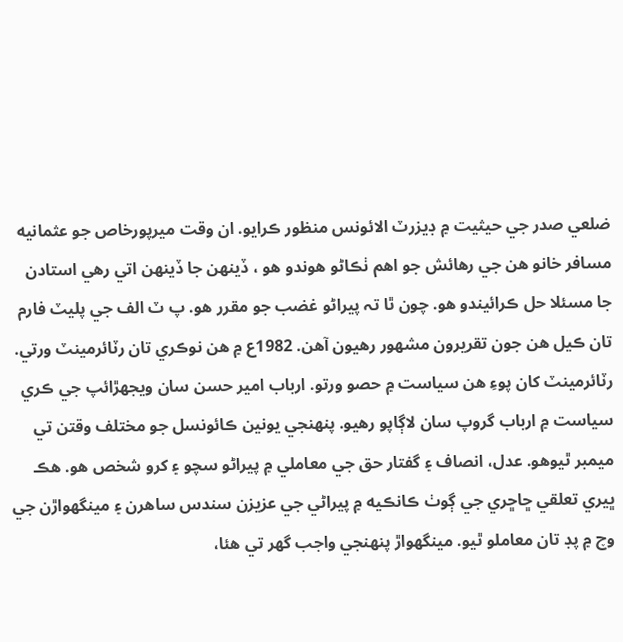ضلعي صدر جي حيثيت ۾ ڊيزرٽ الائونس منظور ڪرايو. ان وقت ميرپورخاص جو عثمانيه مسافر خانو هن جي رهائش جو اهم ٺڪاڻو هوندو هو ، ڏينھن جا ڏينھن اتي رهي استادن جا مسئلا حل ڪرائيندو هو. چون ٿا تہ پيراڻو غضب جو مقرر هو. پ ٽ الف جي پليٽ فارم تان ڪيل هن جون تقريرون مشھور رهيون آهن. 1982ع ۾ هن نوڪري تان رٽائرمينٽ ورتي. رٽائرمينٽ کان پوءِ هن سياست ۾ حصو ورتو. ارباب امير حسن سان ويجهڙائپ جي ڪري سياست ۾ ارباب گروپ سان لاڳاپو رهيو. پنھنجي يونين ڪائونسل جو مختلف وقتن تي ميمبر ٿيوهو. عدل، انصاف ۽ گفتار حق جي معاملي ۾ پيراڻو سچو ۽ کرو شخص هو. هڪ ڀيري تعلقي ڇاڇري جي ڳوٺ ڪانڪيه ۾ پيراڻي جي عزيزن سندس ساهرن ۽ مينگهواڙن جي وچ ۾ پڊ تان معاملو ٿيو. مينگهواڙ پنھنجي واجب گهر تي هئا،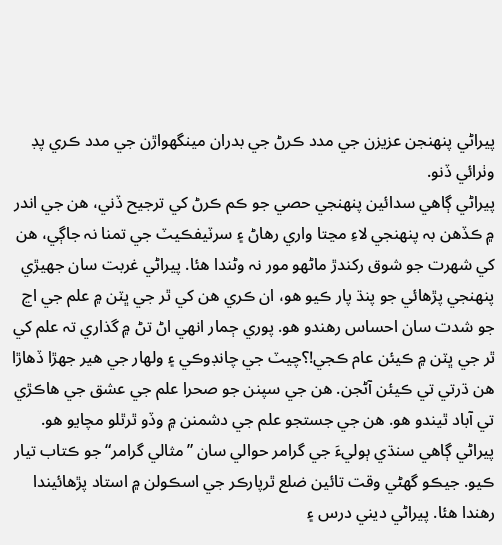پيراڻي پنھنجن عزيزن جي مدد ڪرڻ جي بدران مينگهواڙن جي مدد ڪري پڊ وٺرائي ڏنو.
پيراڻي ڳاهي سدائين پنھنجي حصي جو ڪم ڪرڻ کي ترجيح ڏني، هن جي اندر ۾ ڪڏهن بہ پنھنجي لاءِ مڃتا واري رهاڻ ۽ سرٽيفڪيٽ جي تمنا نہ جاڳي، هن کي شھرت جو شوق رکندڙ ماڻھو مور نہ وڻندا هئا. پيراڻي غربت سان جهيڙي پنھنجي پڙهائي جو پنڌ پار ڪيو هو، ان ڪري هن کي ٿر جي ڀٽن ۾ علم جي اڃ جو شدت سان احساس رهندو هو. پوري ڄمار انھي اڻ تڻ ۾ گذاري تہ علم کي ٿر جي ڀٽن ۾ ڪيئن عام ڪجي!؟چيٽ جي چانڊوڪي ۽ ولھار جي هير جهڙا ڏهاڙا هن ڌرتي تي ڪيئن آڻجن. هن جي سپنن جو صحرا علم جي عشق جي هاڪڙي تي آباد ٿيندو هو. هن جي جستجو علم جي دشمنن ۾ وڏو ٿرٿلو مچايو هو.
پيراڻي ڳاهي سنڌي ٻوليءَ جي گرامر حوالي سان ”مثالي گرامر“ جو ڪتاب تيار ڪيو. جيڪو گهڻي وقت تائين ضلع ٿرپارڪر جي اسڪولن ۾ استاد پڙهائيندا رهندا هئا. پيراڻي ديني درس ۽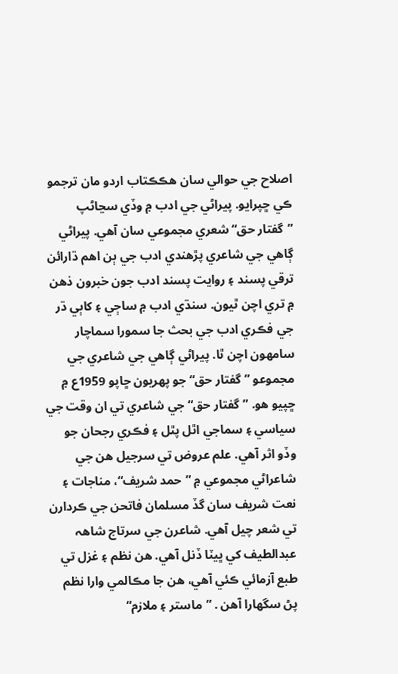اصلاح جي حوالي سان هڪڪتاب اردو مان ترجمو ڪي ڇپرايو. پيراڻي جي ادب ۾ وڏي سڃاڻپ ”گفتار حق“ شعري مجموعي سان آهي. پيراڻي ڳاهي جي شاعري پڙهندي ادب جي ٻن اهم ڌارائن ترقي پسند ۽ روايت پسند ادب جون خبرون ذهن ۾ تري اچن ٿيون. سنڌي ادب ۾ ساڄي ۽ کاٻي ڌر جي فڪري ادب جي بحث جا سمورا سماچار سامھون اچن ٿا. پيراڻي ڳاهي جي شاعري جي مجموعو ”گفتار حق“ جو پھريون ڇاپو 1959ع ۾ ڇپيو هو. ”گفتار حق“ جي شاعري تي ان وقت جي سياسي ۽ سماجي اٿل پٿل ۽ فڪري رجحان جو وڏو اثر آهي. علم عروض تي سرجيل هن جي شاعراڻي مجموعي ۾ ”حمد شريف“، مناجات ۽ نعت شريف سان گڏ مسلمان فاتحن جي ڪردارن تي شعر چيل آهي. شاعرن جي سرتاج شاھہ عبدالطيف کي ڀيٽا ڏنل آهي. هن نظم ۽ غزل تي طبع آزمائي ڪئي آهي، هن جا مڪالمي وارا نظم پڻ سگهارا آهن . ”ماستر ۽ ملازم“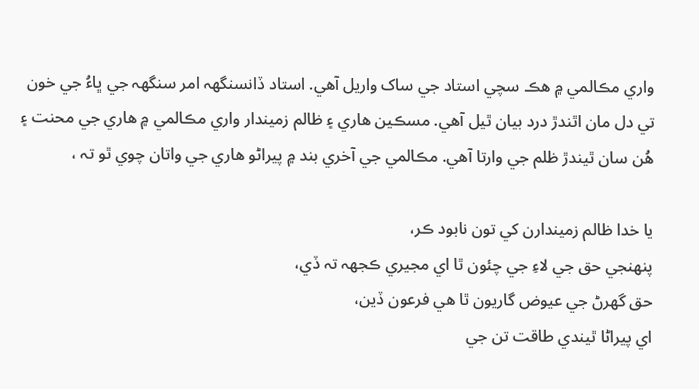واري مڪالمي ۾ هڪ سچي استاد جي ساک واريل آهي. استاد ڏانسنگهہ امر سنگهہ جي ڀاءُ جي خون تي دل مان اٿندڙ درد بيان ٿيل آهي. مسڪين هاري ۽ ظالم زميندار واري مڪالمي ۾ هاري جي محنت ۽ هُن سان ٿيندڙ ظلم جي وارتا آهي. مڪالمي جي آخري بند ۾ پيراڻو هاري جي واتان چوي ٿو تہ ،

يا خدا ظالم زميندارن کي تون نابود ڪر،
پنھنجي حق جي لاءِ جي چئون ٿا اي مجيري ڪجهہ تہ ڏي،
حق گهرڻ جي عيوض گاريون ٿا هي فرعون ڏين،
اي پيراڻا ٿيندي طاقت تن جي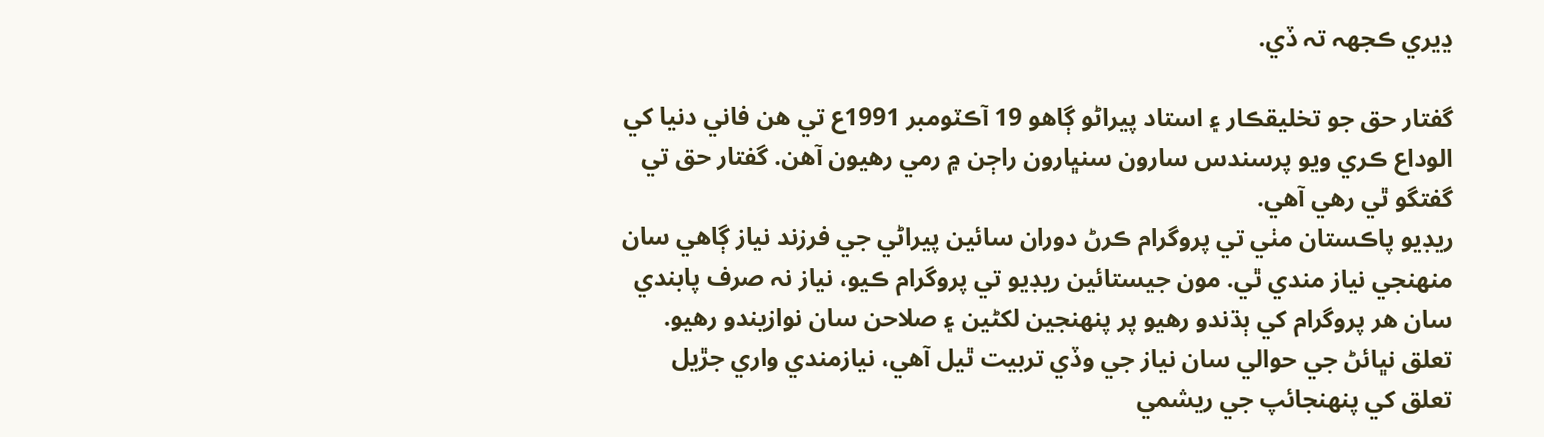ڍيري ڪجهہ تہ ڏي.

گفتار حق جو تخليقڪار ۽ استاد پيراڻو ڳاهو 19 آڪٽومبر 1991ع تي هن فاني دنيا کي الوداع ڪري ويو پرسندس سارون سنڀارون راڄن ۾ رمي رهيون آهن. گفتار حق تي گفتگو ٿي رهي آهي.
ريڊيو پاڪستان مٺي تي پروگرام ڪرڻ دوران سائين پيراڻي جي فرزند نياز ڳاهي سان منھنجي نياز مندي ٿي. مون جيستائين ريڊيو تي پروگرام ڪيو، نياز نہ صرف پابندي سان هر پروگرام کي ٻڌندو رهيو پر پنھنجين لکڻين ۽ صلاحن سان نوازيندو رهيو. تعلق نڀائڻ جي حوالي سان نياز جي وڏي تربيت ٿيل آهي، نيازمندي واري جڙيل تعلق کي پنھنجائپ جي ريشمي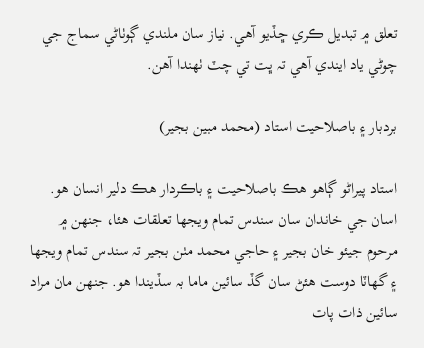تعلق ۾ تبديل ڪري ڇڏيو آهي. نياز سان ملندي ڳوٺاڻي سماج جي چوڻي ياد ايندي آهي تہ ڀت تي چٽ ٺھندا آهن.

بردبار ۽ باصلاحيت استاد (محمد مبين بجير)

استاد پيراڻو ڳاهو هڪ باصلاحيت ۽ باڪردار هڪ دلير انسان هو. اسان جي خاندان سان سندس تمام ويجها تعلقات هئا، جنھن ۾ مرحوم جيئو خان بجير ۽ حاجي محمد مٺن بجير تہ سندس تمام ويجها ۽ گهاٽا دوست هئڻ سان گڏ سائين ماما بہ سڏيندا هو. جنھن مان مراد سائين ذات پات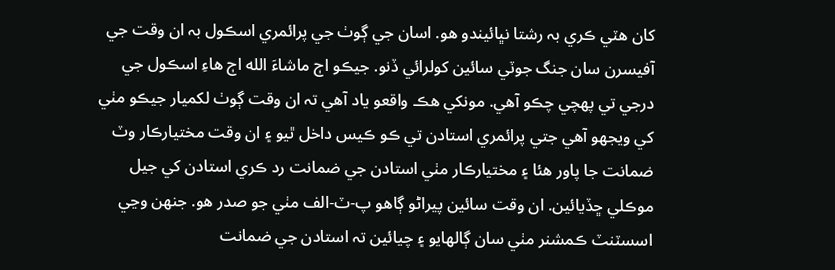کان هٽي ڪري بہ رشتا نڀائيندو هو. اسان جي ڳوٺ جي پرائمري اسڪول بہ ان وقت جي آفيسرن سان جنگ جوٽي سائين کولرائي ڏنو. جيڪو اڄ ماشاءَ الله اڄ هاءِ اسڪول جي درجي تي پھچي چڪو آهي. مونکي هڪ واقعو ياد آهي تہ ان وقت ڳوٺ لکميار جيڪو مٺي کي ويجهو آهي جتي پرائمري استادن تي ڪو ڪيس داخل ٿيو ۽ ان وقت مختيارڪار وٽ ضمانت جا پاور هئا ۽ مختيارڪار مٺي استادن جي ضمانت رد ڪري استادن کي جيل موڪلي ڇڏيائين. ان وقت سائين پيراڻو ڳاهو پ-ٽ-الف مٺي جو صدر هو. جنھن وڃي اسسٽنٽ ڪمشنر مٺي سان ڳالھايو ۽ چيائين تہ استادن جي ضمانت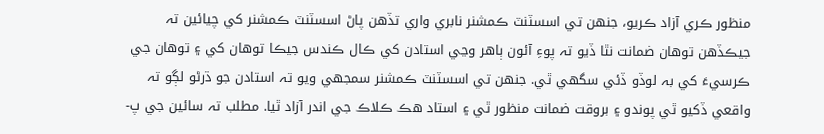منظور ڪري آزاد ڪريو، جنھن تي اسسٽنٽ ڪمشنر نابري واري تڏهن پاڻ اسسٽنٽ ڪمشنر کي چيائين تہ جيڪڏهن توهان ضمانت نٿا ڏيو تہ پوءِ آئون ٻاهر وڃي استادن کي ڪال ڪندس جيڪا توهان کي ۽ توهان جي ڪرسيءَ کي بہ لوڏو ڏئي سگهي ٿي. جنھن تي اسسٽنٽ ڪمشنر سمجهي ويو تہ استادن جو ڌرڻو لڳو تہ واقعي ڏکيو ٿي پوندو ۽ بروقت ضمانت منظور ٿي ۽ استاد هڪ ڪلاڪ جي اندر آزاد ٿيا. مطلب تہ سائين جي پ-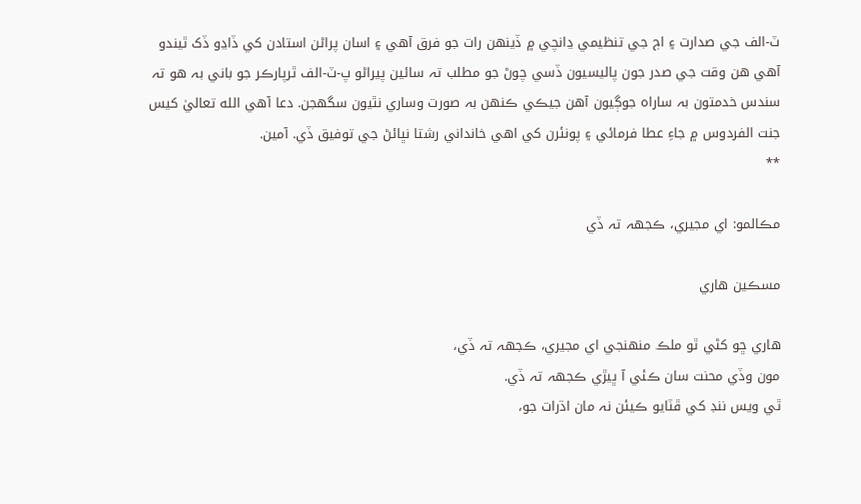ٽ-الف جي صدارت ۽ اڄ جي تنظيمي ڍانچي ۾ ڏينھن رات جو فرق آهي ۽ اسان پراڻن استادن کي ڏاڍو ڏک ٿيندو آهي هن وقت جي صدر جون پاليسيون ڏسي چوڻ جو مطلب تہ سائين پيراڻو پ-ٽ-الف ٿرپارڪر جو باني بہ هو تہ سندس خدمتون بہ ساراه جوڳيون آهن جيڪي ڪنھن بہ صورت وساري نٿيون سگهجن. دعا آهي الله تعاليٰ کيس جنت الفردوس ۾ جاءِ عطا فرمائي ۽ پونئرن کي اهي خانداني رشتا نڀائڻ جي توفيق ڏي. آمين.
**

مڪالمو: اي مجيري، ڪجهہ تہ ڏي

مسڪين هاري

هاري ڇو کڻي ٿو ملڪ منھنجي اي مجيري، ڪجهہ تہ ڏي،
مون وڏي محنت سان ڪئي آ ڀيڙي ڪجهہ تہ ڏي.
ٿي ويس ننڊ کي ڦٽايو ڪيئن نہ مان اڌرات جو،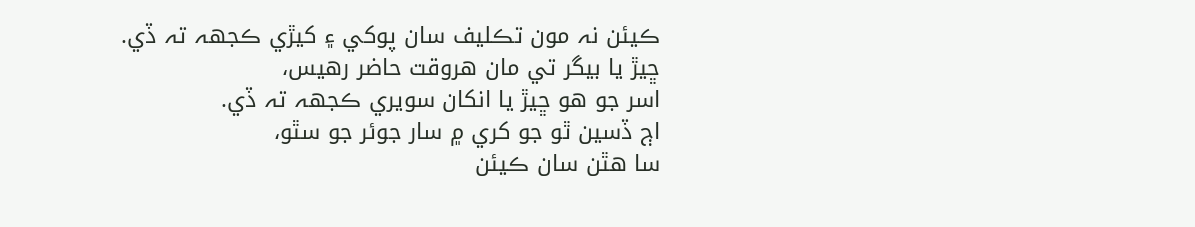ڪيئن نہ مون تڪليف سان پوکي ۽ کيڙي ڪجهہ تہ ڏي.
ڇيڙ يا بيگر تي مان هروقت حاضر رهيس،
اسر جو هو ڇيڙ يا انکان سويري ڪجهہ تہ ڏي.
اڄ ڏسين ٿو جو کري ۾ سار جوئر جو سٿو،
سا هٿن سان ڪيئن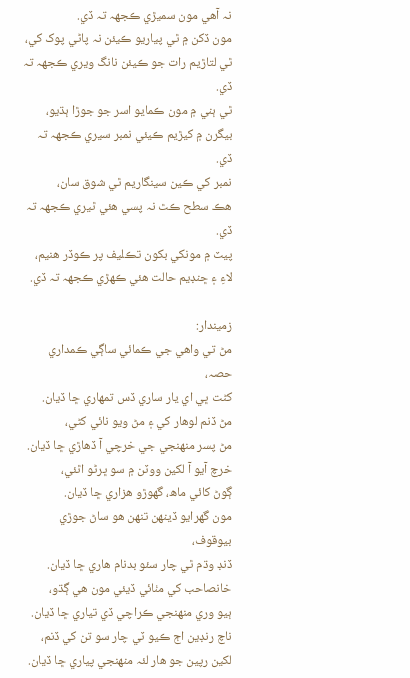نہ آهي مون سميڙي ڪجهہ تہ ڏي.
مون ڏکن ۾ ٿي پياريو ڪيئن نہ پاڻي پوک کي،
ٿي لتاڙيم رات جو ڪيئن نانگ ويري ڪجهہ تہ ڏي.
ٿي ٻني ۾ مون ڪمايو اسر جو جوڙا ٻڌيو،
بيگرن ۾ کيڙيم ڪيئي نمبر سيري ڪجهہ تہ ڏي.
نمبر کي ڪين سينگاريم ٿي شوق سان،
هڪ سطح ڪٿ نہ پسي هئي ٿيري ڪجهہ تہ ڏي.
پيٽ ۾ مونکي بکون تڪليف پر ڪوڏر هنيم،
لاءِ ۽ ڇنڊيم حالت هئي ڪھڙي ڪجهہ تہ ڏي.

زميندار:
مڻ تي واهي جي ڪمائي ساڳي ڪمداري حصہ،
کڻت ڀي اي يار ساري ڏس تمھاري ڇا ڏيان.
مڻ ڏنم لوهار کي ۽ مڻ ويو نائي کڻي،
مڻ پسر منھنجي جي خرچي آ ڏهاڙي ڇا ڏيان.
خرچ آيو آ لکين ووٽن ۾ سو ڀرڻو اٿئي،
ڳوڻ کائي ماھ، گهوڙو هزاري ڇا ڏيان.
مون گهرايو ڏينھن تنھن هو ساڻ جوڙي بيوقوف،
ڏنڊ وڌم ٿي چار سئو بدنام هاري ڇا ڏيان.
خانصاحب کي مٺائي ڏيئي مون هي ڳڌو،
ٻيو وري منھنجي ڪراچي ڏي تياري ڇا ڏيان.
ناچ رنڊين اڄ ڪيو ٽي چار سو تن کي ڏنم،
لکين رپين جو هار لئہ منھنجي پياري ڇا ڏيان.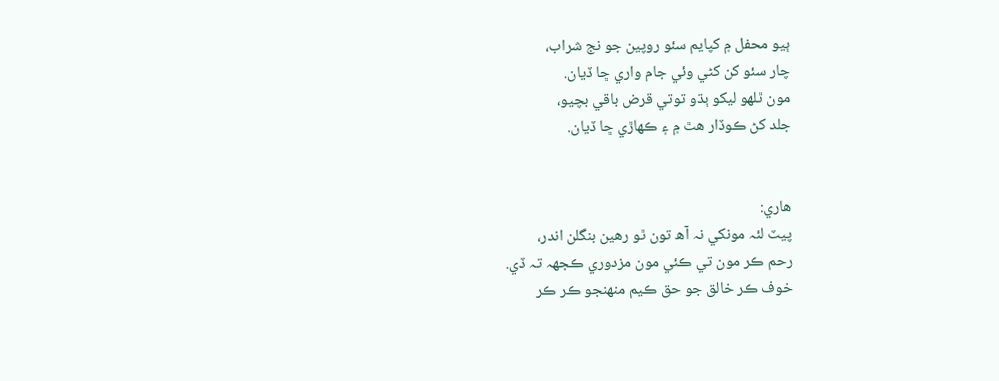ٻيو محفل ۾ کپايم سئو روپين جو نج شراب،
چار سئو کن کڻي وئي جام واري ڇا ڏيان.
مون ٿلھو ليکو ٻڌو توتي قرض باقي بچيو،
جلد کڻ ڪوڏار هٿ ۾ ۽ ڪھاڙي ڇا ڏيان.


هاري:
پيٽ لئہ مونکي نہ آھ تون ٿو رهين بنگلن اندر،
رحم ڪر مون تي ڪئي مون مزدوري ڪجهہ تہ ڏي.
خوف ڪر خالق جو حق ڪيم منھنجو ڪر ڪر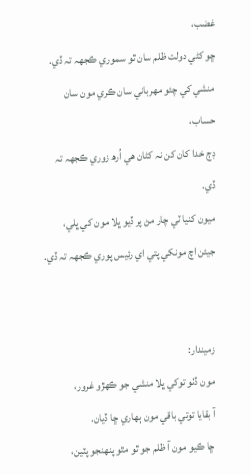غضب،
ڇو کڻي دولت ظلم سان ٿو سموري ڪجهہ تہ ڏي.
منشي کي چئو مھرباني سان ڪري مون سان حساب،
ڊڄ خدا کان کن نہ کڻان هي اُرھ زوري ڪجهہ تہ ڏي.
ميون کنيا ٽي چار مڻ پر ڏيو ڀلا مون کي ڀلي،
جيئن اچ مونکي پتي اي رئيس پوري ڪجهہ تہ ڏي.


زميندار:
مون ڏٺو توکي ڀلا منشي جو ڪھڙو غرور،
آ بقايا توتي باقي مون ٻھاري ڇا ڏيان.
ڇا ڪيو مون آ ظلم جو ٿو مٿو پنھنجو پٽين،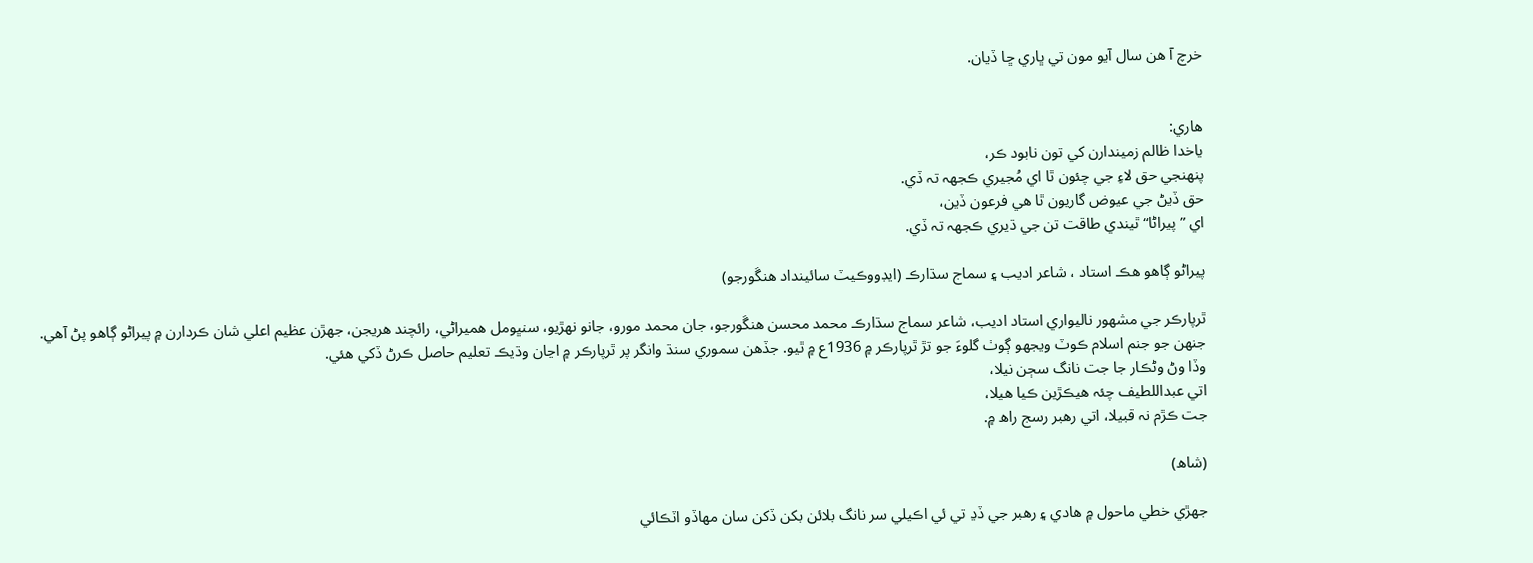خرچ آ هن سال آيو مون تي ڀاري ڇا ڏيان.


هاري:
ياخدا ظالم زميندارن کي تون نابود ڪر،
پنھنجي حق لاءِ جي چئون ٿا اي مُجيري ڪجهہ تہ ڏي.
حق ڏيڻ جي عيوض گاريون ٿا هي فرعون ڏين،
اي ”پيراڻا“ ٿيندي طاقت تن جي ڌيري ڪجهہ تہ ڏي.

پيراڻو ڳاھو ھڪ استاد ، شاعر اديب ۽ سماج سڌارڪ (ايڊووڪيٽ سائينداد ھنڱورجو)

ٿرپارڪر جي مشھور ناليواري استاد اديب، شاعر سماج سڌارڪ محمد محسن ھنڱورجو، جان محمد مورو، جانو نھڙيو، سنڀومل ھميراڻي، رائچند هريجن، جھڙن عظيم اعلي شان ڪردارن ۾ پيراڻو ڳاھو پڻ آهي.
جنھن جو جنم اسلام ڪوٽ ويجهو ڳوٺ گلوءَ جو تڙ ٿرپارڪر ۾ 1936ع ۾ ٿيو. جڏهن سموري سنڌ وانگر پر ٿرپارڪر ۾ اڃان وڌيڪ تعليم حاصل ڪرڻ ڏکي ھئي.
وڏا وڻ وڻڪار جا جت نانگ سڄن نيلا،
اتي عبداللطيف چئہ ھيڪڙين ڪيا ھيلا،
جت ڪڙم نہ قبيلا، اتي رھبر رسج راھ ۾.

(شاھ)

جھڙي خطي ماحول ۾ ھادي ۽ رھبر جي ڏڍ تي ئي اڪيلي سر نانگ بلائن بکن ڏکن سان مھاڏو اٽڪائي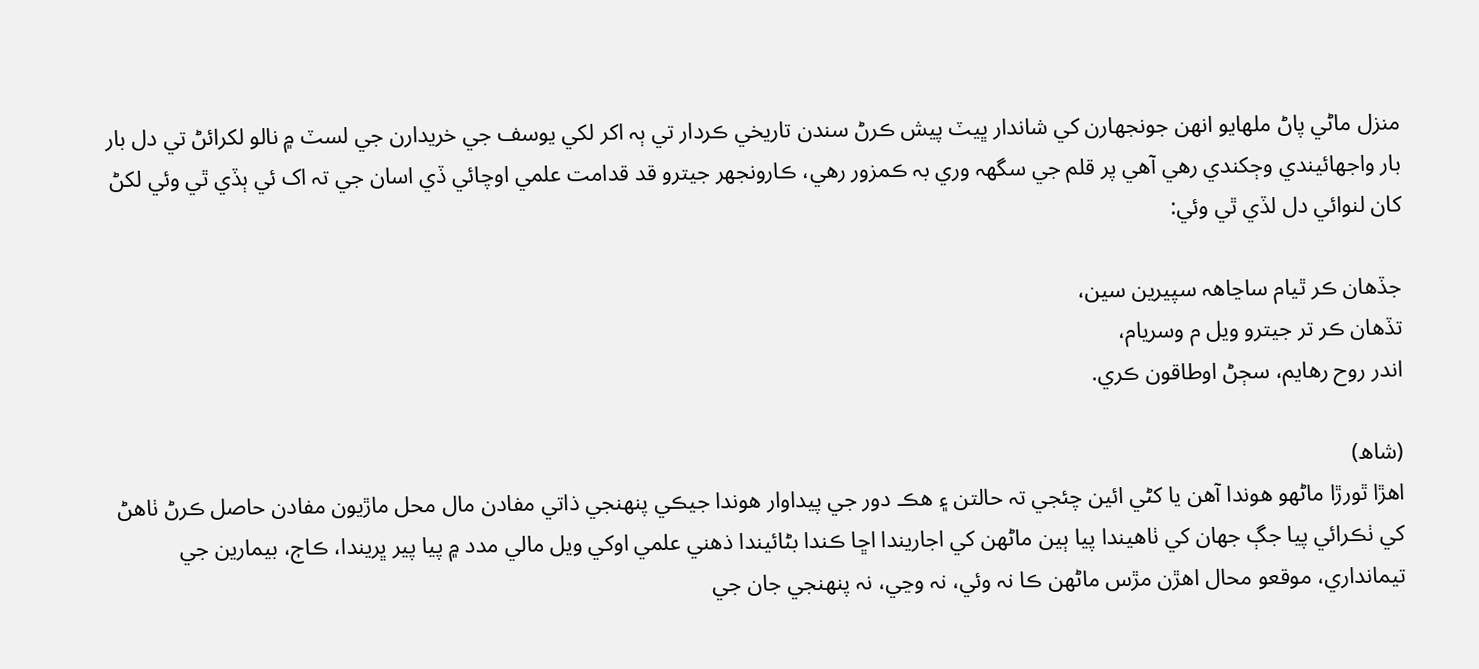منزل ماڻي پاڻ ملھايو انھن جونجهارن کي شاندار ڀيٽ پيش ڪرڻ سندن تاريخي ڪردار تي ٻہ اکر لکي يوسف جي خريدارن جي لسٽ ۾ نالو لکرائڻ تي دل بار بار واجهائيندي وڄکندي رھي آھي پر قلم جي سگهہ وري بہ ڪمزور رھي، ڪارونجهر جيترو قد قدامت علمي اوچائي ڏي اسان جي تہ اک ئي ٻڏي ٿي وئي لکڻ کان لنوائي دل لڏي ٿي وئي:

جڏهان ڪر ٿيام ساڃاھہ سپيرين سين،
تڏھان ڪر تر جيترو ويل م وسريام،
اندر روح رھايم، سڄڻ اوطاقون ڪري.

(شاھ)
اھڙا ٿورڙا ماڻھو ھوندا آھن يا کڻي ائين چئجي تہ حالتن ۽ ھڪ دور جي پيداوار ھوندا جيڪي پنھنجي ذاتي مفادن مال محل ماڙيون مفادن حاصل ڪرڻ ٺاھڻ کي ٺڪرائي پيا جڳ جھان کي ٺاھيندا پيا ٻين ماڻھن کي اجاريندا اڇا ڪندا بڻائيندا ذھني علمي اوکي ويل مالي مدد ۾ پيا پير ڀريندا، ڪاڄ، بيمارين جي تيمانداري، موقعو محال اھڙن مڙس ماڻھن ڪا نہ وئي، نہ وڃي، نہ پنھنجي جان جي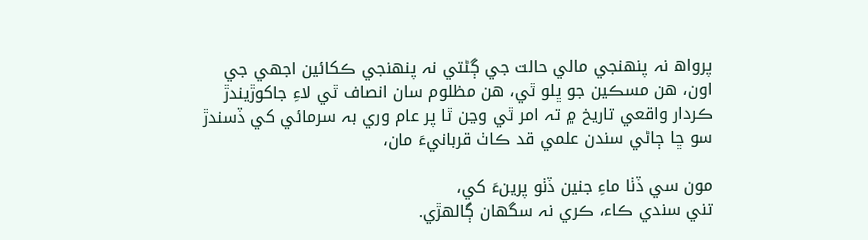پرواھ نہ پنھنجي مالي حالت جي ڳڻتي نہ پنھنجي ڪکائين اجهي جي اون، ھن مسڪين جو ڀلو ٿي، ھن مظلوم سان انصاف ٿي لاءِ جاکوڙيندڙ ڪردار واقعي تاريخ ۾ تہ امر ٿي وڃن ٿا پر عام وري بہ سرمائي کي ڏسندڙ سو ڇا ڄاڻي سندن علمي قد ڪاٺ قربانيءَ مان،

مون سي ڏٺا ماءِ جنين ڏٺو پرينءَ کي،
تني سندي ڪاء، ڪري نہ سگهان ڳالھڙي.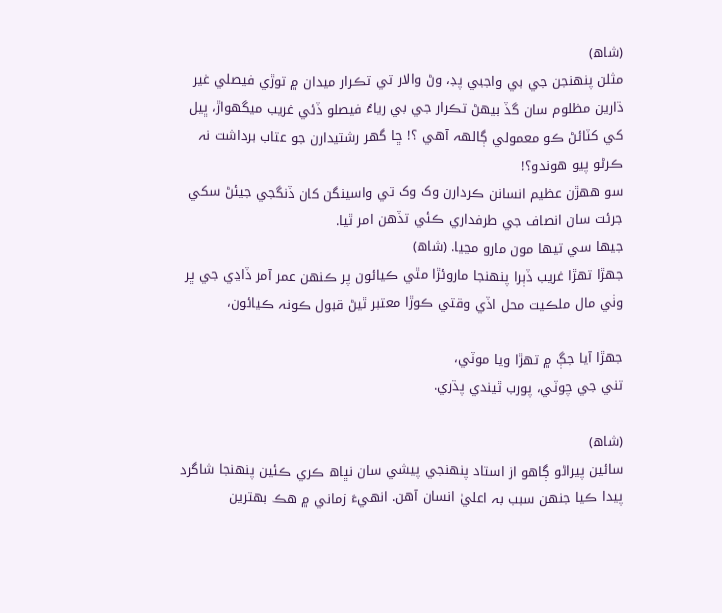(شاھ)
مثلن پنھنجن جي بي واجبي پڊ، وڻ والار تي تڪرار ميدان ۾ توڙي فيصلي غير ڌارين مظلوم سان گڏ بيھڻ تڪرار جي بي رياءُ فيصلو ڏئي غريب ميگهواڙ، ڀيل کي کٽائڻ ڪو معمولي ڳالھہ آهي ؟! ڇا گهر رشتيدارن جو عتاب برداشت نہ ڪرڻو پيو ھوندو؟!
سو ھھڙن عظيم انسانن ڪردارن وک وک تي واسينگن کان ڏنگجي جيئڻ سکي جرئت سان انصاف جي طرفداري ڪئي تڏهن امر ٿيا.
جيھا سي تيھا مون مارو مڃيا. (شاھ)
جھڙا تھڙا غريب ڏٻرا پنھنجا ماروئڙا مٿي ڪيائون پر ڪنھن عمر آمر ڏاڍي جي ڀر وٺي مال ملڪيت محل اڏي وقتي ڪوڙا معتبر ٿيڻ قبول ڪونہ ڪيائون،

جھڙا آيا جڳ ۾ تھڙا ويا موٽي،
تني جي چوٽي، پورب ٿيندي پڌري.

(شاھ)
سائين پيراڻو ڳاھو از استاد پنھنجي پيشي سان نڀاھ ڪري ڪئين پنھنجا شاگرد پيدا ڪيا جنھن سبب بہ اعليٰ انسان آھن. انھيءَ زماني ۾ ھڪ بھترين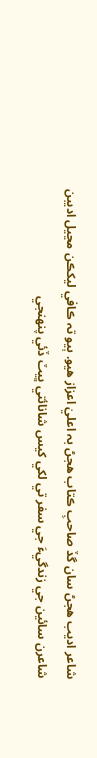شاعر اديب ھجڻ سان گڏ صاحبِ ڪتاب ھجڻ بہ اعليٰ اعزاز ھيو. ٻيو تہ ڪافي ليکڪن مڃيل اديبن شاعرن سائين جي زندگيءَ جي سفر تي لکي کيس شانائتي ڀيٽ ڏئي پنھنجي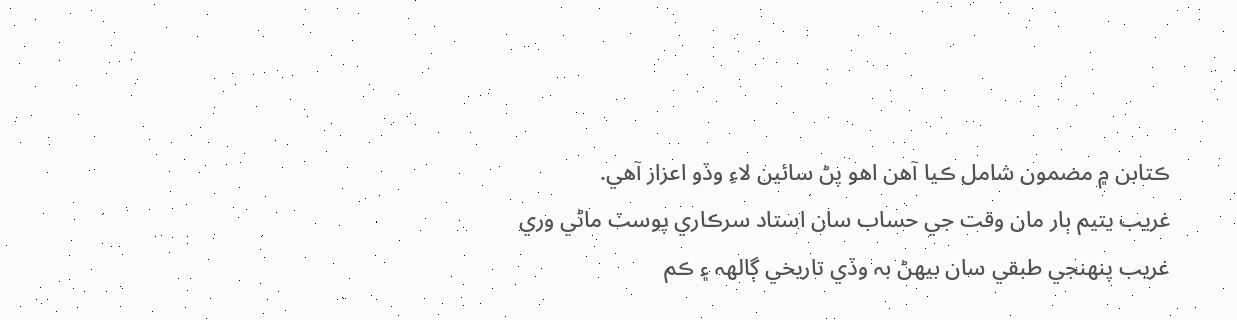ڪتابن ۾ مضمون شامل ڪيا آهن اھو پڻ سائين لاءِ وڏو اعزاز آهي.
غريب يتيم ٻار مان وقت جي حساب سان استاد سرڪاري پوسٽ ماڻي وري غريب پنھنجي طبقي سان بيھڻ بہ وڏي تاريخي ڳالھہ ۽ ڪم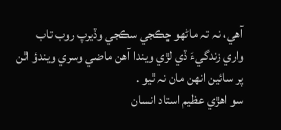آھي، نہ تہ ماڻھو ڇڪجي سڪجي وڏيرپ روب تاب واري زندگيءَ ڏي لڙي ويندا آهن ماضي وسري ويندؤ اٿن پر سائين انھن مان نہ ٿيو .
سو اھڙي عظيم استاد انسان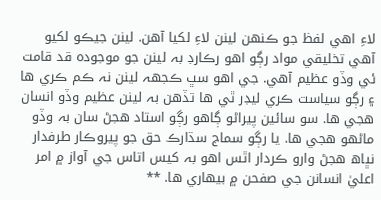لاءِ اھي لفظ جو ڪنھن لينن لاءِ لکيا آهن. لينن جيڪو لکيو آھي تخليقي مواد رڳو اھو رڪارڊ بہ لينن جو موجودہ قد قامت ئي وڏو عظيم آھي. جي اھو سڀ ڪجهہ لينن نہ ڪم ڪري ھا ۽ رڳو سياست ڪري ليڊر ٿي ھا تڏهن بہ لينن عظيم وڏو انسان ھجي ھا. سو سائين پيراڻو ڳاھو رڳو استاد ھجڻ سان بہ وڏو ماڻھو ھجي ھا. يا رڳو سماج سڌارڪ حق جو پيروڪار طرفدار نڀاھ ھجڻ وارو ڪردار اٿس اھو بہ کيس اتاس جي آواز ۾ امر اعليٰ انسانن جي صفحن ۾ بيھاري ھا. **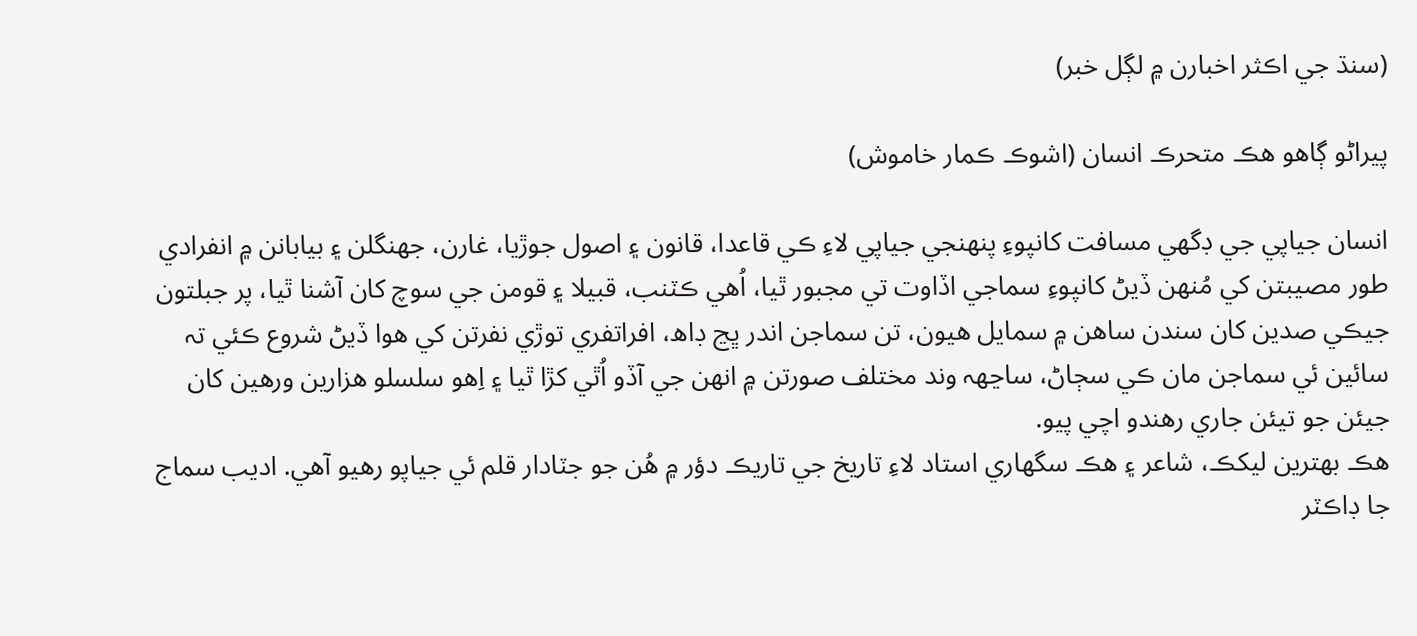(سنڌ جي اڪثر اخبارن ۾ لڳل خبر)

پيراڻو ڳاهو هڪ متحرڪ انسان (اشوڪ ڪمار خاموش)

انسان جياپي جي ڊگهي مسافت کانپوءِ پنھنجي جياپي لاءِ ڪي قاعدا، قانون ۽ اصول جوڙيا، غارن، جهنگلن ۽ بيابانن ۾ انفرادي طور مصيبتن کي مُنھن ڏيڻ کانپوءِ سماجي اڏاوت تي مجبور ٿيا، اُهي ڪٽنب، قبيلا ۽ قومن جي سوچ کان آشنا ٿيا، پر جبلتون جيڪي صدين کان سندن ساهن ۾ سمايل هيون، تن سماجن اندر ڀڃ ڊاھ، افراتفري توڙي نفرتن کي هوا ڏيڻ شروع ڪئي تہ سائين ئي سماجن مان ڪي سڄاڻ، ساڃھہ وند مختلف صورتن ۾ انھن جي آڏو اُٿي کڙا ٿيا ۽ اِهو سلسلو هزارين ورهين کان جيئن جو تيئن جاري رهندو اچي پيو.
هڪ بھترين ليکڪ، شاعر ۽ هڪ سگهاري استاد لاءِ تاريخ جي تاريڪ دؤر ۾ هُن جو جٽادار قلم ئي جياپو رهيو آهي. اديب سماج جا ڊاڪٽر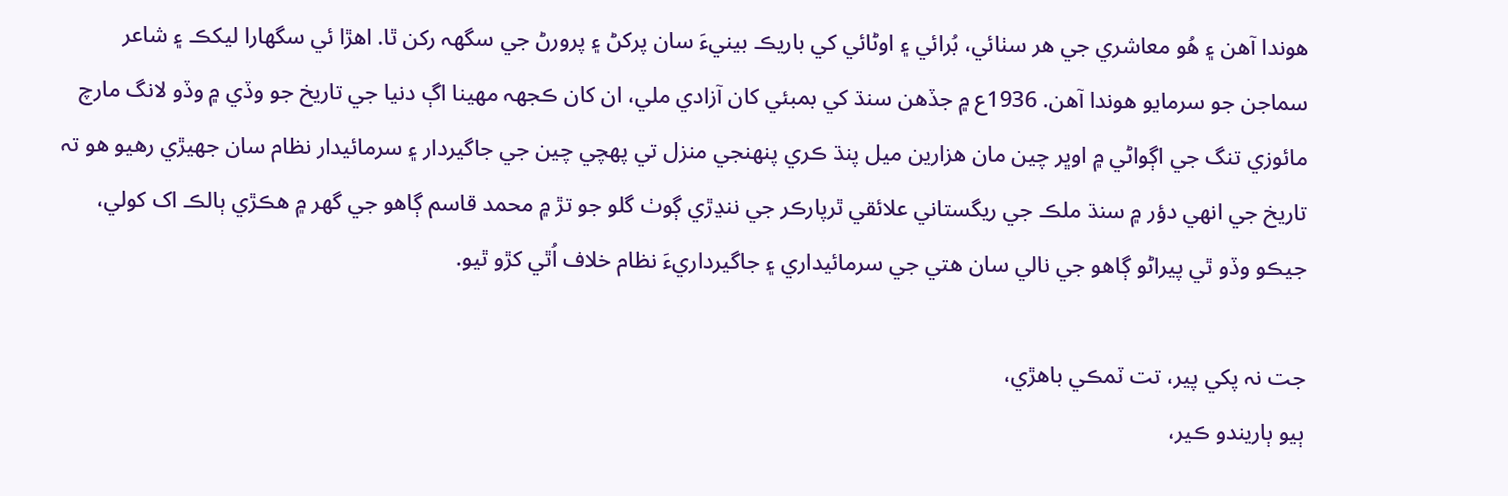هوندا آهن ۽ هُو معاشري جي هر سٺائي، بُرائي ۽ اوڻائي کي باريڪ بينيءَ سان پرکڻ ۽ پرورڻ جي سگهہ رکن ٿا. اهڙا ئي سگهارا ليکڪ ۽ شاعر سماجن جو سرمايو هوندا آهن. 1936ع ۾ جڏهن سنڌ کي بمبئي کان آزادي ملي، ان کان ڪجهہ مھينا اڳ دنيا جي تاريخ جو وڏي ۾ وڏو لانگ مارچ مائوزي تنگ جي اڳواڻي ۾ اوڀر چين مان هزارين ميل پنڌ ڪري پنھنجي منزل تي پھچي چين جي جاگيردار ۽ سرمائيدار نظام سان جهيڙي رهيو هو تہ تاريخ جي انھي دؤر ۾ سنڌ ملڪ جي ريگستاني علائقي ٿرپارڪر جي ننڍڙي ڳوٺ گلو جو تڙ ۾ محمد قاسم ڳاهو جي گهر ۾ هڪڙي ٻالڪ اک کولي، جيڪو وڏو ٿي پيراڻو ڳاهو جي نالي سان هتي جي سرمائيداري ۽ جاگيرداريءَ نظام خلاف اُٿي کڙو ٿيو.

جت نہ پکي پير، تت ٽمڪي باهڙي،
ٻيو ٻاريندو ڪير،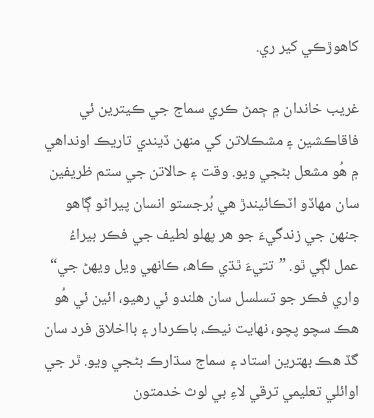کاهوڙڪي کير ري.

غريب خاندان ۾ ڄمڻ ڪري سماج جي ڪيترين ئي فاقاڪشين ۽ مشڪلاتن کي منھن ڏيندي تاريڪ اونداهي ۾ هُو مشعل بڻجي ويو. وقت ۽ حالاتن جي ستم ظريفين سان مھاڏو اٽڪائيندڙ هي بُرجستو انسان پيراڻو ڳاهو جنھن جي زندگيءَ جو هر پھلو لطيف جي فڪر بيراءُ عمل لڳي ٿو. ”تتيءَ ٿڌي ڪاھ، ڪانھي ويل ويھڻ جي“ واري فڪر جو تسلسل سان هلندو ئي رهيو، ائين ئي هُو هڪ سچو پچو، نھايت نيڪ، باڪردار ۽ بااخلاق فرد سان گڏ هڪ بھترين استاد ۽ سماج سڌارڪ بڻجي ويو. ٿر جي اوائلي تعليمي ترقي لاءِ بي لوث خدمتون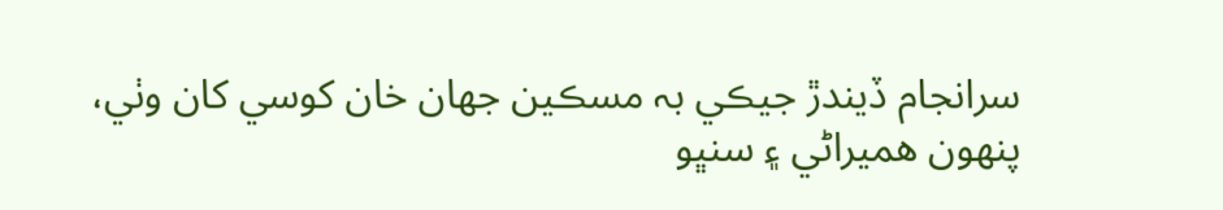سرانجام ڏيندڙ جيڪي بہ مسڪين جھان خان کوسي کان وٺي، پنھون هميراڻي ۽ سنڀو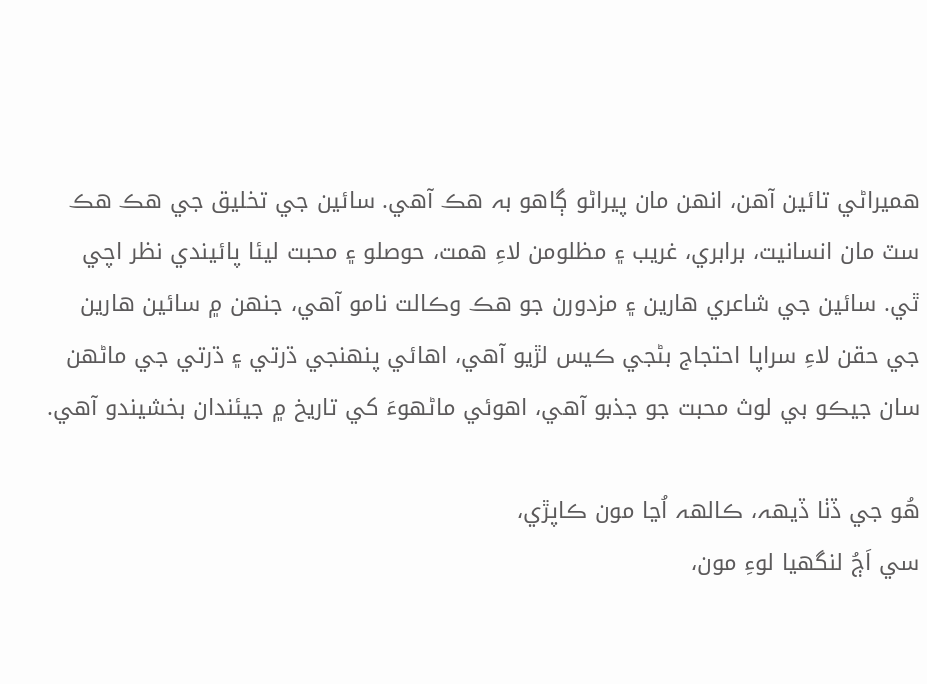هميراڻي تائين آهن، انھن مان پيراڻو ڳاهو بہ هڪ آهي. سائين جي تخليق جي هڪ هڪ سٽ مان انسانيت، برابري، غريب ۽ مظلومن لاءِ همت، حوصلو ۽ محبت ليئا پائيندي نظر اچي ٿي. سائين جي شاعري هارين ۽ مزدورن جو هڪ وڪالت نامو آهي، جنھن ۾ سائين هارين جي حقن لاءِ سراپا احتجاج بڻجي ڪيس لڙيو آهي، اهائي پنھنجي ڌرتي ۽ ڌرتي جي ماڻھن سان جيڪو بي لوث محبت جو جذبو آهي، اهوئي ماڻھوءَ کي تاريخ ۾ جيئندان بخشيندو آهي.

هُو جي ڏٺا ڏيھہ، ڪالھہ اُڃا مون ڪاپڙي،
سي اَڄُ لنگهيا لوءِ مون،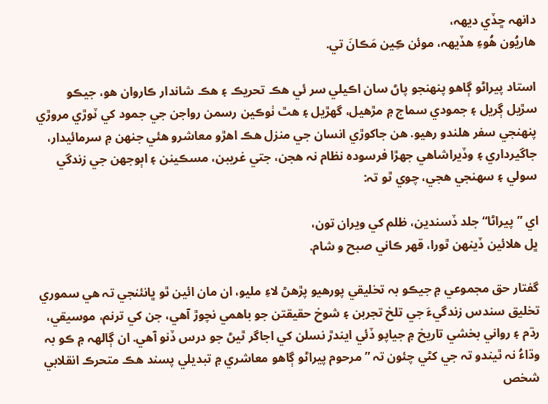دانھہ ڇڏي ديھہ،
هاريُون هُوءِ هڏيھہ، موئن ڪِين مَڪانَ تي.

استاد پيراڻو ڳاهو پنھنجو پاڻ سان اڪيلي سر ئي هڪ تحريڪ ۽ هڪ شاندار ڪاروان هو، جيڪو سڙيل ڳريل ۽ جمودي سماج ۾ مڙهيل، گهڙيل ۽ هٿ ٺوڪين رسمن رواجن جي جمود کي ٽوڙي مروڙي پنھنجي سفر هلندو رهيو. هن جاکوڙي انسان جي منزل هڪ اهڙو معاشرو هئي جنھن ۾ سرمائيدار، جاگيرداري ۽ وڏيراشاهي جهڙا فرسودہ نظام نہ هجن، جتي غريبن، مسڪينن ۽ اٻوجهن جي زندگي سولي ۽ سھنجي هجي، چوي ٿو تہ:

اي ”پيراڻا“ جلد ڏسندين، ظلم کي ويران تون،
ڀل هلائين ڏينھن ٿورا، قھر ڪاني صبح و شام.

گفتار حق مجموعي ۾ جيڪو بہ تخليقي پورهيو پڙهڻ لاءِ مليو، ان مان ائين ٿو ڀانئنجي تہ هي سموري تخليق سندس زندگيءَ جي تلخ تجربن ۽ شوخ حقيقتن جو باهمي نچوڙ آهي، جن کي ترنم، موسيقي، رڌم ۽ رواني بخشي تاريخ ۾ جياپو ڏئي ايندڙ نسلن کي اجاگر ٿيڻ جو درس ڏنو آهي. ان ڳالھہ ۾ ڪو بہ وڌاءُ نہ ٿيندو تہ جي کڻي چئون تہ ”مرحوم پيراڻو ڳاهو معاشري ۾ تبديلي پسند هڪ متحرڪ انقلابي شخص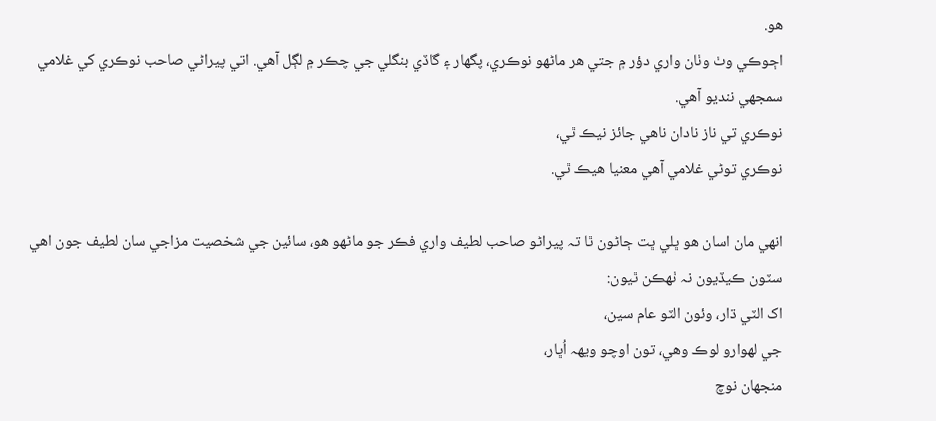هو.
اڄوڪي وٺ وٺان واري دؤر ۾ جتي هر ماڻھو نوڪري، پگهار ۽ گاڏي بنگلي جي چڪر ۾ لڳل آهي. اتي پيراڻي صاحب نوڪري کي غلامي سمجهي ننديو آهي.
نوڪري تي ناز نادان ناھي جائز نيڪ ٿي،
نوڪري توڻي غلامي آهي معنيا هيڪ ٿي.

انھي مان اسان هو ڀلي ڀت ڄاڻون ٿا تہ پيراڻو صاحب لطيف واري فڪر جو ماڻھو هو، سائين جي شخصيت مزاجي سان لطيف جون اهي سٽون ڪيڏيون نہ ٺھڪن ٿيون:
اک الٽي ڌار، وئون الٽو عام سين،
جي لھوارو لوڪ وهي، تون اوچو ويھہ اُڀار،
منجهان نوچ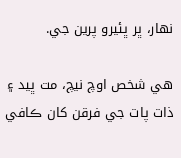نھار، ڀر ڀئيرو پرين جي.

هي شخص اوچ نيچ، مت ڀيد ۽ ذات پات جي فرقن کان ڪافي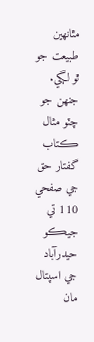مٿانھين طبيعت جو ٿو لڳي. جنھن جو چٽو مثال ڪتاب گفتار حق جي صفحي 110 تي جيڪو حيدرآباد جي اسپتال مان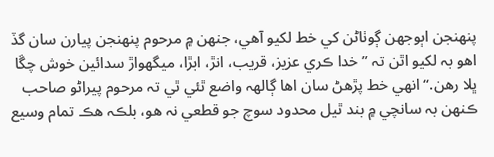پنھنجن اٻوجهن ڳوٺاڻن کي خط لکيو آهي، جنھن ۾ مرحوم پنھنجن پيارن سان گڏ اهو بہ لکيو اٿن تہ ”خدا ڪري عزيز، قريب، انڙ، ابڙا، ميگهواڙ سدائين خوش چڱا ڀلا رهن.“ انھي خط پڙهڻ سان اها ڳالھہ واضع ٿئي ٿي تہ مرحوم پيراڻو صاحب ڪنھن بہ سانچي ۾ بند ٿيل محدود سوچ جو قطعي نہ هو، بلڪہ هڪ تمام وسيع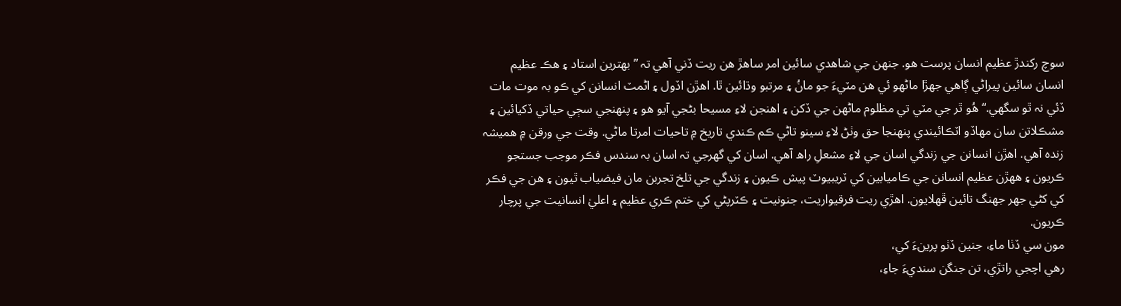سوچ رکندڙ عظيم انسان پرست هو. جنھن جي شاهدي سائين امر ساهڙ هن ريت ڏني آهي تہ ”بھترين استاد ۽ هڪ عظيم انسان سائين پيراڻي ڳاهي جهڙا ماڻھو ئي هن مٽيءَ جو مانُ ۽ مرتبو وڌائين ٿا. اهڙن اڏول ۽ اڻمٽ انسانن کي ڪو بہ موت مات ڏئي نہ ٿو سگهي.“ هُو ٿر جي مٽي تي مظلوم ماڻھن جي ڏکن ۽ اهنجن لاءِ مسيحا بڻجي آيو هو ۽ پنھنجي سڄي حياتي ڏکيائين ۽ مشڪلاتن سان مھاڏو اٽڪائيندي پنھنجا حق وٺڻ لاءِ سينو تاڻي ڪم ڪندي تاريخ ۾ تاحيات امرتا ماڻي. وقت جي ورقن ۾ هميشہ زندہ آهي. اهڙن انسانن جي زندگي اسان جي لاءِ مشعلِ راھ آهي. اسان کي گهرجي تہ اسان بہ سندس فڪر موجب جستجو ڪريون ۽ ھھڙن عظيم انسانن جي ڪاميابين کي ٽريبيوٽ پيش ڪيون ۽ زندگي جي تلخ تجربن مان فيضياب ٿيون ۽ هن جي فڪر کي کڻي جهر جهنگ تائين ڦھلايون. اهڙي ريت فرقيواريت، جنونيت ۽ ڪٽرپڻي کي ختم ڪري عظيم ۽ اعليٰ انسانيت جي پرچار ڪريون.
مون سي ڏٺا ماءِ، جنين ڏٺو پرينءَ کي،
رهي اچجي راتڙي، تن جنگن سنديءَ جاءِ،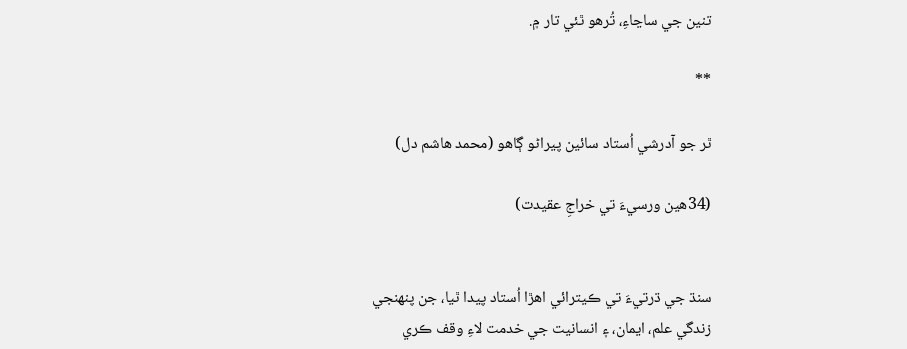تنين جي ساڃاءِ، تُرهو ٿئي تار ۾.

**

ٿر جو آدرشي اُستاد سائين پيراڻو ڳاهو (محمد هاشم دل)

(34هين ورسيءَ تي خراجِ عقيدت)


سنڌ جي ڌرتيءَ تي ڪيترائي اهڙا اُستاد پيدا ٿيا، جن پنھنجي زندگي علم، ايمان، ۽ انسانيت جي خدمت لاءِ وقف ڪري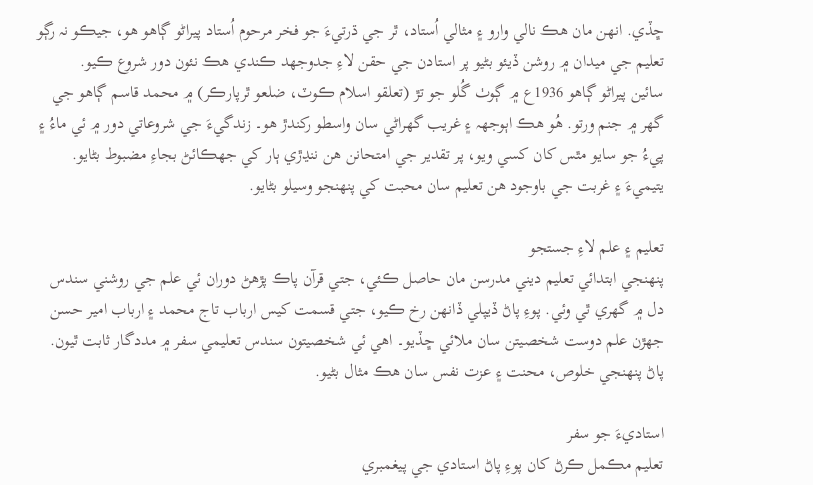ڇڏي. انھن مان هڪ نالي وارو ۽ مثالي اُستاد، ٿر جي ڌرتيءَ جو فخر مرحوم اُستاد پيراڻو ڳاهو هو، جيڪو نہ رڳو تعليم جي ميدان ۾ روشن ڏيئو بڻيو پر استادن جي حقن لاءِ جدوجھد ڪندي هڪ نئون دور شروع ڪيو.
سائين پيراڻو ڳاهو 1936ع ۾ ڳوٺ گُلو جو تڙ (تعلقو اسلام ڪوٽ، ضلعو ٿرپارڪر) ۾ محمد قاسم ڳاهو جي گهر ۾ جنم ورتو. هُو هڪ اٻوجهہ ۽ غريب گهراڻي سان واسطو رکندڙ هو۔ زندگيءَ جي شروعاتي دور ۾ ئي ماءُ ۽ پيءُ جو سايو مٿس کان کسي ويو، پر تقدير جي امتحانن هن ننڍڙي ٻار کي جهڪائڻ بجاءِ مضبوط بڻايو. يتيميءَ ۽ غربت جي باوجود هن تعليم سان محبت کي پنھنجو وسيلو بڻايو.

تعليم ۽ علم لاءِ جستجو
پنھنجي ابتدائي تعليم ديني مدرسن مان حاصل ڪئي، جتي قرآن پاڪ پڙهڻ دوران ئي علم جي روشني سندس دل ۾ گهري ٿي وئي. پوءِ پاڻ ڏيپلي ڏانھن رخ ڪيو، جتي قسمت کيس ارباب تاج محمد ۽ ارباب امير حسن جھڙن علم دوست شخصيتن سان ملائي ڇڏيو۔ اهي ئي شخصيتون سندس تعليمي سفر ۾ مددگار ثابت ٿيون. پاڻ پنھنجي خلوص، محنت ۽ عزت نفس سان هڪ مثال بڻيو.

استاديءَ جو سفر
تعليم مڪمل ڪرڻ کان پوءِ پاڻ استادي جي پيغمبري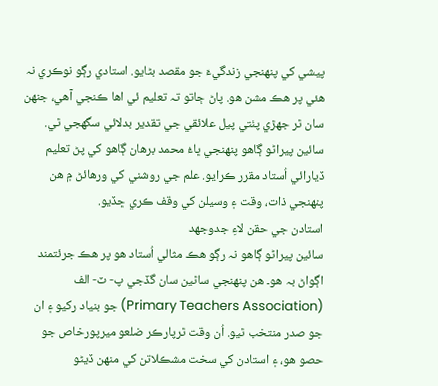پيشي کي پنھنجي زندگيءَ جو مقصد بڻايو. استادي رڳو نوڪري نہ هئي پر هڪ مشن هو. پاڻ ڄاتو تہ تعليم ئي اها ڪنجي آهي، جنھن سان ٿر جھڙي پٺتي پيل علائقي جي تقدير بدلائي سگهجي ٿي. سائين پيراڻو ڳاهو پنھنجي ڀاءُ محمد برهان ڳاهو کي پڻ تعليم ڏيارائي اُستاد مقرر ڪرايو. علم جي روشني کي ورهائڻ ۾ هن پنھنجي ذات، وقت ۽ وسيلن کي وقف ڪري ڇڏيو.
استادن جي حقن لاءِ جدوجھد
سائين پيراڻو ڳاهو نہ رڳو هڪ مثالي اُستاد هو پر هڪ جرئتمند اڳواڻ بہ هو۔ هن پنھنجي ساٿين سان گڏجي پ- ٽ- الف (Primary Teachers Association) جو بنياد رکيو ۽ ان جو صدر منتخب ٿيو. اُن وقت ٿرپارڪر ضلعو ميرپورخاص جو حصو هو، ۽ استادن کي سخت مشڪلاتن کي منھن ڏيڻو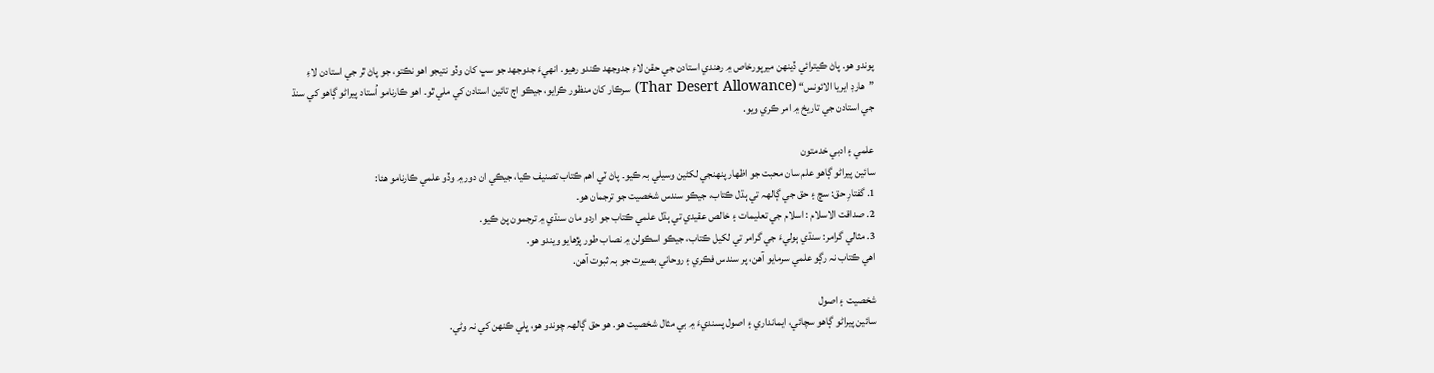پوندو هو. پاڻ ڪيترائي ڏينھن ميرپورخاص ۾ رهندي استادن جي حقن لاءِ جدوجھد ڪندو رهيو. انھيءَ جدوجھد جو سڀ کان وڏو نتيجو اهو نڪتو، جو پاڻ ٿر جي استادن لاءِ ”هارڊ ايريا الائونس“ (Thar Desert Allowance) سرڪار کان منظور ڪرايو، جيڪو اڄ تائين استادن کي ملي ٿو۔ اهو ڪارنامو اُستاد پيراڻو ڳاهو کي سنڌ جي استادن جي تاريخ ۾ امر ڪري ويو.

علمي ۽ ادبي خدمتون
سائين پيراڻو ڳاهو علم سان محبت جو اظھار پنھنجي لکڻين وسيلي بہ ڪيو۔ پاڻ ٽي اهم ڪتاب تصنيف ڪيا، جيڪي ان دور ۾ وڏو علمي ڪارنامو هئا:
1. گفتارِ حق: سچ ۽ حق جي ڳالھہ تي ٻڌل ڪتاب، جيڪو سندس شخصيت جو ترجمان هو۔
2. صداقت الاسلام : اسلام جي تعليمات ۽ خالص عقيدي تي ٻڌل علمي ڪتاب جو اردو مان سنڌي ۾ ترجمون پڻ ڪيو.
3. مثالي گرامر: سنڌي ٻوليءَ جي گرامر تي لکيل ڪتاب، جيڪو اسڪولن ۾ نصاب طور پڙهايو ويندو هو.
اهي ڪتاب نہ رڳو علمي سرمايو آهن، پر سندس فڪري ۽ روحاني بصيرت جو بہ ثبوت آهن.

شخصيت ۽ اصول
سائين پيراڻو ڳاهو سچائي، ايمانداري ۽ اصول پسنديءَ ۾ بي مثال شخصيت هو. هو حق ڳالھہ چوندو هو، ڀلي ڪنھن کي نہ وڻي.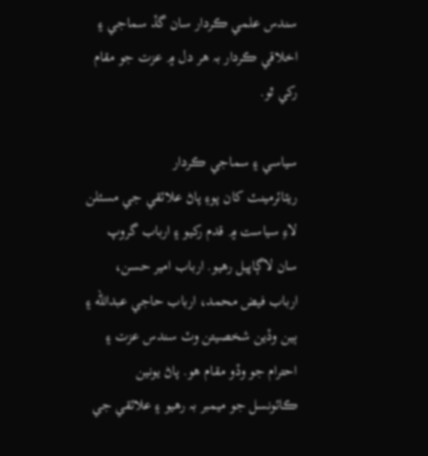سندس علمي ڪردار سان گڏ سماجي ۽ اخلاقي ڪردار بہ هر دل ۾ عزت جو مقام رکي ٿو.

سياسي ۽ سماجي ڪردار
ريٽائرمينٽ کان پوءِ پاڻ علائقي جي مسئلن لاءِ سياست ۾ قدم رکيو ۽ ارباب گروپ سان لاڳاپيل رهيو. ارباب امير حسن، ارباب فيض محمد، ارباب حاجي عبدالله ۽ ٻين وڏين شخصيتن وٽ سندس عزت ۽ احترام جو وڏو مقام هو. پاڻ يونين ڪائونسل جو ميمبر بہ رهيو ۽ علائقي جي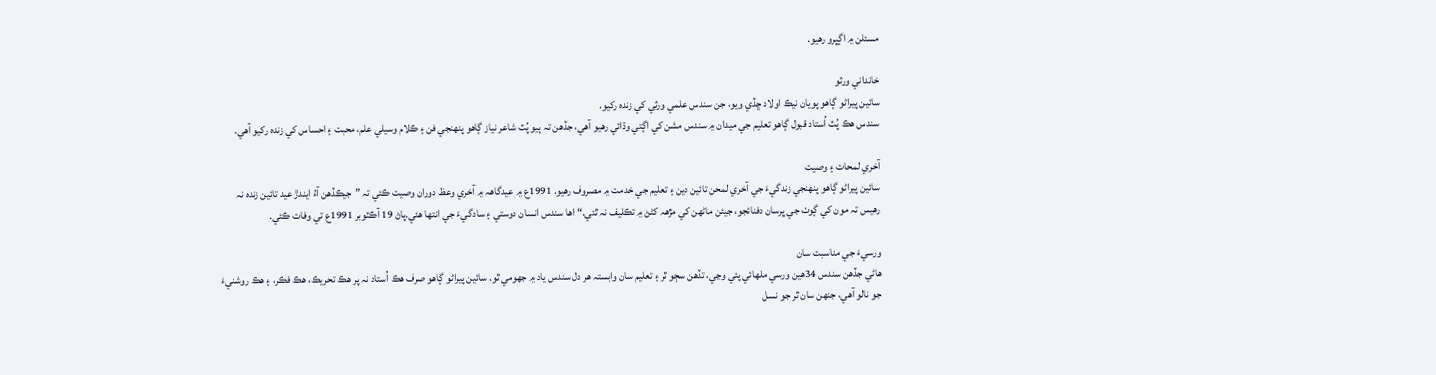مسئلن ۾ اڳڀرو رهيو.

خانداني ورثو
سائين پيراڻو ڳاهو پويان نيڪ اولاد ڇڏي ويو، جن سندس علمي ورثي کي زندہ رکيو.
سندس هڪ پُٽ اُستاد قبول ڳاهو تعليم جي ميدان ۾ سندس مشن کي اڳتي وڌائي رهيو آهي، جڏهن تہ ٻيو پُٽ شاعر نياز ڳاهو پنھنجي فن ۽ ڪلام وسيلي علم، محبت ۽ احساس کي زندہ رکيو آهي.

آخري لمحات ۽ وصيت
سائين پيراڻو ڳاهو پنھنجي زندگيءَ جي آخري لمحن تائين دين ۽ تعليم جي خدمت ۾ مصروف رهيو. 1991ع ۾ عيدگاھہ ۾ آخري وعظ دوران وصيت ڪئي تہ ”جيڪڏهن آءُ ايندڙ عيد تائين زندہ نہ رهيس تہ مون کي ڳوٺ جي ڀرسان دفنائجو، جيئن ماڻھن کي مڙھہ کڻڻ ۾ تڪليف نہ ٿئي.“ اها سندس انسان دوستي ۽ سادگيءَ جي انتھا هئي.پاڻ 19 آڪٽوبر 1991ع تي وفات ڪئي.

ورسيءَ جي مناسبت سان
هاڻي جڏهن سندس 34هين ورسي ملھائي پئي وڃي، تڏهن سڄو ٿر ۽ تعليم سان وابستہ هر دل سندس ياد ۾ جهومي ٿو. سائين پيراڻو ڳاهو صرف هڪ اُستاد نہ پر هڪ تحريڪ، هڪ فڪر، ۽ هڪ روشنيءَ جو نالو آهي، جنھن سان ٿر جو نسل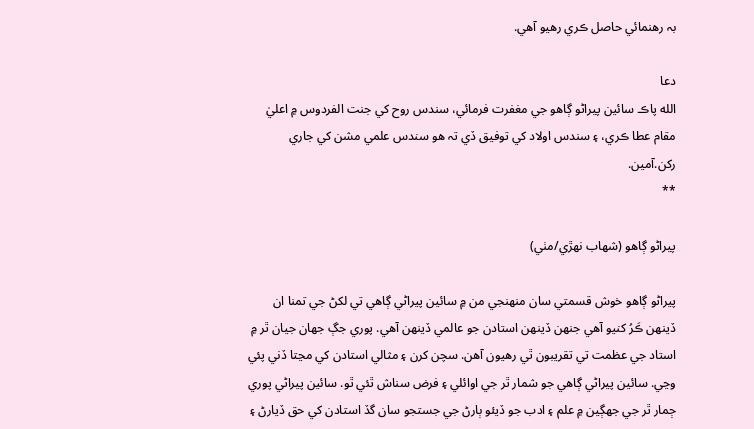بہ رهنمائي حاصل ڪري رهيو آهي.

دعا
الله پاڪ سائين پيراڻو ڳاهو جي مغفرت فرمائي، سندس روح کي جنت الفردوس ۾ اعليٰ مقام عطا ڪري، ۽ سندس اولاد کي توفيق ڏي تہ هو سندس علمي مشن کي جاري رکن.آمين.
**

پيراڻو ڳاھو (شھاب نھڙي/مٺي)

پيراڻو ڳاهو خوش قسمتي سان منھنجي من ۾ سائين پيراڻي ڳاھي تي لکڻ جي تمنا ان ڏينھن ڪَرُ کنيو آھي جنھن ڏينھن استادن جو عالمي ڏينھن آھي. پوري جڳ جھان جيان ٿر ۾ استاد جي عظمت تي تقريبون ٿي رھيون آھن. سچن کرن ۽ مثالي استادن کي مڃتا ڏني پئي وڃي. سائين پيراڻي ڳاھي جو شمار ٿر جي اوائلي ۽ فرض سناش ٿئي ٿو. سائين پيراڻي پوري ڄمار ٿر جي جهڳين ۾ علم ۽ ادب جو ڏيئو ٻارڻ جي جستجو سان گڏ استادن کي حق ڏيارڻ ۽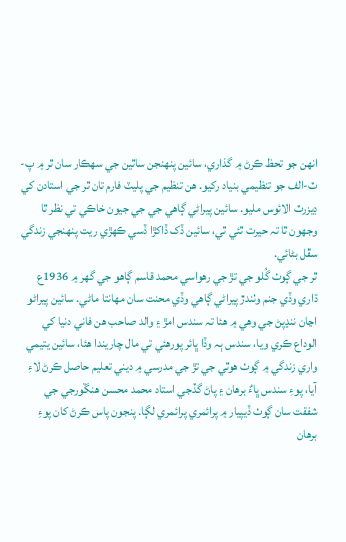انھن جو تحظ ڪرڻ ۾ گذاري، سائين پنھنجن ساٿين جي سھڪار سان ٿر ۾ پ-ٽ-الف جو تنظيمي بنياد رکيو. ھن تنظيم جي پليٽ فارم تان ٿر جي استادن کي ڊيزرٽ الائوس مليو. سائين پيراڻي ڳاھي جي جي جيون خاڪي تي نظر ٿا وجهون ٿا تہ حيرت ٿئي ٿي، سائين ڏک ڏاکڙا ڏسي ڪھڙي ريت پنھنجي زندگي سڦل بڻائي.
ٿر جي ڳوٺ گُلو جي تڙ جي رھواسي محمد قاسم ڳاهو جي گهر ۾ 1936ع ڌاري وڏي جنم وٺندڙ پيراڻي ڳاھي وڏي محنت سان مھانتا ماڻي. سائين پيراڻو اڃان ننڍپڻ جي وهي ۾ هئا تہ سندس امڙ ۽ والد صاحب هن فاني دنيا کي الوداع ڪري ويا، سندس ٻہ وڏا ڀائر پورهئي تي مال چاريندا هئا، سائين يتيمي واري زندگي ۾ ڳوٺ هوٿي جي تڙ جي مدرسي ۾ ديني تعليم حاصل ڪرڻ لاءِ آيا، پوءِ سندس ڀاءٌ برهان ۽ پاڻ گڏجي استاد محمد محسن هنڱورجي جي شفقت سان ڳوٺ ڏيپيار ۾ پرائمري پرائمري لڳا. پنجون پاس ڪرڻ کان پوءِ برهان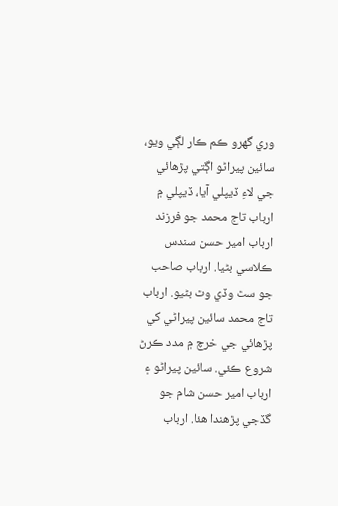وري گهرو ڪم ڪار لڳي ويو، سائين پيراڻو اڳتي پڙهائي جي لاءِ ڏيپلي آيا، ڏيپلي ۾ ارباب تاج محمد جو فرزند ارباب امير حسن سندس ڪلاسي بڻيا. ارباب صاحب جو سٿ وڏي وٿ بڻيو. ارباب تاج محمد سائين پيراڻي کي پڙهائي جي خرچ ۾ مدد ڪرڻ شروع ڪئي. سائين پيراڻو ۽ ارباب امير حسن شام جو گڏجي پڙهندا هئا. ارباب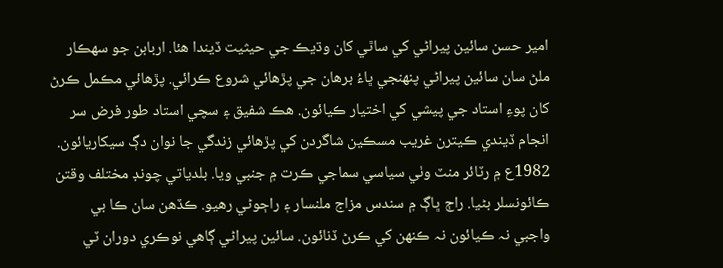امير حسن سائين پيراڻي کي ساٿي کان وڌيڪ جي حيثيت ڏيندا هئا. اربابن جو سھڪار ملڻ سان سائين پيراڻي پنھنجي ڀاءُ برهان جي پڙهائي شروع ڪرائي. پڙهائي مڪمل ڪرڻ کان پوءِ استاد جي پيشي کي اختيار ڪيائون. هڪ شفيق ۽ سچي استاد طور فرض سر انجام ڏيندي ڪيترن غريب مسڪين شاگردن کي پڙهائي زندگي جا نوان دڳ سيکاريائون. 1982ع ۾ رٽائر منٽ وٺي سياسي سماجي ڪرت ۾ جنبي ويا. بلدياتي چونڊ مختلف وقتن ڪائونسلر بڻيا. راڄ ڀاڳ ۾ سندس مزاج ملنسار ۽ راڄوڻي رهيو. ڪڏهن سان ڪا بي واجبي نہ ڪيائون نہ ڪنھن کي ڪرڻ ڏنائون. سائين پيراڻي ڳاهي نوڪري دوران ٽي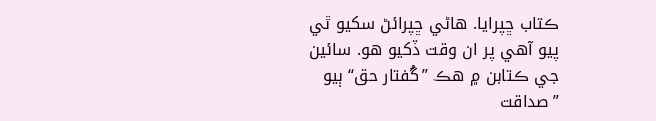ڪتاب ڇپرايا. هاڻي ڇپرائڻ سکيو ٿي پيو آهي پر ان وقت ڏکيو هو. سائين جي ڪتابن ۾ هڪ ”گُفتار حق“ ٻيو ”صداقت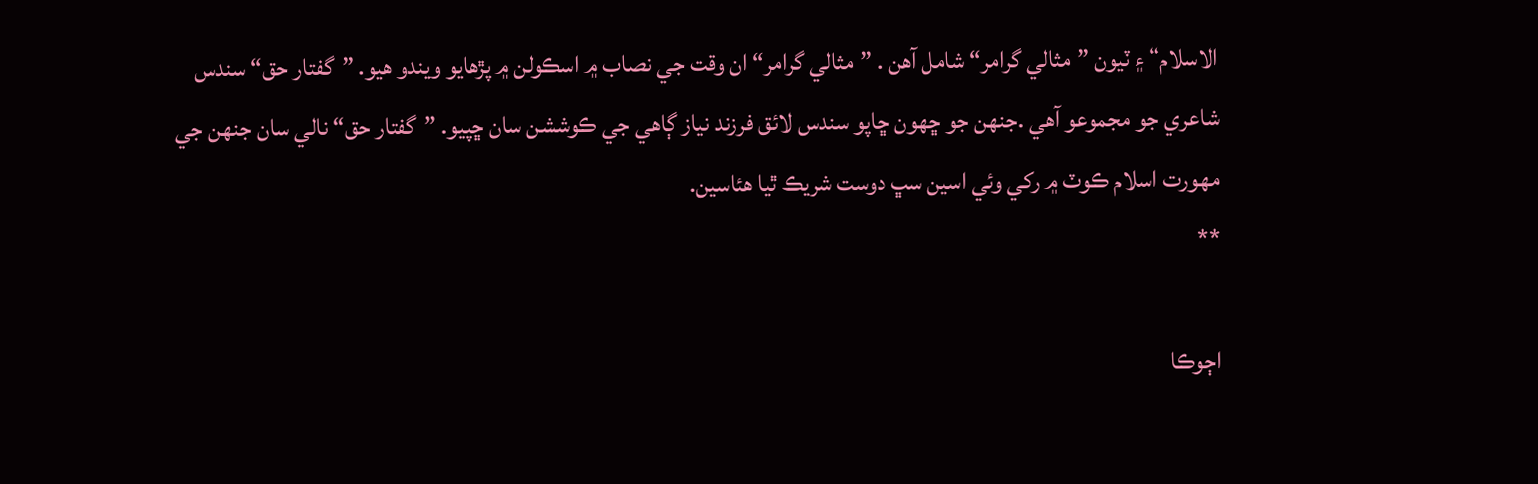الاسلام“ ۽ ٽيون ”مثالي گرامر“ شامل آهن . ”مثالي گرامر“ ان وقت جي نصاب ۾ اسڪولن ۾ پڙهايو ويندو هيو. ”گفتار حق“ سندس شاعري جو مجموعو آهي .جنھن جو ڇھون ڇاپو سندس لائق فرزند نياز ڳاهي جي ڪوششن سان ڇپيو. ”گفتار حق“ نالي سان جنھن جي مھورت اسلام ڪوٽ ۾ رکي وئي اسين سڀ دوست شريڪ ٿيا هئاسين.
**

اڄوڪا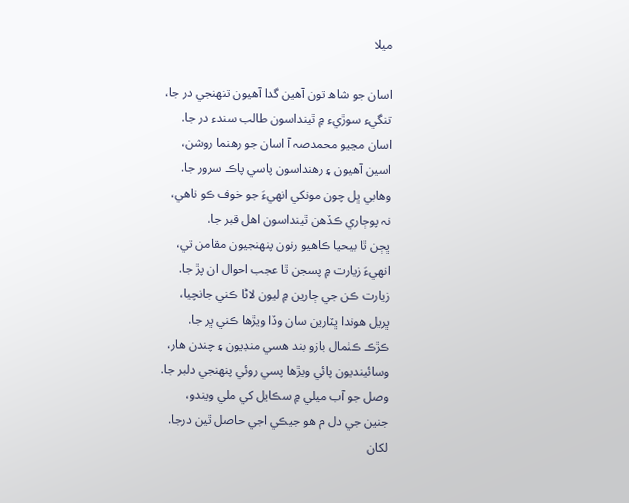ميلا

اسان جو شاھ تون آھين گدا آھيون تنھنجي در جا،
تنگيء سوڙيء ۾ ٿينداسون طالب سندء در جا.
اسان مڃيو محمدصہ آ اسان جو رھنما روشن،
اسين آھيون ۽ رهنداسون پاسي پاڪ سرور جا.
وھابي ڀل چون مونکي انھيءَ جو خوف ڪو ناھي،
نہ پوڄاري ڪڏھن ٿينداسون اھل قبر جا.
ڀڄن ٿا بيحيا ڪاھيو رنون پنھنجيون مقامن تي،
انھيءَ زيارت ۾ پسجن ٿا عجب احوال ان پڙ جا.
زيارت ڪن جي ڄارين ۾ ليون لاڻا ڪني جانچيا،
ڀريل ھوندا ڀٽارين سان وڏا ويڙھا ڪني ڀر جا.
ڪڙڪ ڪٺمال بازو بند ھسي منڊيون ۽ چندن ھار،
وسائينديون پائي ويڙھا پسي روئي پنھنجي دلبر جا.
وصل جو آب ميلي ۾ سڪايل کي ملي ويندو،
جنين جي دل م ھو جيڪي اجي حاصل ٿين درجا.
لکان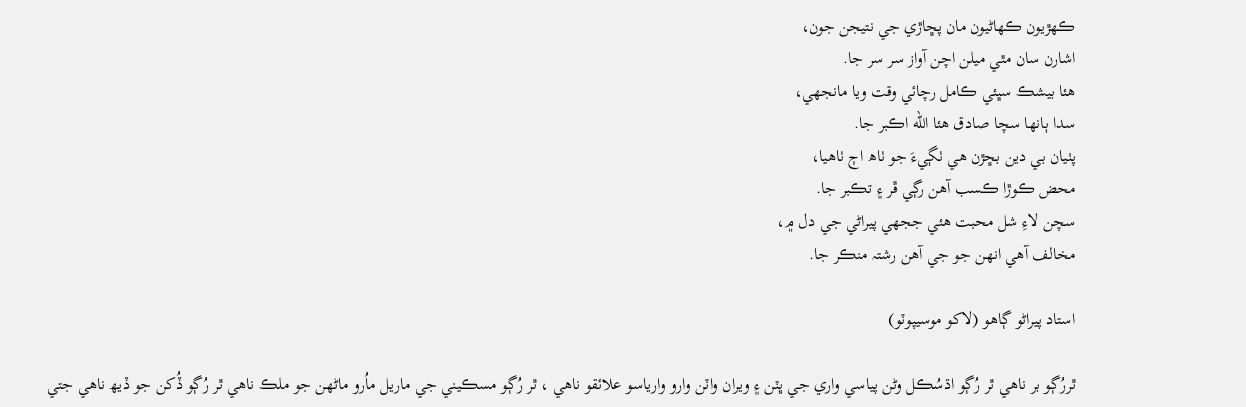ڪھڙيون ڪھاڻيون مان پڇاڙي جي نتيجن جون،
اشارن سان مٿي ميلن اچن آواز سر سر جا.
ھئا بيشڪ سڀئي ڪامل رچائي وقت ويا مانجهي،
سدا ٻانھا سچا صادق ھئا الله اڪبر جا.
پٺيان بي دين بڇڙن ھي ٺڳيءَ جو ٺاھ اڄ ٺاھيا،
محض ڪوڙا ڪسب آھن رڳي ڦر ۽ تڪبر جا.
سچن لاءِ شل محبت ھئي ججهي پيراڻي جي دل ۾،
مخالف آھي انھن جو جي آھن رشتہ منڪر جا.

استاد پيراڻو ڳاھو (لاکو موسيپوٽو)

ٿررُڳو بر ناھي ٿر رُڳو اڌسُڪل وڻن پياسي واري جي ڀٽن ۽ ويران واٽن وارو وارياسو علائقو ناھي ، ٿر رُڳو مسڪيني جي ماريل ماُرو ماڻھن جو ملڪ ناھي ٿر رُڳو ڏُکن جو ڏيھ ناھي جتي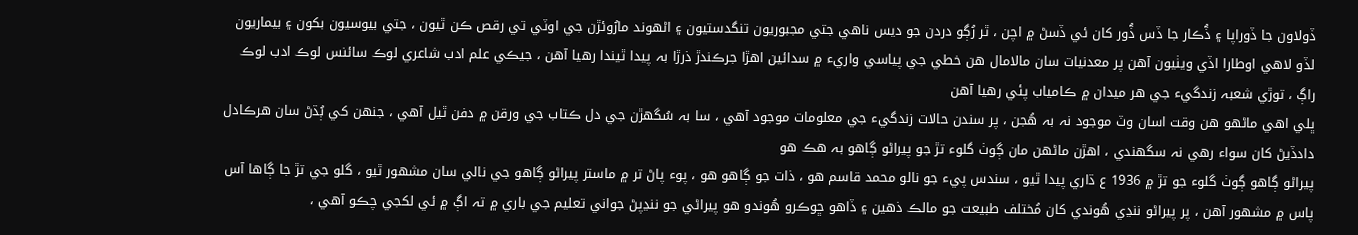ڏولاون جا ڏوراپا ۽ ڏُڪار جا ڏس ڏُور کان ئي ڏسڻ ۾ اچن ، ٿر رُڳو دردن جو ديس ناھي جتي مجبوريون تنگدستيون ۽ اڻھوند مارُوئڙن جي اوٽي تي رقص ڪن ٿيون ، جتي بيوسيون بکون ۽ بيماريون لڏو لاھي اوطارا اڏي ويٺيون آھن پر معدنيات سان مالامال ھن خطي جي پياسي واريء ۾ سدائين اھڙا جرڪندڙ ذرڙا بہ پيدا ٿيندا رھيا آھن ، جيڪي علم ادب شاعري لوڪ سائنس لوڪ ادب لوڪ راڳ ، توڙي شعبہ زندگيء جي ھر ميدان ۾ ڪامياب پئي رھيا آھن
ڀلي اھي ماڻھو ھن وقت اسان وٽ موجود نہ بہ ھُجن ، پر سندن حالات زندگيء جي معلومات موجود آھي ، سا بہ سُگهڙن جي دل ڪتاب جي ورقن ۾ دفن ٿيل آھي ، جنھن کي ٻُڌڻ سان ھرڪادل دادڏيڻ کان سواء رھي نہ سگهندي ، اھڙن ماڻھن مان ڳوٺ گلوء تڙ جو پيراڻو ڳاھو بہ ھڪ هو
پيراڻو ڳاھو ڳوٺ گلوء جو تڙ ۾ 1936 ع ڌاري پيدا ٿيو ، سندس پيء جو نالو محمد قاسم ھو ، ذات جو ڳاھو ھو ، پوء پاڻ تر ۾ ماستر پيراڻو ڳاھو جي نالي سان مشھور ٿيو ، گلو جي تڙ جا ڳاھا آس پاس ۾ مشھور آھن ، پر پيراڻو ننڍي ھُوندي کان مُختلف طبيعت جو مالڪ ذھين ۽ ڏاھو ڇوڪرو ھُوندو ھو پيراڻي جو ننڍپڻ جواني تعليم جي باري ۾ تہ اڳ ۾ ئي لکجي چڪو آھي ،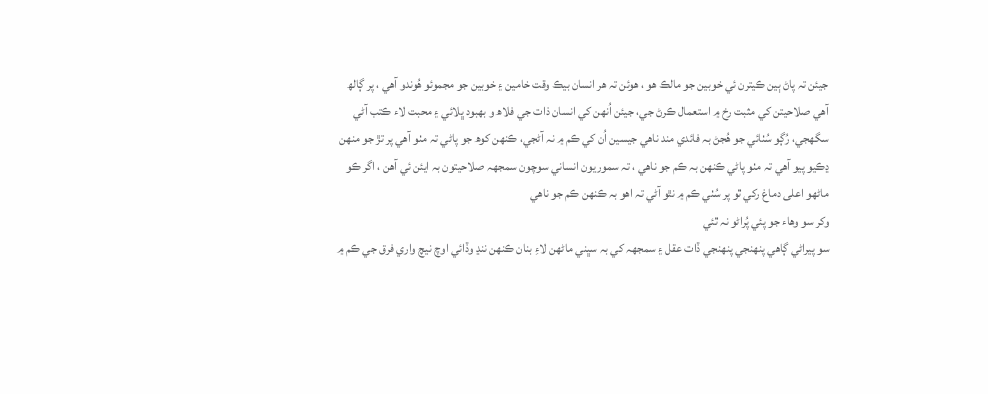جيئن تہ پاڻ ٻين ڪيترن ئي خوبين جو مالڪ ھو ، ھوئن تہ ھر انسان بيڪ وقت خامين ۽ خوبين جو مجموئو ھُوندو آھي ، پر ڳالھ آھي صلاحيتن کي مثبت رخ ۾ استعمال ڪرڻ جي، جيئن اُنھن کي انسان ذات جي فلاھ و بھبود ڀلائي ۽ محبت لاء ڪتب آڻي سگهجي، رُڳو سُٺائي جو ھُجڻ بہ فائدي مند ناھي جيسين اُن کي ڪم ۾ نہ آڻجي، ڪنھن کوھ جو پاڻي تہ مٺو آھي پر تڙ جو منھن ڍڪيو پيو آھي تہ مٺو پاڻي ڪنھن بہ ڪم جو ناھي ، تہ سموريون انساني سوچون سمجهہ صلاحيتون بہ ايئن ئي آھن ، اگر ڪو ماڻھو اعلى دماغ رکي ٿو پر سُٺي ڪم ۾ نٿو آڻي تہ اھو بہ ڪنھن ڪم جو ناھي
وکر سو وھاء جو پئي پُراڻو نہ ٿئي
سو پيراڻي ڳاھي پنھنجي پنھنجي ڏات عقل ۽ سمجهہ کي بہ سڀني ماڻھن لاءِ بنان ڪنھن ننڍ وڏائي اوچ نيچ واري فرق جي ڪم ۾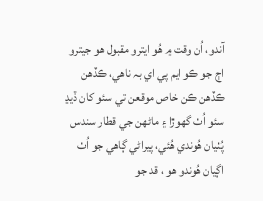آندو، اُن وقت ۾ ھُو ايترو مقبول ھو جيترو اڄ جو ڪو ايم پي اي بہ ناھي، ڪڏھن ڪڏھن ڪن خاص موقعن تي سئو کان ڏيڍ سئو اُٺ گهوڙا ۽ ماڻھن جي قطار سندس پُٺيان ھُوندي ھُئي، پيراڻي ڳاھي جو اُٺ اڳيان ھُوندو ھو ، قد جو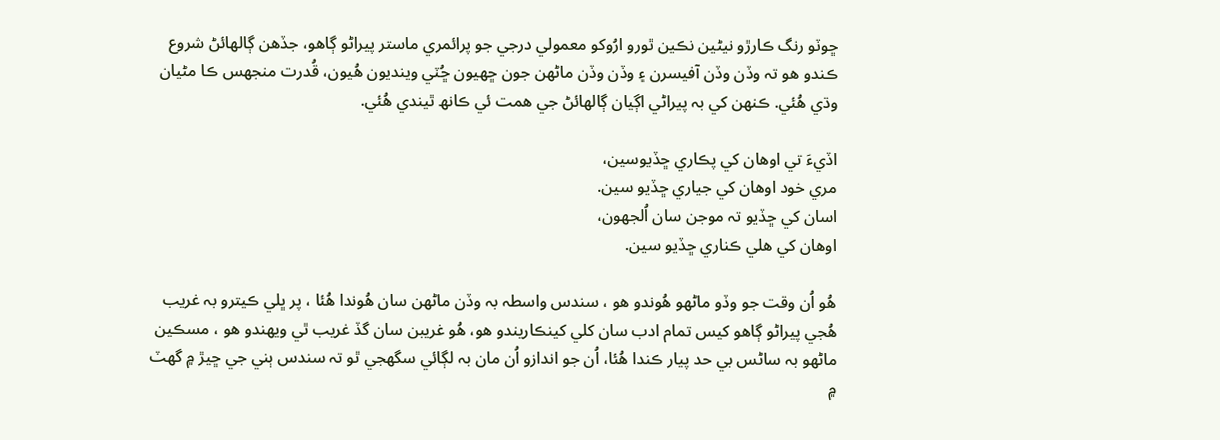ڇوٽو رنگ ڪارڙو نيڻين نڪين ٿورو ارُوکو معمولي درجي جو پرائمري ماستر پيراڻو ڳاھو، جڏھن ڳالھائڻ شروع ڪندو ھو تہ وڏن وڏن آفيسرن ۽ وڏن وڏن ماڻھن جون ڇھيون ڇُٽي وينديون ھُيون، قُدرت منجهس ڪا مڻيان وڌي ھُئي. ڪنھن کي بہ پيراڻي اڳيان ڳالھائڻ جي ھمت ئي ڪانھ ٿيندي ھُئي.

اڏيءَ تي اوھان کي پڪاري ڇڏيوسين،
مري خود اوھان کي جياري ڇڏيو سين.
اسان کي ڇڏيو تہ موجن سان اُلجهون،
اوھان کي ھلي ڪناري ڇڏيو سين.

ھُو اُن وقت جو وڏو ماڻھو ھُوندو ھو ، سندس واسطہ بہ وڏن ماڻھن سان ھُوندا ھُئا ، پر ڀلي ڪيترو بہ غريب ھُجي پيراڻو ڳاھو کيس تمام ادب سان کلي کينڪاريندو ھو، ھُو غريبن سان گڏ غريب ٿي ويھندو ھو ، مسڪين ماڻھو بہ ساڻس بي حد پيار ڪندا ھُئا، اُن جو اندازو اُن مان بہ لڳائي سگهجي ٿو تہ سندس ٻني جي ڇيڙ ۾ گهٽ ۾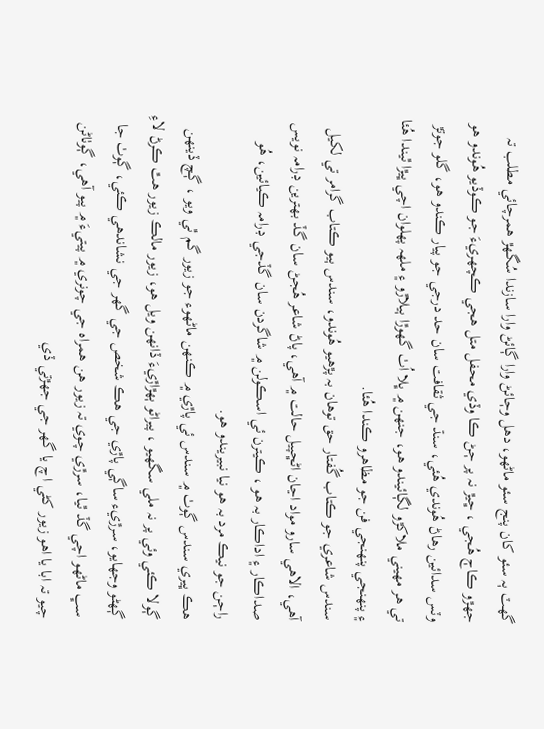گهٽ ٻہ سئو کان پنج سئو ماڻھو، دھل وڄائڻ وارا ڳائڻ وارا سازندا سُگهڙ ھمرچائي مطلب تہ جھڙو ڪاڄ ھُجي ، ڇيڙ نہ پر ڄڻ ڪا وڏي محفل متل ھجي ڪچھريءَ جو ڪوڏيو ھُوندو ھو وٽس سدائين رھاڻ ھُوندي ھُئي، سنڌ جي ثقافت سان حد درجي جو پيار ڪندو ھو، گلو جوتڙ تي ھر مھيني ملاکڙو لڳائيندو ھو، جنھن ۾ ڀلا اُٺ گهوڙا ٻيلاڙو ۽ ملھہ پھلوان اچي ڀيڙا ٿيندا ھُئا ۽ پنھنجي پنھنجي فن جو مظاھرو ڪندا ھُئا.
سندس شاعري جو ڪتاب گُفتار حق توھان بہ پڙھيو ھُوندو، سندس ٻيو ڪتاب گرامر تي لکيل آھي، الاھي سارو مواد اڃان اڻڇپيل حالت ۾ آھي، پاڻ شاعر ھُجڻ سان گڏ بھترين ڊرامہ نويس صداڪار ۽ اداڪار بہ ھو ، ڪيترن ئي اسڪولن ۾ شاگردن سان گڏجي ڊرامہ ڪيائين، ھُو راڄن جو نيڪ مرد بہ ھو نيا نبيريندو ھو.
ھڪ ڀيري سندس ڳوٺ ۾ سندس ئي پاڙي ۾ ڪنھن ماڻھوء جو زيور گم ٿي ويو ، ڳچ ڏينھن ڳولا ڪئي وئي پر نہ ملي سگهيو ، پيراڻو ٻھڙاڙيءَ ڏانھن ويل ھو، زيور مالڪ زيور ھٿ ڪرڻ لاءِ ڳھڻو وجهايو، سرڙيء ساڳي پاڙي جي ھڪ شخص جي گهر جي نشاندھي ڪئي، ڳوٺ جا سڀ ماڻھو اچي گڏ ٿيا، سرڙي چوي تہ زيور ھن ھمراه جي چونري ۾ پيتيءَ ۾ پيو آھي، ڳوٺاڻن چيو تہ ابا يا اھو زيور کڻي اچ يا گهر جي جهڙتي ڏي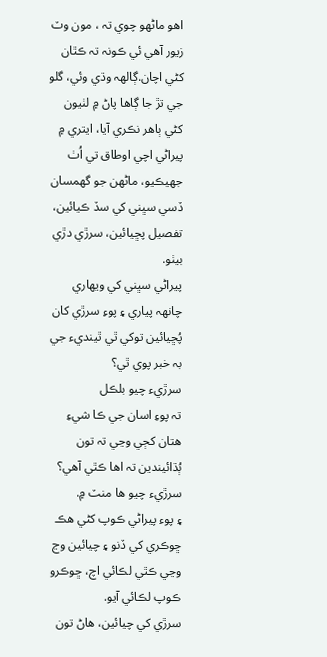اھو ماڻھو چوي تہ ، مون وٽ زيور آھي ئي ڪونہ تہ ڪٿان کڻي اچان.ڳالھہ وڌي وئي، گلو جي تڙ جا ڳاھا پاڻ ۾ لٺيون کڻي ٻاھر نڪري آيا، ايتري ۾ پيراڻي اچي اوطاق تي اُٺ جهيڪيو، ماڻھن جو گهمسان ڏسي سڀني کي سڏ ڪيائين، تفصيل پڇيائين، سرڙي دڙي بيٺو.
پيراڻي سڀني کي ويھاري چانھہ پياري ۽ پوءِ سرڙي کان پُڇيائين توکي ٿي ٿينديء جي بہ خبر پوي ٿي؟
سرڙيء چيو بلڪل
تہ پوءِ اسان جي ڪا شيءِ ھتان کڄي وڃي تہ تون ٻُڌائيندين تہ اھا ڪٿي آھي؟
سرڙيء چيو ھا منٽ ۾.
۽ پوء پيراڻي ڪوپ کڻي ھڪ ڇوڪري کي ڏنو ۽ چيائين وڃ وڃي ڪٿي لڪائي اچ، ڇوڪرو ڪوپ لڪائي آيو.
سرڙي کي چيائين، ھاڻ تون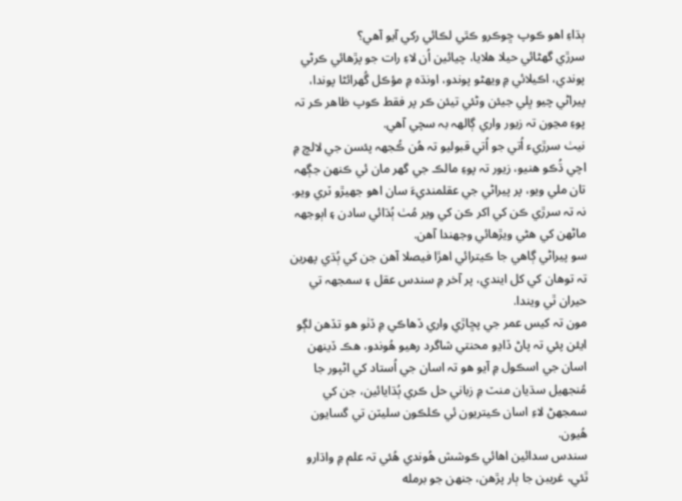ٻڌاءِ اھو ڪوپ ڇوڪرو ڪٿي لڪائي رکي آيو آھي؟
سرڙي گهڻائي حيلا ھلايا، چيائين اُن لاءِ رات جو پڙھائي ڪرڻي پوندي، اڪيلائي ۾ ويھڻو پوندو، اونڌه ۾ مؤڪل گُهرائڻا پوندا، پيراڻي چيو ڀلي جيئن وڻئي تيئن ڪر پر فقط ڪوپ ظاھر ڪر تہ پوءِ مڃون تہ زيور واري ڳالھہ بہ سچي آھي.
نيٺ سرڙيء اُتي جو اُتي قبوليو تہ ھُن ڪُجهہ پئسن جي لالچ ۾ اچي ڌُڪو ھنيو، زيور تہ پوءِ مالڪ جي گهر مان ئي ڪنھن جڳھہ تان ملي ويو، پر پيراڻي جي عقلمنديءَ سان اھو جهيڙو ٽري ويو. نہ تہ سرڙي ڪن کي اکر ڪن کي وير مُٺ ٻُڌائي سادن ۽ اٻوجهہ ماڻھن کي ھڻي ويڙھائي وجهندا آھن.
سو پيراڻي ڳاھي جا ڪيترائي اھڙا فيصلا آھن جن کي ٻُڌي پھرين تہ توھان کي کل ايندي، پر آخر ۾ سندس عقل ۽ سمجهہ تي حيران ٿي ويندا.
مون تہ کيس عمر جي پڇاڙي واري ڏھاڪي ۾ ڏٺو ھو تڏھن لڳو ايئن پئي تہ پاڻ ڏاڍو محنتي شاگرد رھيو ھُوندو، ھڪ ڏينھن اسان جي اسڪول ۾ آيو ھو تہ اسان جي اُستاد کي اڻپور جا مُنجهيل سڌيان منٽ ۾ زباني حل ڪري ٻُڌايائين، جن کي سمجهڻ لاءِ اسان ڪيتريون ئي ڪلڪون سليٽن تي گسايون ھُيون.
سندس سدائين اھائي ڪوشش ھُوندي ھُئي تہ علم ۾ واڌارو ٿئي، غريبن جا ٻار پڙھن، جنھن جو برمله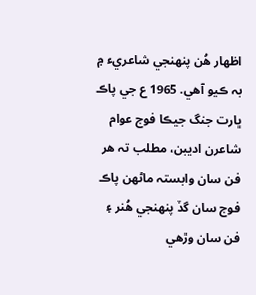اظھار ھُن پنھنجي شاعريء ۾ بہ ڪيو آھي. 1965 ع جي پاڪ ڀارت جنگ جيڪا فوج عوام شاعرن اديبن، مطلب تہ ھر فن سان وابستہ ماڻھن پاڪ فوج سان گڏ پنھنجي ھُنر ۽ فن سان وڙھي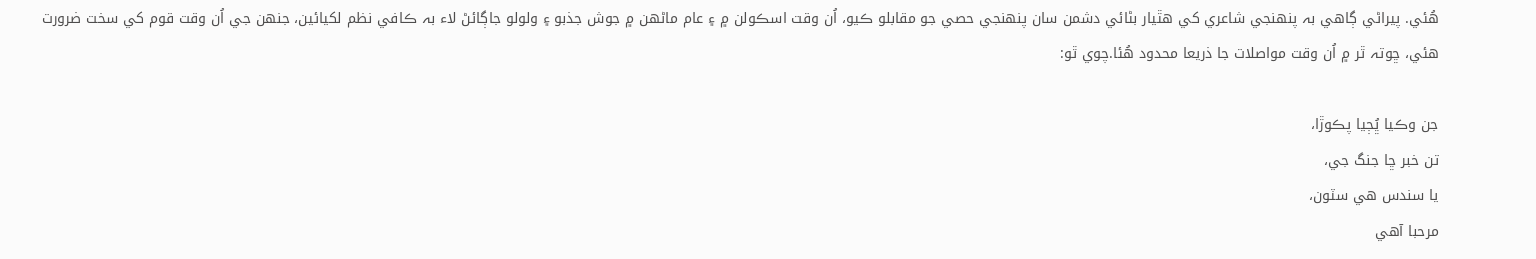ھُئي. پيراڻي ڳاھي بہ پنھنجي شاعري کي ھٿيار بڻائي دشمن سان پنھنجي حصي جو مقابلو ڪيو، اُن وقت اسڪولن ۾ ۽ عام ماڻھن ۾ جوش جذبو ۽ ولولو جاڳائڻ لاء بہ ڪافي نظم لکيائين، جنھن جي اُن وقت قوم کي سخت ضرورت ھئي، ڇوتہ ٿر ۾ اُن وقت مواصلات جا ذريعا محدود ھُئا.چوي ٿو:

جن وڪيا ڀُڄيا پڪوڙا،
تن خبر ڇا جنگ جي،
يا سندس ھي سٽون،
مرحبا آھي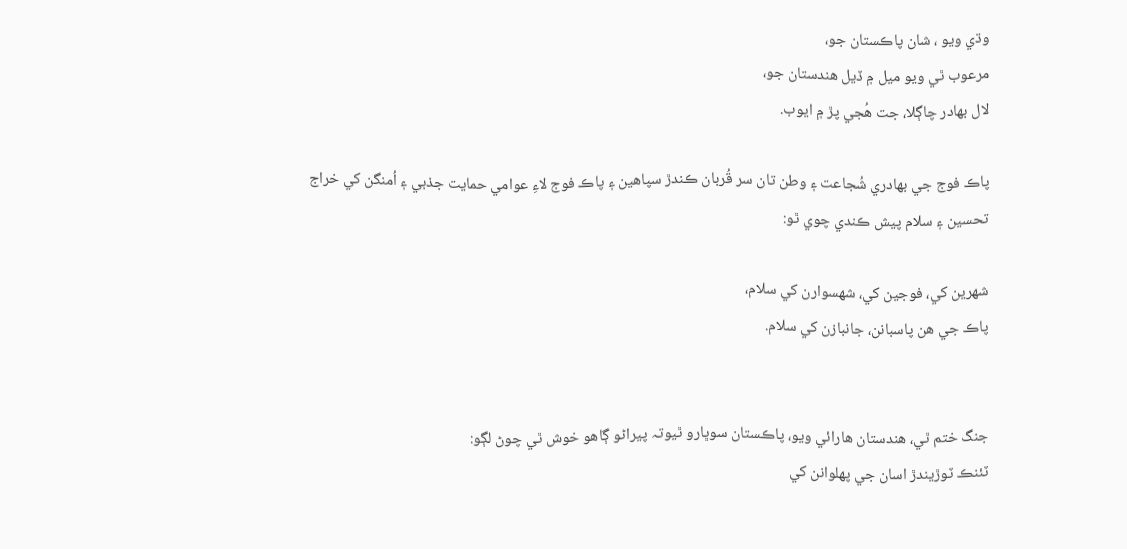وڌي ويو ، شان پاڪستان جو،
مرعوب ٿي ويو ميل ۾ ڏيل ھندستان جو،
لال بھادر چاڳلا، جت ھُجي پڙ ۾ ايوب.

پاڪ فوج جي بھادري شُجاعت ۽ وطن تان سر قُربان ڪندڙ سپاھين ۽ پاڪ فوج لاءِ عوامي حمايت جذبي ۽ اُمنگن کي خراج تحسين ۽ سلام پيش ڪندي چوي ٿو:

شھرين کي، فوجين کي، شھسوارن کي سلام،
پاڪ جي ھن پاسبانن، جانبازن کي سلام.


جنگ ختم ٿي، ھندستان ھارائي ويو، پاڪستان سوڀارو ٿيوتہ پيراڻو ڳاھو خوش ٿي چوڻ لڳو:
ٽئنڪ ٽوڙيندڙ اسان جي پھلوانن کي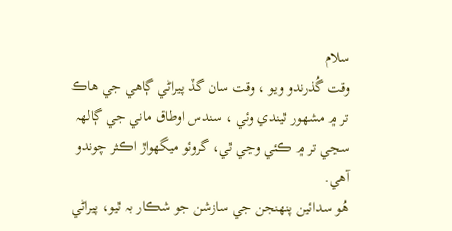سلام
وقت گُذرندو ويو ، وقت سان گڏ پيراڻي ڳاھي جي ھاڪ تر ۾ مشھور ٿيندي وئي ، سندس اوطاق ماني جي ڳالھہ سڃي تر ۾ ڪئي وڃي ٿي، گروئو ميگهواڙ اڪثر چوندو آھي.
ھُو سدائين پنھنجن جي سازشن جو شڪار بہ ٿيو، پيراڻي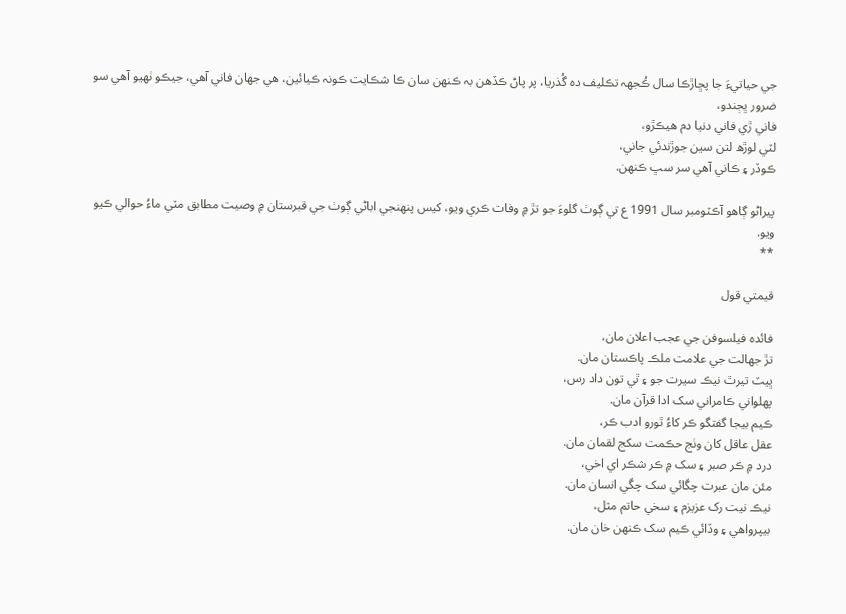جي حياتيءَ جا پڇاڙڪا سال ڪُجهہ تڪليف دہ گُذريا، پر پاڻ ڪڏھن بہ ڪنھن سان ڪا شڪايت ڪونہ ڪيائين، ھي جھان فاني آھي، جيڪو ٺھيو آھي سو ضرور ڀڄندو،
فاني ڙي فاني دنيا دم ھيڪڙو،
لٽي لوڙھ لتن سين جوڙندئي جاني،
ڪوڏر ۽ ڪاني آھي سر سڀ ڪنھن.

پيراڻو ڳاھو آڪٽومبر سال 1991 ع تي ڳوٺ گلوءَ جو تڙ ۾ وفات ڪري ويو، کيس پنھنجي اباڻي ڳوٺ جي قبرستان ۾ وصيت مطابق مٽي ماءُ حوالي ڪيو ويو.
**

قيمتي قول

فائدہ فيلسوفن جي عجب اعلان مان،
تڙ جھالت جي علامت ملڪ پاڪستان مان.
ڀيٽ تيرٿ نيڪ سيرت جو ۽ ٿي تون داد رس،
پھلواني ڪامراني سک ادا قرآن مان.
ڪيم بيجا گفتگو ڪر کاءُ ٿورو ادب ڪر،
عقل عاقل کان وٺج حڪمت سکج لقمان مان.
درد ۾ ڪر صبر ۽ سک ۾ ڪر شڪر اي اخي،
مئن مان عبرت چڱائي سک چڱي انسان مان.
نيڪ نيت رک عزيزم ۽ سخي حاتم مثل،
بيپرواهي ۽ وڏائي ڪيم سک ڪنھن خان مان.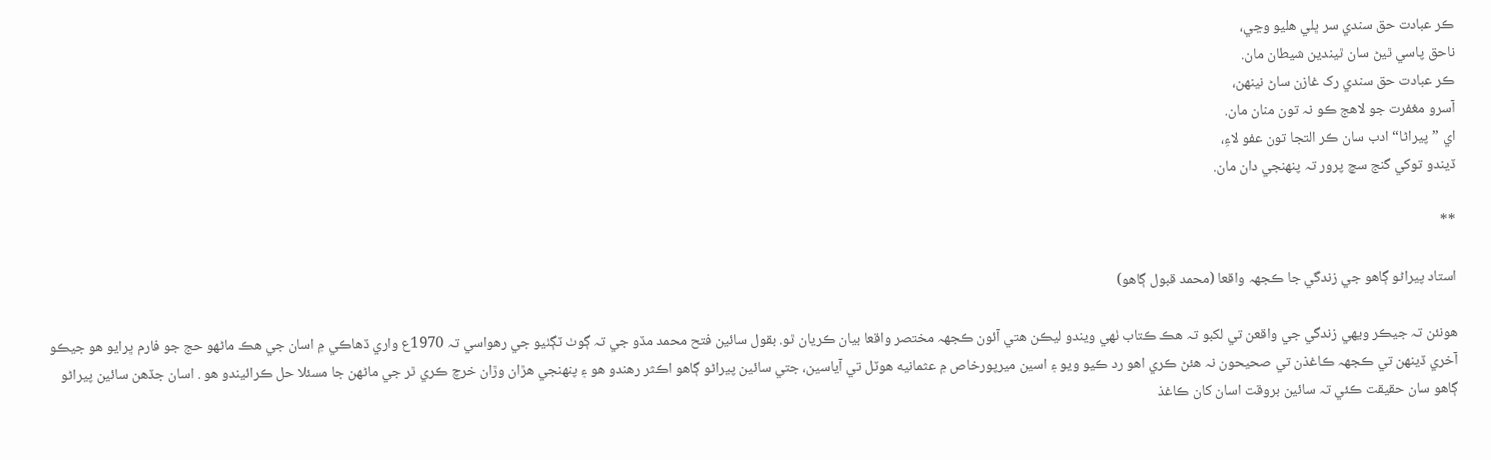ڪر عبادت حق سندي سر ڀلي هليو وڃي،
ناحق پاسي ٿيڻ سان ٿيندين شيطان مان.
ڪر عبادت حق سندي رک غازن ساڻ نينھن،
آسرو مغفرت جو لاهج ڪو نہ تون منان مان.
اي ”پيراڻا“ ادب سان ڪر التجا تون عفو لاءِ،
ڏيندو توکي گنج سچ پرور تہ پنھنجي دان مان.

**

استاد پيراڻو ڳاهو جي زندگي جا ڪجهہ واقعا (محمد قبول ڳاھو)

هونئن تہ جيڪر ويھي زندگي جي واقعن تي لکبو تہ هڪ ڪتاب ٺھي ويندو ليڪن هتي آئون ڪجهہ مختصر واقعا بيان ڪريان ٿو. بقول سائين فتح محمد مڏو جي تہ ڳوٺ ٽڳٺيو جي رھواسي تہ 1970ع واري ڏهاڪي ۾ اسان جي هڪ ماڻھو حج جو فارم ڀرايو هو جيڪو آخري ڏينھن تي ڪجهہ ڪاغذن تي صحيحون نہ هئڻ ڪري اهو رد ڪيو ويو ۽ اسين ميرپورخاص ۾ عثمانيه هوٽل تي آياسين، جتي سائين پيراڻو ڳاهو اڪثر رهندو هو ۽ پنھنجي هڙان وڙان خرچ ڪري ٿر جي ماڻھن جا مسئلا حل ڪرائيندو هو . اسان جڏهن سائين پيراڻو ڳاهو سان حقيقت ڪئي تہ سائين بروقت اسان کان ڪاغذ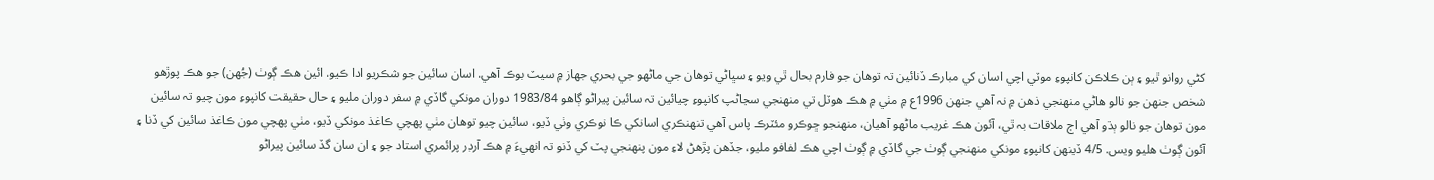کڻي روانو ٿيو ۽ ٻن ڪلاڪن کانپوءِ موٽي اچي اسان کي مبارڪ ڏنائين تہ توهان جو فارم بحال ٿي ويو ۽ سڀاڻي توهان جي ماڻھو جي بحري جھاز ۾ سيٽ بوڪ آهي. اسان سائين جو شڪريو ادا ڪيو. ائين هڪ ڳوٺ (جُهن) جو هڪ پوڙهو شخص جنھن جو نالو هاڻي منھنجي ذهن ۾ نہ آهي جنھن 1996ع ۾ مٺي ۾ هڪ هوٽل تي منھنجي سڃاڻپ کانپوءِ چيائين تہ سائين پيراڻو ڳاهو 1983/84 دوران مونکي گاڏي ۾ سفر دوران مليو ۽ حال حقيقت کانپوءِ مون چيو تہ سائين مون توهان جو نالو ٻڌو آهي اڄ ملاقات بہ ٿي، آئون هڪ غريب ماڻھو آهيان، منھنجو ڇوڪرو مئٽرڪ پاس آهي تنھنڪري اسانکي ڪا نوڪري وٺي ڏيو، سائين چيو توهان مٺي پھچي ڪاغذ مونکي ڏيو، مٺي پھچي مون ڪاغذ سائين کي ڏنا ۽ آئون ڳوٺ هليو ويس. 4/5 ڏينھن کانپوءِ مونکي منھنجي ڳوٺ جي گاڏي ۾ ڳوٺ اچي هڪ لفافو مليو، جڏهن پڙهڻ لاءِ مون پنھنجي پٽ کي ڏنو تہ انھيءَ ۾ هڪ آرڊر پرائمري استاد جو ۽ ان سان گڏ سائين پيراڻو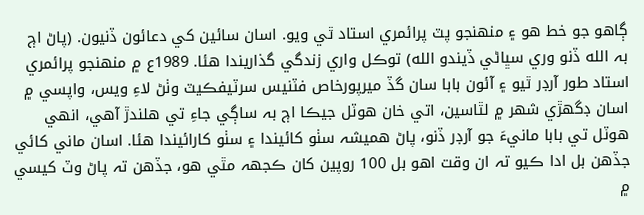ڳاهو جو خط هو ۽ منھنجو پٽ پرائمري استاد ٿي ويو. اسان سائين کي دعائون ڏنيون. (پاڻ اڄ بہ الله ڏنو وري سڀاڻي ڏيندو الله) توڪل واري زندگي گذاريندا هئا. 1989ع ۾ منھنجو پرائمري استاد طور آرڊر ٿيو ۽ آئون بابا سان گڏ ميرپورخاص فٽنيس سرٽيفڪيٽ وٺڻ لاءِ ويس، واپسي ۾ اسان ڊگهڙي شھر ۾ لٿاسين، اتي خان هوٽل جيڪا اڄ بہ ساڳي جاءِ تي هلندڙ آهي، انھي هوٽل تي بابا مانيءَ جو آرڊر ڏنو، پاڻ هميشہ سٺو کائيندا ۽ سٺو کارائيندا هئا. اسان ماني کائي جڏهن بل ادا ڪيو تہ ان وقت اهو بل 100 روپين کان ڪجهہ مٿي هو، جڏهن تہ پاڻ وٽ کيسي ۾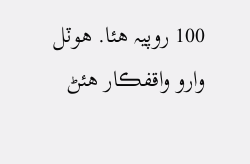100 روپيہ هئا. هوٽل وارو واقفڪار هئڻ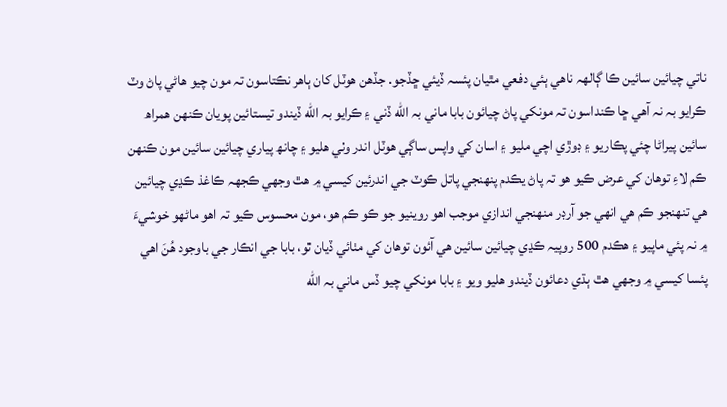ناتي چيائين سائين ڪا ڳالھہ ناهي ٻئي دفعي مٿيان پئسہ ڏيئي ڇڏجو. جڏهن هوٽل کان ٻاهر نڪتاسون تہ مون چيو هاڻي پاڻ وٽ ڪرايو بہ نہ آهي ڇا ڪنداسون تہ مونکي پاڻ چيائون بابا ماني بہ الله ڏني ۽ ڪرايو بہ الله ڏيندو تيستائين پويان ڪنھن همراھ سائين پيراڻا چئي پڪاريو ۽ ڊوڙي اچي مليو ۽ اسان کي واپس ساڳي هوٽل اندر وٺي هليو ۽ چانھ پياري چيائين سائين مون ڪنھن ڪم لاءِ توهان کي عرض ڪيو هو تہ پاڻ يڪدم پنھنجي پاتل ڪوٽ جي اندرئين کيسي ۾ هٿ وجهي ڪجهہ ڪاغذ ڪڍي چيائين هي تنھنجو ڪم هي انھي جو آرڊر منھنجي اندازي موجب اهو روينيو جو ڪو ڪم هو، مون محسوس ڪيو تہ اهو ماڻھو خوشيءَ ۾ نہ پئي ماپيو ۽ هڪدم 500 روپيہ ڪڍي چيائين سائين هي آئون توهان کي مٺائي ڏيان ٿو، بابا جي انڪار جي باوجود هُنَ اهي پئسا کيسي ۾ وجهي هٿ ٻڌي دعائون ڏيندو هليو ويو ۽ بابا مونکي چيو ڏس ماني بہ الله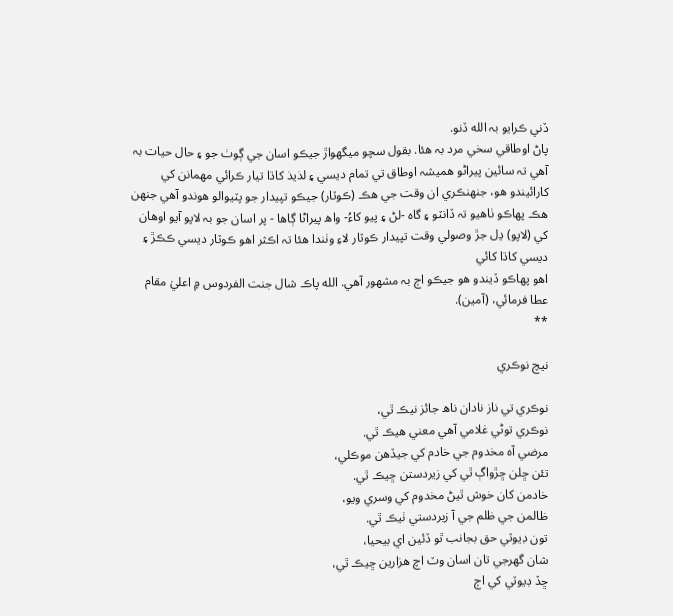ڏني ڪرايو بہ الله ڏنو.
پاڻ اوطاقي سخي مرد بہ هئا. بقول سچو ميگهواڙ جيڪو اسان جي ڳوٺ جو ۽ حال حيات بہ آهي تہ سائين پيراڻو هميشہ اوطاق تي تمام ديسي ۽ لذيذ کاڌا تيار ڪرائي مھمانن کي کارائيندو هو، جنھنڪري ان وقت جي هڪ (ڪوٽار) جيڪو تپيدار جو پٽيوالو هوندو آهي جنھن هڪ پھاڪو ٺاهيو تہ ڏانٽو ۽ گاه -لڻ ۽ پيو کاءُ- واھ پيراڻا ڳاها - پر اسان جو بہ لاپو آيو اوهان کي (لاپو) ڍل جڙ وصولي وقت تپيدار ڪوٽار لاءِ وٺندا هئا تہ اڪثر اهو ڪوٽار ديسي ڪڪڙ ۽ ديسي کاڌا کائي
اهو پھاڪو ڏيندو هو جيڪو اڄ بہ مشھور آهي. الله پاڪ شال جنت الفردوس ۾ اعليٰ مقام عطا فرمائي، (آمين).
**

نيچ نوڪري

نوڪري تي ناز نادان ناھ جائز نيڪ ٿي،
نوڪري توڻي غلامي آھي معني ھيڪ ٿي.
مرضي آہ مخدوم جي خادم کي جيڏھن موڪلي،
تئن ڇلن ڇڙواڳ ٿي کي زيردستن ڇيڪ ٿي.
خادمن کان خوش ٿيڻ مخدوم کي وسري ويو،
ظالمن جي ظلم جي آ زبردستي ٺيڪ ٿي.
تون ڊيوٽي حق بجانب ٿو ڏئين اي بيحيا،
شان گهرجي تان اسان وٽ اچ ھزارين ڇيڪ ٿي،
ڇڏ ڊيوٽي کي اڄ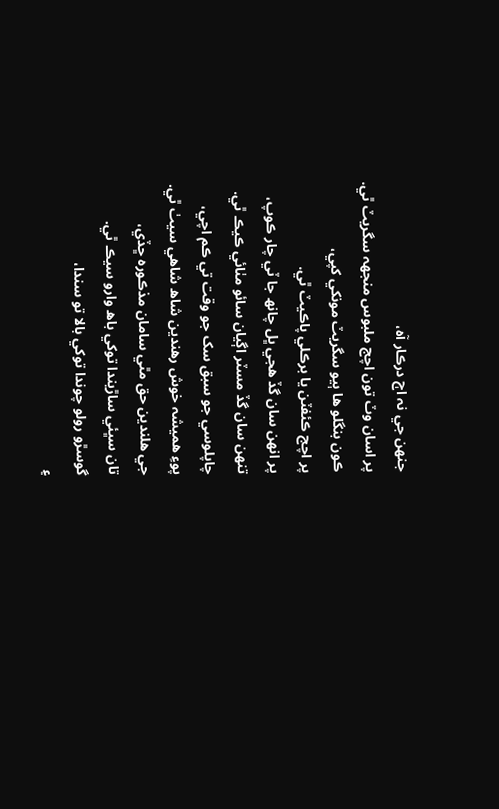جنھن جي نہ اڄ درڪار آه،
پر اسان وٽ تون اچج ملبوس منجهہ سگريٽ ٿي.
ڪون بنگلو ها ٻيو سگريٽ مونکي کپي،
پر اچج ڪئفٽن يا برڪلي پاڪيٽ ٿي.
پر انھن سان گڏ ھجي ڀل چانھ جا ٽي چار ڪوپ،
تنھن سان گڏ مسٽر اڳيان سائو مٺائي ڪيڪ ٿي.
چاپلوسي جو سبق سک جو وقت تي ڪم اچي،
پوءِ ھميشہ خوش رھندين شاھ شاھي سيٺ ٿي.
جي ھلندين حق مٿي سامان مذڪوره ڇڏي،
تان سڀئي ساڙيندا توکي باھ وارو سيڪ ٿي.
گوسڙو رولو چوندا توکي بالا تو سندا،
۽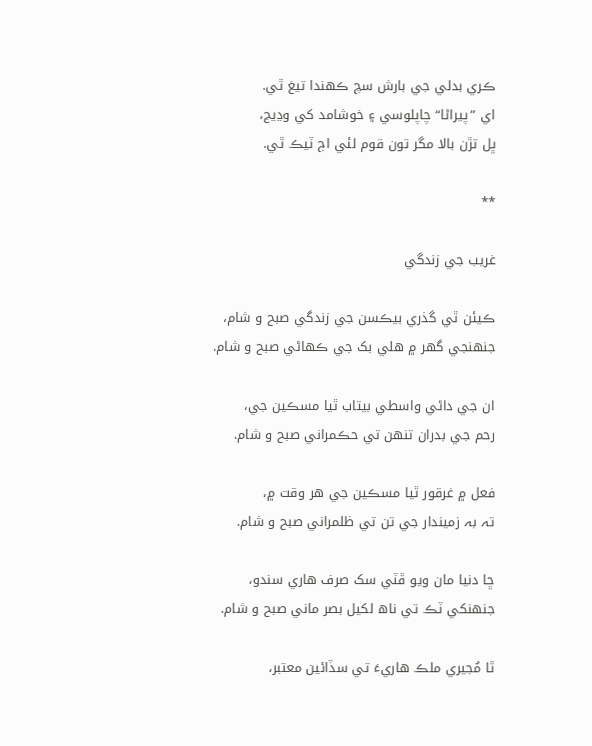ڪري بدلي جي بارش سچ ڪھندا تيغ ٿي.
اي ”پيراڻا“ چاپلوسي ۽ خوشامد کي وڍيج،
ڀل تڙن بالا مگر تون قوم لئي اڄ ٽيڪ ٿي.

**

غريب جي زندگي

ڪيئن ٿي گذري بيڪسن جي زندگي صبح و شام،
جنھنجي گهر ۾ هلي بک جي ڪھاڻي صبح و شام.

ان جي داڻي واسطي بيتاب ٿيا مسڪين جي،
رحم جي بدران تنھن تي حڪمراني صبح و شام.

فعل ۾ غرقور ٿيا مسڪين جي هر وقت ۾،
تہ بہ زميندار جي تن تي ظلمراني صبح و شام.

ڇا دنيا مان ويو ڦٽي سک صرف هاري سندو،
جنھنکي ٽڪ تي ناھ لکيل بصر ماني صبح و شام.

ٿا مُجيري ملڪ هاريءَ تي سڏائين معتبر،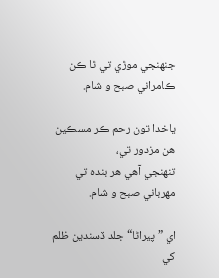جنھنجي موڙي تي ٿا ڪن ڪامراني صبح و شام.

ياخدا تون رحم ڪر مسڪين هن مزدور تي،
تنھنجي آهي هر بندہ تي مھرباني صبح و شام.

اي ”پيراڻا“ جلد ڏسندين ظلم کي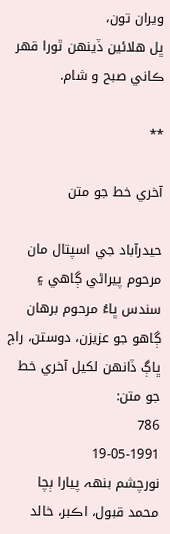ويران تون،
ڀل هلائين ڏينھن ٿورا قھر ڪاني صبح و شام.

**

آخري خط جو متن

حيدرآباد جي اسپتال مان مرحوم پيراڻي ڳاهي ۽ سندس ڀاءُ مرحوم برهان ڳاهو جو عزيزن، دوستن، راڄ ڀاڳ ڏانھن لکيل آخري خط جو متن:
786
19-05-1991
نورچشم بنھہ پيارا ٻچا محمد قبول، اڪبر، خالد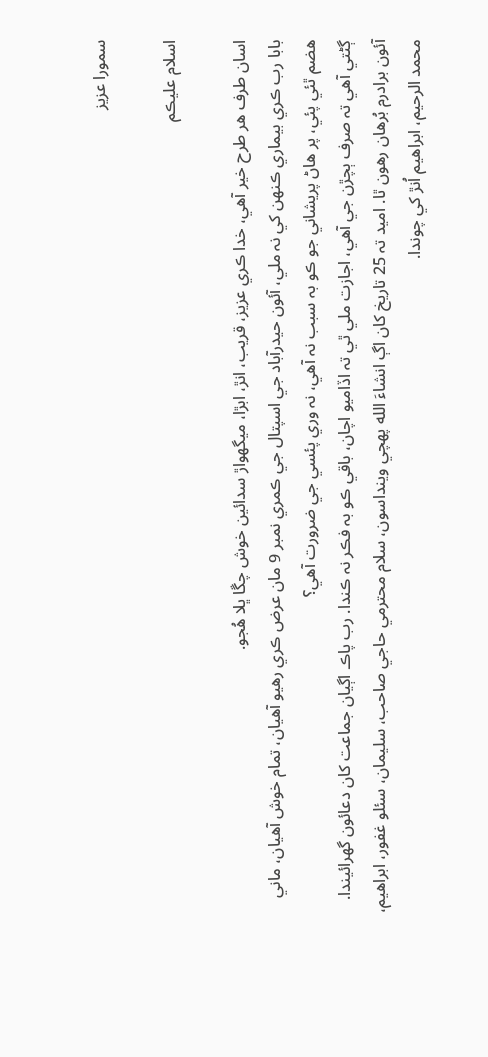سمورا عزيز

اسلام عليڪم

اسان طرف هر طرح خير آهي، خدا ڪري عزيز، قريب، انڙ، ابڙا، ميگهواڙ سدائين خوش چڱا ڀلا هُجو.
بابا رب ڪري بيماري ڪنھن کي نہ ملي، آئون حيدرآباد جي اسپتال جي ڪمري نمبر 9 مان عرض ڪري رهيو آهيان، تمام خوش آهيان، ماني هضم ٿئي پئي، پر هاڻ پريشاني جو ڪو بہ سبب نہ آهي، نہ وري پئسي جي ضرورت آهي؟
ڳڻتي آهي تہ صرف ٻچڙن جي آهي، اجازت ملي ٿي تہ اڏاميو اچان، باقي ڪو بہ فڪر نہ ڪندا. رب پاڪ اڳيان جماعت کان دعائون گهرائيندا.
آئون برادرم بُرهان رهون ٿا. اميد تہ 25 تاريخ کان اڳ انشاءَ الله پھچي وينداسون، سلام محترمي حاجي صاحب، سليمان، سئلو غفور، ابراهيم، محمد الرحيم، ابراهيم اُنڙ کي چوندا.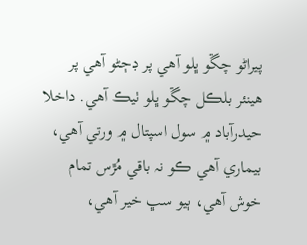پيراڻو چڱو ڀلو آهي پر ڊڄڻو آهي پر هينئر بلڪل چڱو ڀلو ٺيڪ آهي. داخلا حيدرآباد ۾ سول اسپتال ۾ ورتي آهي، بيماري آهي ڪو نہ باقي مُڙس تمام خوش آهي، ٻيو سڀ خير آهي،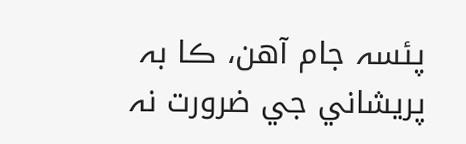پئسہ جام آهن، ڪا بہ پريشاني جي ضرورت نہ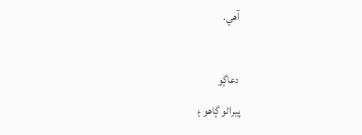آهي.

دعاڳو
پيراڻو ڳاهو ۽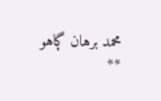محمد برهان ڳاهو
**